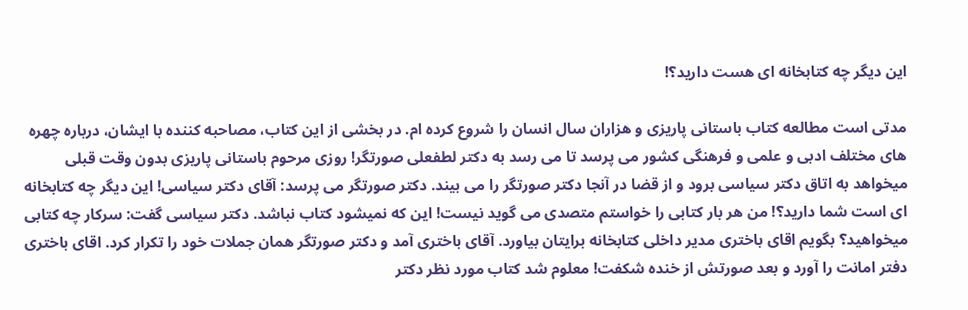این دیگر چه کتابخانه ای هست دارید؟!

مدتی است مطالعه کتاب باستانی پاریزی و هزاران سال انسان را شروع کرده ام. در بخشی از این کتاب، مصاحبه کننده با ایشان، درباره چهره های مختلف ادبی و علمی و فرهنگی کشور می پرسد تا می رسد به دکتر لطفعلی صورتگر! روزی مرحوم باستانی پاریزی بدون وقت قبلی میخواهد به اتاق دکتر سیاسی برود و از قضا در آنجا دکتر صورتگر را می بیند. دکتر صورتگر می پرسد: آقای دکتر سیاسی! این دیگر چه کتابخانه ای است شما دارید؟! من هر بار کتابی را خواستم متصدی می گوید نیست! این که نمیشود کتاب نباشد. دکتر سیاسی گفت: سرکار چه کتابی میخواهید؟ بگویم اقای باختری مدیر داخلی کتابخانه برایتان بیاورد. آقای باختری آمد و دکتر صورتگر همان جملات خود را تکرار کرد. اقای باختری دفتر امانت را آورد و بعد صورتش از خنده شکفت! معلوم شد کتاب مورد نظر دکتر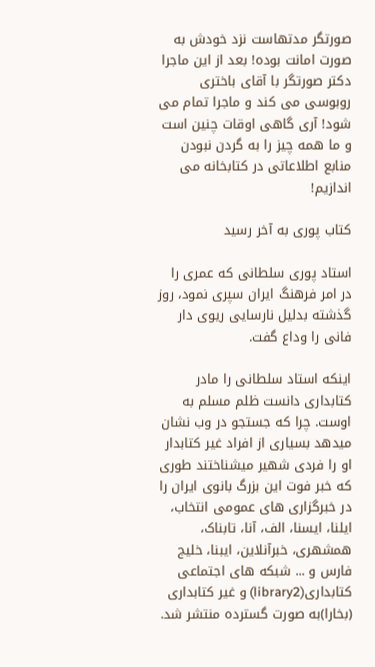صورتگر مدتهاست نزد خودش به صورت امانت بوده! بعد از این ماجرا دکتر صورتگر با آقای باختری روبوسی می کند و ماجرا تمام می شود! آری گاهی اوقات چنین است و ما همه چیز را به گردن نبودن منابع اطلاعاتی در کتابخانه می اندازیم!

کتاب پوری به آخر رسید

استاد پوری سلطانی که عمری را در امر فرهنگ ایران سپری نمود، روز گذشته بدلیل نارسایی ریوی دار فانی را وداع گفت.

اینکه استاد سلطانی را مادر کتابداری دانست ظلم مسلم به اوست. چرا که جستجو در وب نشان میدهد بسیاری از افراد غیر کتابدار او را فردی شهیر میشناختند طوری که خبر فوت این بزرگ بانوی ایران را در خبرگزاری های عمومی انتخاب، ایلنا، ایسنا، الف، آنا، تابناک، همشهری، خبرآنلاین، ایبنا، خلیج فارس و ... شبکه های اجتماعی کتابداری(library2) و غیر کتابداری (بخارا)به صورت گسترده منتشر شد.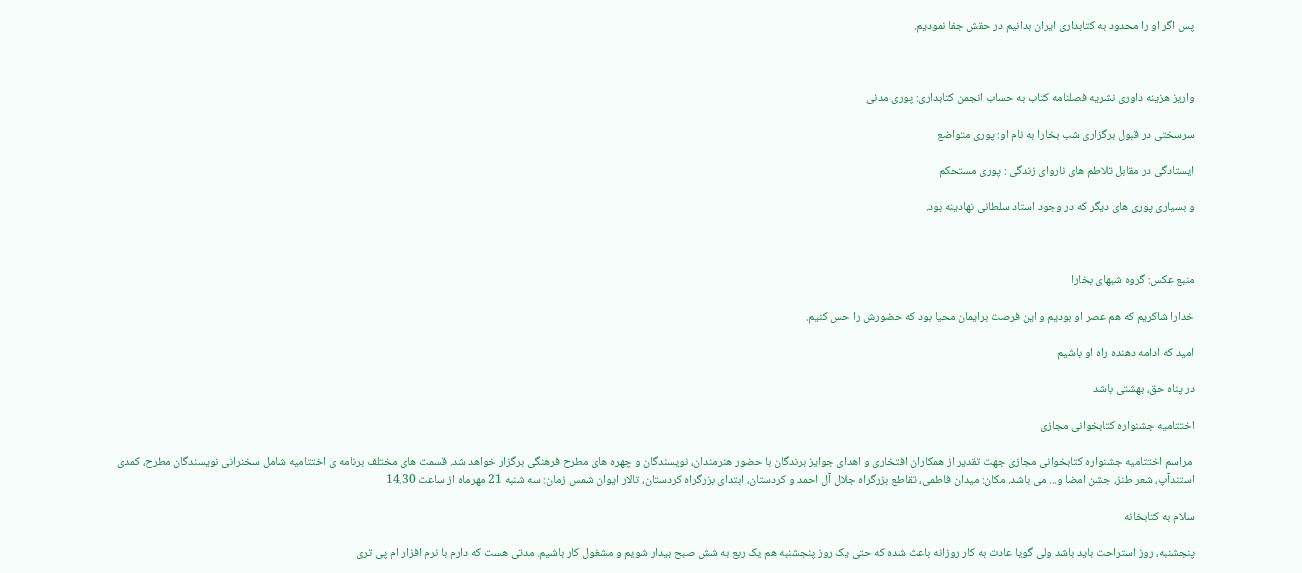پس اگر او را محدود به کتابداری ایران بدانیم در حقش جفا نمودیم.



واریز هزینه داوری نشریه فصلنامه کتاب به حساب انجمن کتابداری: پوری مدنی

سرسختی در قبول برگزاری شب بخارا به نام او: پوری متواضع

ایستادگی در مقابل تلاطم های ناروای زندگی : پوری مستحکم

و بسیاری پوری های دیگر که در وجود استاد سلطانی نهادینه بود.



منبع عکس: گروه شبهای بخارا

خدارا شاکریم که هم عصر او بودیم و این فرصت برایمان محیا بود که حضورش را حس کنیم.

امید که ادامه دهنده راه او باشیم

در پناه حق، بهشتی باشد

اختتامیه جشنواره کتابخوانی مجازی

 مراسم اختتامیه جشنواره کتابخوانی مجازی جهت تقدیر از همکاران افتخاری و اهدای جوایز برندگان با حضور هنرمندان، نویسندگان و چهره های مطرح فرهنگی برگزار خواهد شد. قسمت های مختلف برنامه ی اختتامیه شامل سخنرانی نویسندگان مطرح، کمدی استندآپ، شعر طنز، جشن امضا و... می باشد. مکان: میدان فاطمی، تقاطع بزرگراه جلال آل احمد و کردستان، ابتدای بزرگراه کردستان، تالار ایوان شمس زمان: سه شنبه 21 مهرماه از ساعت 14.30

سلام به کتابخانه

پنجشنبه، روز استراحت باید باشد ولی گویا عادت به کار روزانه باعث شده که حتی یک روز پنجشنبه هم یک ربع به شش صبح بیدار شویم و مشغول کار باشیم. مدتی هست که دارم با نرم افزار ام پی تری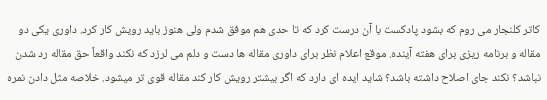کاتر کلنجار می روم که بشود پادکست با آن درست کرد که تا حدی هم موفق شدم ولی هنوز باید رویش کار کرد. داوری یکی دو مقاله و برنامه ریزی برای هفته آینده. موقع اعلام نظر برای داوری مقاله ها دست و دلم می لرزد که نکند واقعاً حق مقاله رد شدن نباشد؟ نکند جای اصلاح داشته باشد؟ شاید ایده ای دارد که اگر بیشتر رویش کار کند مقاله قوی تر میشود. خلاصه مثل دادن نمره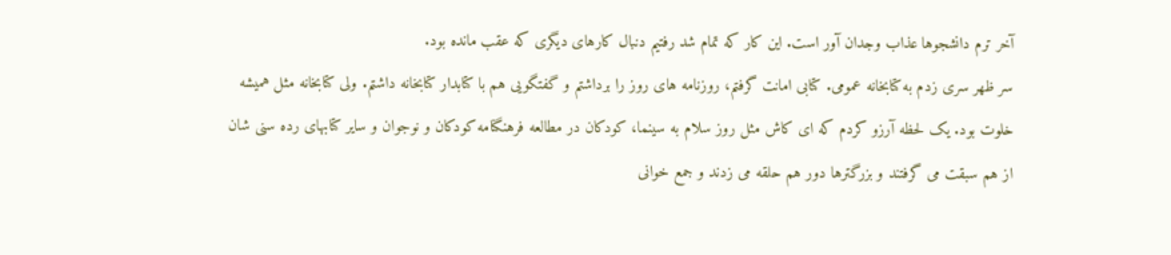آخر ترم دانشجوها عذاب وجدان آور است. این کار که تمام شد رفتیم دنبال کارهای دیگری که عقب مانده بود.
سر ظهر سری زدم به کتابخانه عمومی. کتابی امانت گرفتم، روزنامه های روز را برداشتم و گفتگویی هم با کتابدار کتابخانه داشتم. ولی کتابخانه مثل همیشه خلوت بود. یک لحظه آرزو کردم که ای کاش مثل روز سلام به سینما، کودکان در مطالعه فرهنگنامه کودکان و نوجوان و سایر کتابهای رده سنی شان از هم سبقت می گرفتند و بزرگترها دور هم حلقه می زدند و جمع خوانی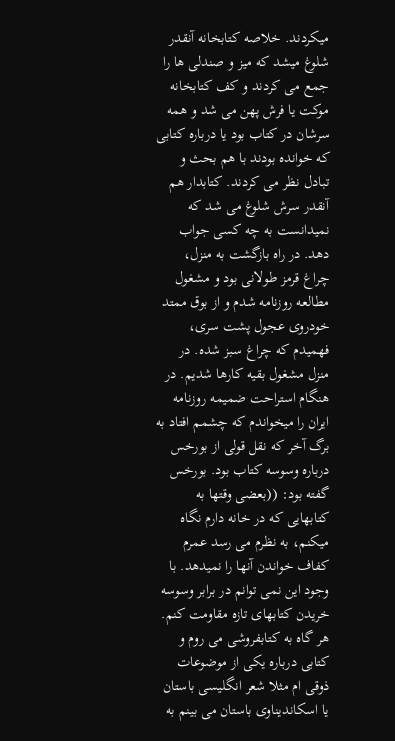میکردند. خلاصه کتابخانه آنقدر شلوغ میشد که میز و صندلی ها را جمع می کردند و کف کتابخانه موکت یا فرش پهن می شد و همه سرشان در کتاب بود یا درباره کتابی که خوانده بودند با هم بحث و تبادل نظر می کردند. کتابدار هم آنقدر سرش شلوغ می شد که نمیدانست به چه کسی جواب دهد. در راه بازگشت به منزل، چراغ قرمز طولانی بود و مشغول مطالعه روزنامه شدم و از بوق ممتد خودروی عجول پشت سری، فهمیدم که چراغ سبز شده. در منزل مشغول بقیه کارها شدیم. در هنگام استراحت ضمیمه روزنامه ایران را میخواندم که چشمم افتاد به برگ آخر که نقل قولی از بورخس درباره وسوسه کتاب بود. بورخس گفته بود: ((بعضی وقتها به کتابهایی که در خانه دارم نگاه میکنم، به نظرم می رسد عمرم کفاف خواندن آنها را نمیدهد. با وجود این نمی توانم در برابر وسوسه خریدن کتابهای تازه مقاومت کنم. هر گاه به کتابفروشی می روم و کتابی درباره یکی از موضوعات ذوقی ام مثلا شعر انگلیسی باستان یا اسکاندیناوی باستان می بینم به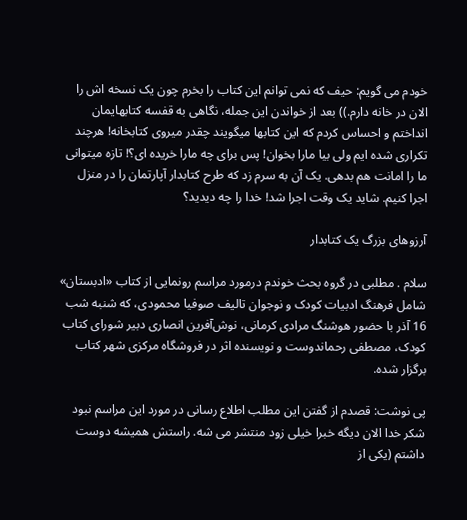خودم می گویم: حیف که نمی توانم این کتاب را بخرم چون یک نسخه اش را الان در خانه دارم.)) بعد از خواندن این جمله، نگاهی به قفسه کتابهایمان انداختم و احساس کردم که این کتابها میگویند چقدر میروی کتابخانه! هرچند تکراری شده ایم ولی بیا مارا بخوان! پس برای چه مارا خریده ای؟! تازه میتوانی ما را امانت هم بدهی. یک آن به سرم زد که طرح کتابدار آپارتمان را در منزل اجرا کنیم. شاید یک وقت اجرا شد! خدا را چه دیدید؟

آرزوهای بزرگ یک کتابدار

سلام . مطلبی در گروه بحث خوندم درمورد مراسم رونمایی از کتاب «ادبستان» شامل فرهنگ ادبیات کودک و نوجوان تالیف صوفیا محمودی، که شنبه شب 16 آذر با حضور هوشنگ مرادی کرمانی، نوش‌‌آفرین انصاری دبیر شورای کتاب کودک، مصطفی رحماندوست و نویسنده اثر در فروشگاه مرکزی شهر کتاب برگزار شده.

پی نوشت: قصدم از گفتن این مطلب اطلاع رسانی در مورد این مراسم نبود شکر خدا الان دیگه خبرا خیلی زود منتشر می شه. راستش همیشه دوست داشتم (یکی از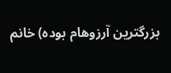بزرگترین آرزوهام بوده) خانم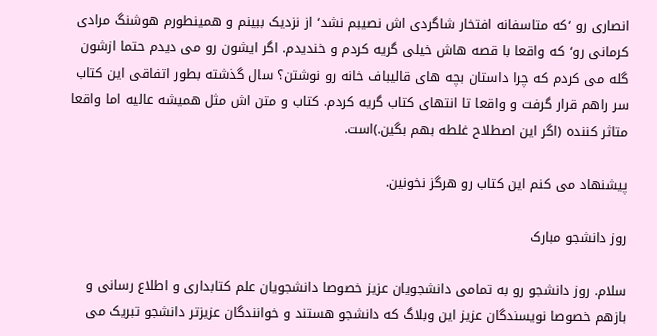انصاری رو ٬که متاسفانه افتخار شاگردی اش نصیبم نشد٬ از نزدیک ببینم و همینطورم هوشنگ مرادی کرمانی رو٬ که واقعا با قصه هاش خیلی گریه کردم و خندیدم. اگر ایشون رو می دیدم حتما ازشون گله می کردم که چرا داستان بچه های قالیباف خانه رو نوشتن؟ سال گذشته بطور اتفاقی این کتاب سر راهم قرار گرفت و واقعا تا انتهای کتاب گریه کردم. کتاب و متن اش مثل همیشه عالیه اما واقعا متاثر کننده (اگر این اصطلاح غلطه بهم بگین.)است.

پیشنهاد می کنم این کتاب رو هرگز نخونین.

روز دانشجو مبارک

سلام. روز دانشجو رو به تمامی دانشجویان عزیز خصوصا دانشجویان علم کتابداری و اطلاع رسانی و بازهم خصوصا نویسندگان عزیز این وبلاگ که دانشجو هستند و خوانندگان عزیزتر دانشجو تبریک می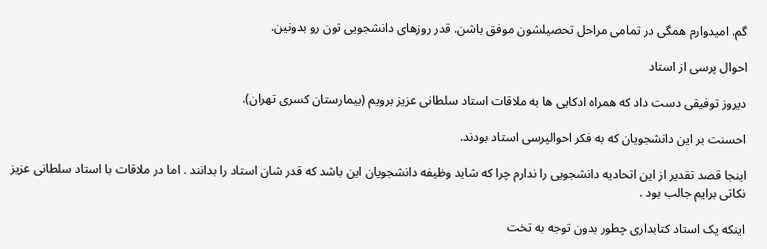گم. امیدوارم همگی در تمامی مراحل تحصیلشون موفق باشن. قدر روزهای دانشجویی تون رو بدونین.

احوال پرسی از استاد

دیروز توفیقی دست داد که همراه ادکایی ها به ملاقات استاد سلطانی عزیز برویم (بیمارستان کسری تهران).

احسنت بر این دانشجویان که به فکر احوالپرسی استاد بودند.

اینجا قصد تقدیر از این اتحادیه دانشجویی را ندارم چرا که شاید وظیفه دانشجویان این باشد که قدر شان استاد را بدانند . اما در ملاقات با استاد سلطانی عزیز نکاتی برایم جالب بود .

اینکه یک استاد کتابداری چطور بدون توجه به تخت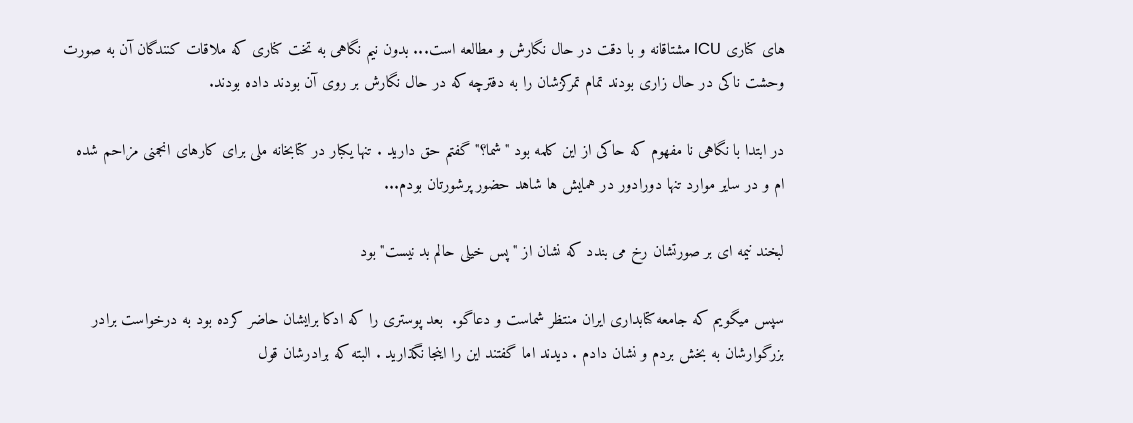های کناری ICU مشتاقانه و با دقت در حال نگارش و مطالعه است... بدون نیم نگاهی به تخت کناری که ملاقات کنندگان آن به صورت وحشت ناکی در حال زاری بودند تمام تمرکزشان را به دفترچه که در حال نگارش بر روی آن بودند داده بودند.

در ابتدا با نگاهی نا مفهوم که حاکی از این کلمه بود "شما؟" گفتم حق دارید . تنها یکبار در کتابخانه ملی برای کارهای انجمنی مزاحم شده ام و در سایر موارد تنها دورادور در همایش ها شاهد حضور پرشورتان بودم...

لبخند نیمه ای بر صورتشان رخ می بندد که نشان از "پس خیلی حالم بد نیست" بود

سپس میگویم که جامعه کتابداری ایران منتظر شماست و دعاگو.  بعد پوستری را که ادکا برایشان حاضر کرده بود به درخواست برادر بزرگوارشان به بخش بردم و نشان دادم . دیدند اما گفتند این را اینجا نگذارید . البته که برادرشان قول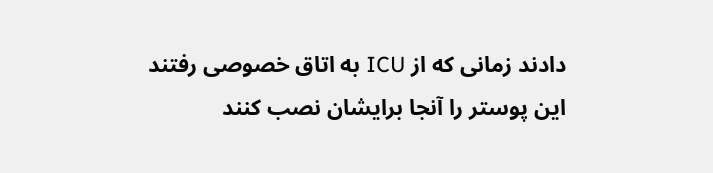دادند زمانی که از ICU به اتاق خصوصی رفتند این پوستر را آنجا برایشان نصب کنند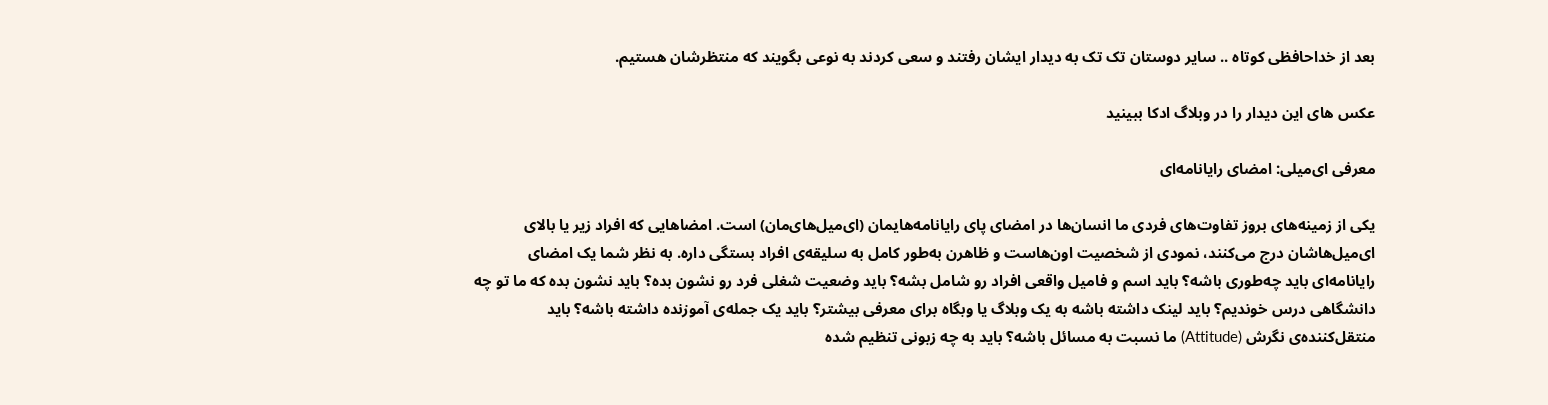بعد از خداحافظی کوتاه .. سایر دوستان تک تک به دیدار ایشان رفتند و سعی کردند به نوعی بگویند که منتظرشان هستیم.

عکس های این دیدار را در وبلاگ ادکا ببینید

معرفی ای‌میلی: امضای رایانامه‌ای

یکی از زمینه‌های بروز تفاوت‌های فردی ما انسان‌ها در امضای پای رایانامه‌هایمان (ای‌میل‌های‌مان) است. امضاهایی که افراد زیر یا بالای ای‌میل‌هاشان درج می‌کنند، نمودی از شخصیت اون‌هاست و ظاهرن به‌طور کامل به سلیقه‌ی افراد بستگی داره. به نظر شما یک امضای رایانامه‌ای باید چه‌طوری باشه؟ باید اسم و فامیل واقعی افراد رو شامل بشه؟ باید وضعیت شغلی فرد رو نشون بده؟ باید نشون بده که ما تو چه دانشگاهی درس خوندیم؟ باید لینک داشته باشه به یک وبلاگ یا وبگاه برای معرفی بیشتر؟ باید یک جمله‌ی آموزنده داشته باشه؟ باید منتقل‌کننده‌ی نگرش (Attitude) ما نسبت به مسائل باشه؟ باید به چه زبونی تنظیم شده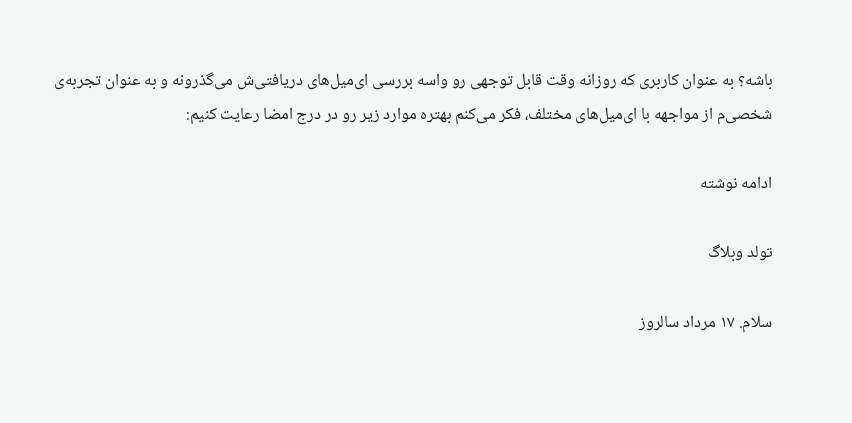باشه؟ به عنوان کاربری که روزانه وقت قابل توجهی رو واسه بررسی ای‌میل‌های دریافتی‌ش می‌گذرونه و به عنوان تجربه‌ی شخصی‌م از مواجهه با ای‌میل‌های مختلف، فکر می‌کنم بهتره موارد زیر رو در درج امضا رعایت کنیم:

ادامه نوشته

تولد وبلاگ

سلام. ۱۷ مرداد سالروز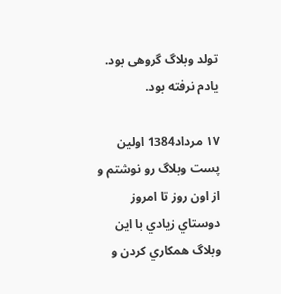تولد وبلاگ گروهی بود. یادم نرفته بود.

۱۷ مرداد1384 اولين پست وبلاگ رو نوشتم و از اون روز تا امروز دوستاي زيادي با اين وبلاگ همكاري كردن و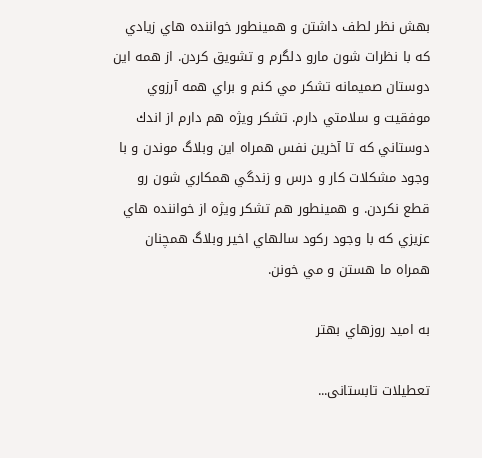بهش نظر لطف داشتن و همينطور خواننده هاي زيادي كه با نظرات شون مارو دلگرم و تشويق كردن. از همه اين دوستان صميمانه تشكر مي كنم و براي همه آرزوي موفقيت و سلامتي دارم. تشكر ويژه هم دارم از اندك دوستاني كه تا آخرين نفس همراه اين وبلاگ موندن و با وجود مشكلات كار و درس و زندگي همكاري شون رو قطع نكردن. و همينطور هم تشكر ويژه از خواننده هاي عزيزي كه با وجود ركود سالهاي اخير وبلاگ همچنان همراه ما هستن و مي خونن.

به اميد روزهاي بهتر

تعطیلات تابستانی...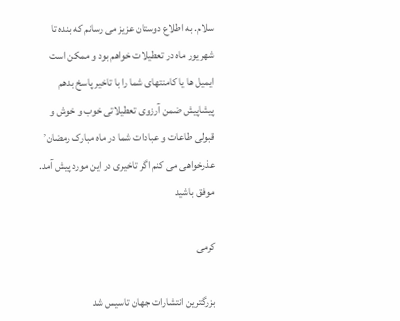سلام. به اطلاع دوستان عزیز می رسانم که بنده تا شهریور ماه در تعطیلات خواهم بود و ممکن است ایمیل ها یا کامنتهای شما را با تاخیر پاسخ بدهم پیشاپیش ضمن آرزوی تعطیلاتی خوب و خوش و قبولی طاعات و عبادات شما در ماه مبارک رمضان٬ عذرخواهی می کنم اگر تاخیری در این مورد پیش آمد. موفق باشید

کرمی

بزرگترین انتشارات جهان تاسیس شد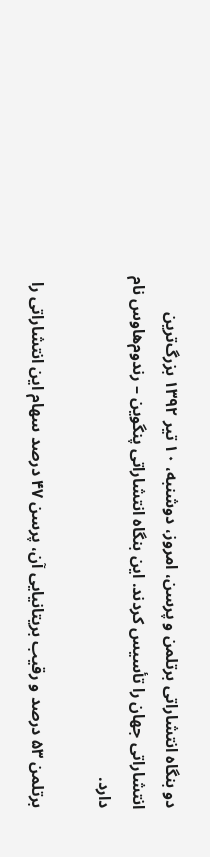دو بنگاه انتشاراتی برتلمن و پرسن، امروز، دوشنبه، ۱۰ تیر ۱۳۹۲ بزرگ‌ترین انتشاراتی جهان را تأسیس کردند. این بنگاه انتشاراتی پنگوین – رندوم‌هاوس نام دارد.

برتلمن ۵۳ درصد و رقیب بریتانیایی آن، پرسن ۴۷ درصد سهام این انتشاراتی را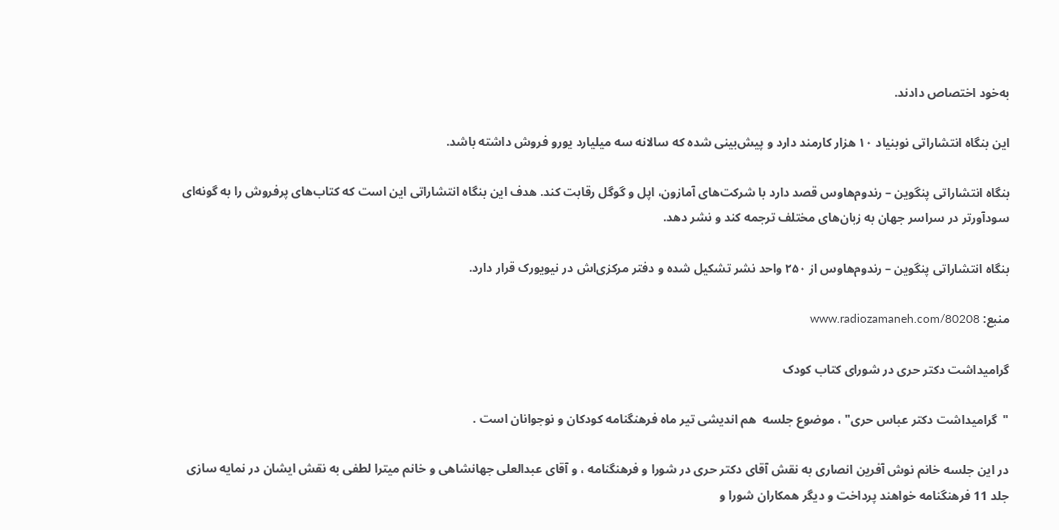به‌خود اختصاص دادند.

این بنگاه انتشاراتی نوبنیاد ۱۰ هزار کارمند دارد و پیش‌بینی شده که سالانه سه میلیارد یورو فروش داشته باشد.

بنگاه انتشاراتی پنگوین – رندوم‌هاوس قصد دارد با شرکت‌های آمازون، اپل و گوگل رقابت کند. هدف این بنگاه انتشاراتی این است که کتاب‌های پرفروش را به گونه‌ای سودآور‌تر در سراسر جهان به زبان‌های مختلف ترجمه کند و نشر دهد.

بنگاه انتشاراتی پنگوین – رندوم‌هاوس از ۲۵۰ واحد نشر تشکیل شده و دفتر مرکزی‌اش در نیویورک قرار دارد.

منبع: www.radiozamaneh.com/80208

گرامیداشت دکتر حری در شورای کتاب کودک

"گرامیداشت دکتر عباس حری" ، موضوع جلسه  هم اندیشی تیر ماه فرهنگنامه کودکان و نوجوانان است .

در این جلسه خانم نوش آفرین انصاری به نقش آقای دکتر حری در شورا و فرهنگنامه ، و آقای عبدالعلی جهانشاهی و خانم میترا لطفی به نقش ایشان در نمایه سازی جلد 11 فرهنگنامه خواهند پرداخت و دیگر همکاران شورا و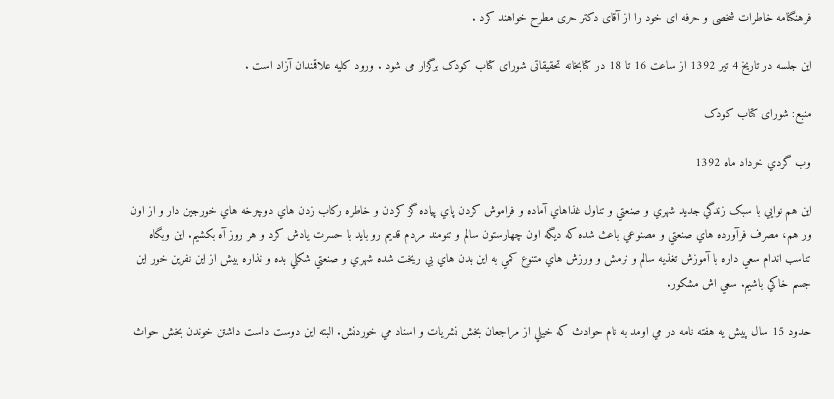فرهنگنامه خاطرات شخصی و حرفه ای خود را از آقای دکتر حری مطرح خواهند کرد .

این جلسه در تاریخ 4 تیر 1392 از ساعت 16 تا 18 در کتابخانه تحقیقاتی شورای کتاب کودک برگزار می شود . ورود کلیه علاقمندان آزاد است .

منبع: شورای کتاب کودک

وب گردي خرداد ماه 1392

اين هم نوايي با سبک زندگي جديد شهري و صنعتي و تناول غذاهاي آماده و فراموش کردن پاي پياده گز کردن و خاطره رکاب زدن هاي دوچرخه هاي خورجين دار و از اون ور هم، مصرف فرآورده هاي صنعتي و مصنوعي باعث شده که ديگه اون چهارستون سالم و تنومند مردم قديم رو بايد با حسرت يادش کرد و هر روز آه بکشيم. اين وبگاه تناسب اندام سعي داره با آموزش تغذيه سالم و نرمش و ورزش هاي متنوع کمي به اين بدن هاي بي ريخت شده شهري و صنعتي شکلي بده و نذاره بيش از اين نفرين خور اين جسم خاکي باشيم. سعي اش مشکور.

حدود 15 سال پيش يه هفته نامه در مي اومد به نام حوادث که خيلي از مراجعان بخش نشريات و اسناد مي خوردنش. البته اين دوست داست داشتن خوندن بخش حواث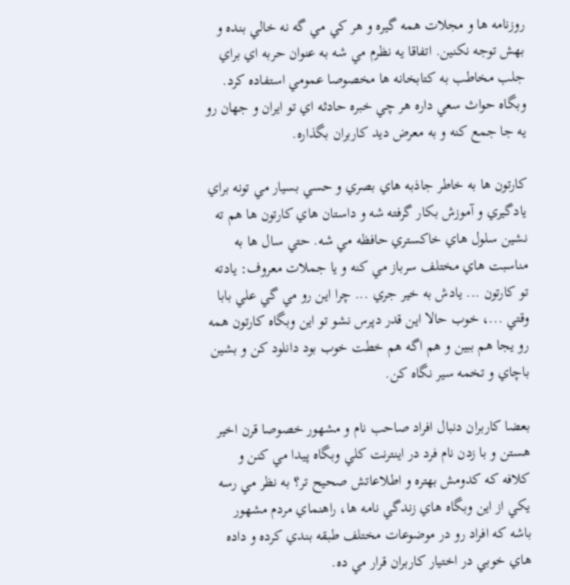روزنامه ها و مجلات همه گيره و هر کي مي گه نه خالي بنده و بهش توجه نکنين. اتفاقا يه نظرم مي شه به عنوان حربه اي براي جلب مخاطب به کتابخانه ها مخصوصا عمومي استفاده کرد. وبگاه حواث سعي داره هر چي خبره حادثه اي تو ايران و جهان رو يه جا جمع کنه و به معرض ديد کاربران بگذاره.

کارتون ها به خاطر جاذبه هاي بصري و حسي بسيار مي تونه براي يادگيري و آموزش بکار گرفته شه و داستان هاي کارتون ها هم ته نشين سلول هاي خاکستري حافظه مي شه. حتي سال ها به مناسبت هاي مختلف سرباز مي کنه و يا جملات معروف: يادته تو کارتون ... يادش به خير جري ... چرا اين رو مي گي علي بابا وقتي ...، خوب حالا اين قدر دپرس نشو تو اين وبگاه کارتون همه رو يجا هم ببين و هم اگه هم خطت خوب بود دانلود کن و بشين باچاي و تخمه سير نگاه کن.

بعضا کاربران دنبال افراد صاحب نام و مشهور خصوصا قرن اخير هستن و با زدن نام فرد در اينترنت کلي وبگاه پيدا مي کنن و کلافه که کدومش بهتره و اطلاعاتش صحيح تر؟ به نظر مي رسه يکي از اين وبگاه هاي زندگي نامه ها، راهنماي مردم مشهور باشه که افراد رو در موضوعات مختلف طبقه بندي کرده و داده هاي خوبي در اختيار کاربران قرار مي ده.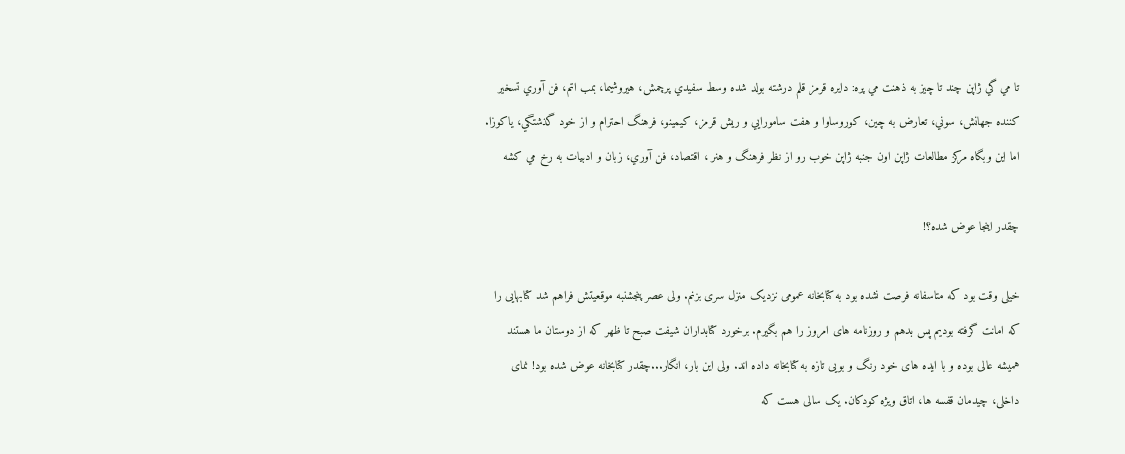تا مي گي ژاپن چند تا چيز به ذهنت مي پره: دايره قرمز قلم درشته بولد شده وسط سفيدي پرچمش، هيروشيما، بمب اتم، فن‌ آوري تسخير کننده جهانش، سوني، تعارض به چين، کوروساوا و هفت سامورايي و ريش قرمز، کيمينو، فرهنگ احترام و از خود گذشتگي، ياکوزا. اما اين وبگاه مرکز مطالعات ژاپن اون جنبه ژاپن خوب رو از نظر فرهنگ و هنر ، اقتصاد، فن آوري، زبان و ادبيات به رخ مي کشه

چقدر اینجا عوض شده؟!

خیلی وقت بود که متاسفانه فرصت نشده بود به کتابخانه عمومی نزدیک منزل سری بزنم. ولی عصر پنجشنبه موقعیتش فراهم شد کتابهایی را که امانت گرفته بودیم پس بدهم و روزنامه های امروز را هم بگیرم. برخورد کتابداران شیفت صبح تا ظهر که از دوستان ما هستند همیشه عالی بوده و با ایده های خود رنگ و بویی تازه به کتابخانه داده اند. ولی این بار، انگار...چقدر کتابخانه عوض شده بود! نمای داخلی، چیدمان قفسه ها، اتاق ویژه کودکان. یک سالی هست که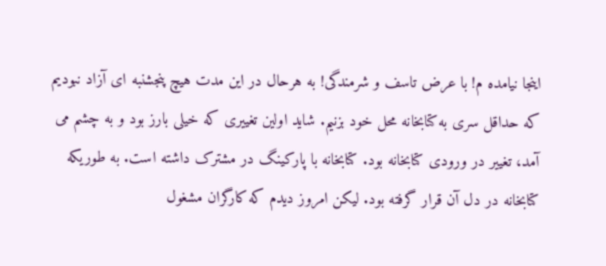اینجا نیامده م! با عرض تاسف و شرمندگی! به هرحال در این مدت هیچ پنجشنبه ای آزاد نبودیم که حداقل سری به کتابخانه محل خود بزنیم. شاید اولین تغییری که خیلی بارز بود و به چشم می آمد، تغییر در ورودی کتابخانه بود. کتابخانه با پارکینگ در مشترک داشته است. به طوریکه کتابخانه در دل آن قرار گرفته بود. لیکن امروز دیدم که کارگران مشغول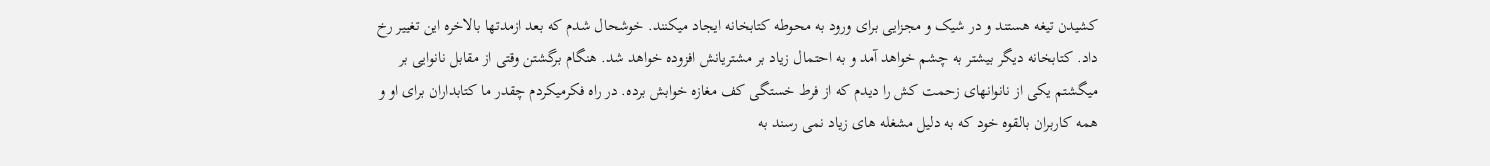کشیدن تیغه هستند و در شیک و مجزایی برای ورود به محوطه کتابخانه ایجاد میکنند. خوشحال شدم که بعد ازمدتها بالاخره این تغییر رخ داد. کتابخانه دیگر بیشتر به چشم خواهد آمد و به احتمال زیاد بر مشتریانش افزوده خواهد شد. هنگام برگشتن وقتی از مقابل نانوایی بر میگشتم یکی از نانوانهای زحمت کش را دیدم که از فرط خستگی کف مغازه خوابش برده. در راه فکرمیکردم چقدر ما کتابداران برای او و همه کاربران بالقوه خود که به دلیل مشغله های زیاد نمی رسند به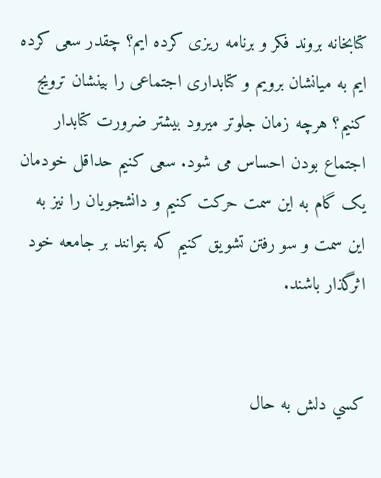کتابخانه بروند فکر و برنامه ریزی کرده ایم؟ چقدر سعی کرده ایم به میانشان برویم و کتابداری اجتماعی را بینشان ترویج کنیم؟ هرچه زمان جلوتر میرود بیشتر ضرورت کتابدار اجتماع بودن احساس می شود. سعی کنیم حداقل خودمان یک گام به این سمت حرکت کنیم و دانشجویان را نیز به این سمت و سو رفتن تشویق کنیم که بتوانند بر جامعه خود اثرگذار باشند.


كسي دلش به حال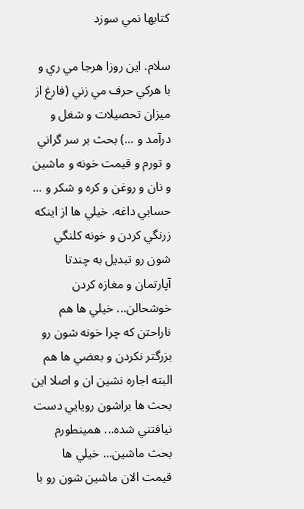كتابها نمي سوزد

سلام. اين روزا هرجا مي ري و با هركي حرف مي زني (فارغ از ميزان تحصيلات و شغل و درآمد و ...) بحث بر سر گراني و تورم و قيمت خونه و ماشين و نان و روغن و كره و شكر و ... حسابي داغه. خيلي ها از اينكه زرنگي كردن و خونه كلنگي شون رو تبديل به چندتا آپارتمان و مغازه كردن خوشحالن... خيلي ها هم ناراحتن كه چرا خونه شون رو بزرگتر نكردن و بعضي ها هم البته اجاره نشين ان و اصلا اين بحث ها براشون رويايي دست نيافتني شده... همينطورم بحث ماشين... خيلي ها قيمت الان ماشين شون رو با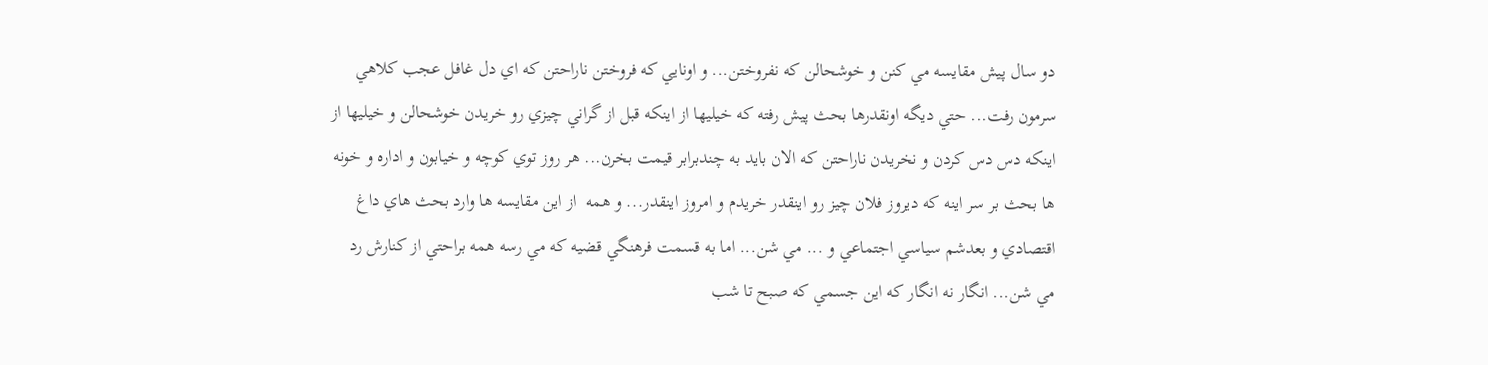دو سال پيش مقايسه مي كنن و خوشحالن كه نفروختن... و اونايي كه فروختن ناراحتن كه اي دل غافل عجب كلاهي سرمون رفت... حتي ديگه اونقدرها بحث پيش رفته كه خيليها از اينكه قبل از گراني چيزي رو خريدن خوشحالن و خيليها از اينكه دس دس كردن و نخريدن ناراحتن كه الان بايد به چندبرابر قيمت بخرن... هر روز توي كوچه و خيابون و اداره و خونه ها بحث بر سر اينه كه ديروز فلان چيز رو اينقدر خريدم و امروز اينقدر... و همه  از اين مقايسه ها وارد بحث هاي داغ اقتصادي و بعدشم سياسي اجتماعي و ... مي شن... اما به قسمت فرهنگي قضيه كه مي رسه همه براحتي از كنارش رد مي شن... انگار نه انگار كه اين جسمي كه صبح تا شب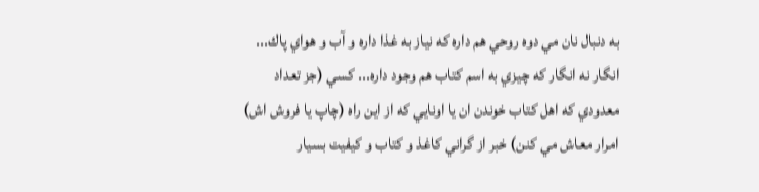به دنبال نان مي دوه روحي هم داره كه نياز به غذا داره و آب و هواي پاك... انگار نه انگار كه چيزي به اسم كتاب هم وجود داره... كسي (جز تعداد معدودي كه اهل كتاب خوندن ان يا اونايي كه از اين راه (چاپ يا فروش اش) امرار معاش مي كنن) خبر از گراني كاغذ و كتاب و كيفيت بسيار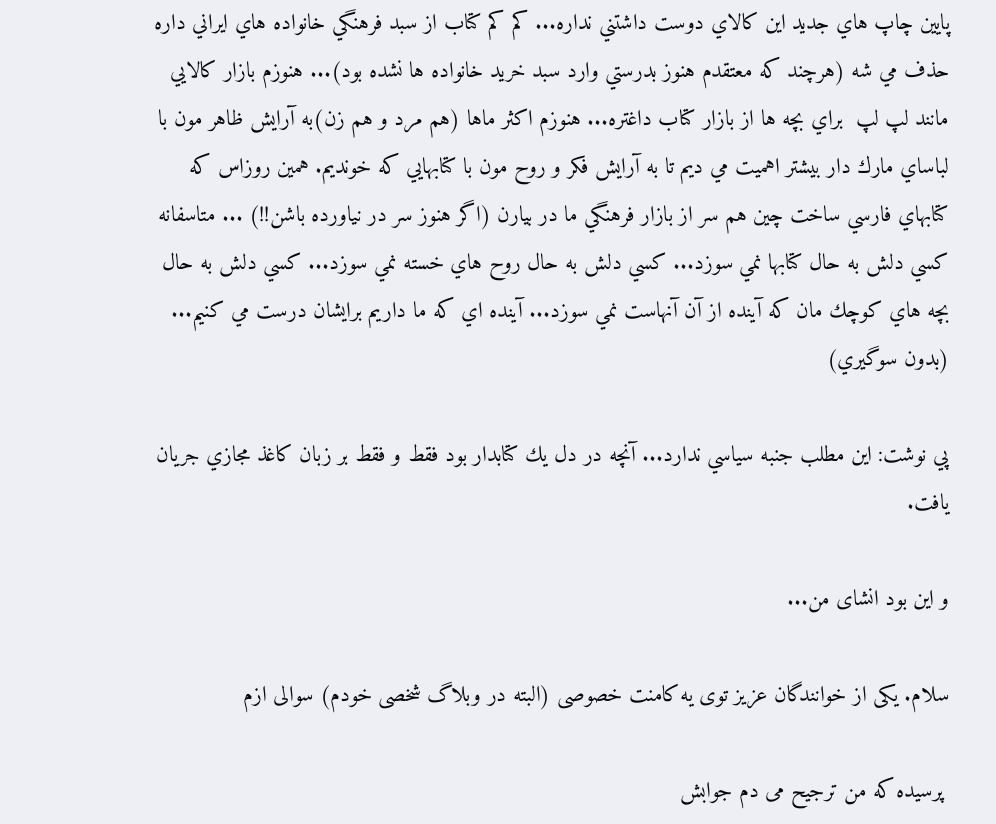پايين چاپ هاي جديد اين كالاي دوست داشتني نداره... كم كم كتاب از سبد فرهنگي خانواده هاي ايراني داره حذف مي شه (هرچند كه معتقدم هنوز بدرستي وارد سبد خريد خانواده ها نشده بود)... هنوزم بازار كالايي مانند لپ لپ  براي بچه ها از بازار كتاب داغتره... هنوزم اكثر ماها (هم مرد و هم زن)به آرايش ظاهر مون با لباساي مارك دار بيشتر اهميت مي ديم تا به آرايش فكر و روح مون با كتابهايي كه خونديم. همين روزاس كه كتابهاي فارسي ساخت چين هم سر از بازار فرهنگي ما در بيارن (اگر هنوز سر در نياورده باشن!!) ... متاسفانه كسي دلش به حال كتابها نمي سوزد... كسي دلش به حال روح هاي خسته نمي سوزد... كسي دلش به حال بچه هاي كوچك مان كه آينده از آن آنهاست نمي سوزد... آينده اي كه ما داريم برايشان درست مي كنيم... (بدون سوگيري)

پي نوشت: اين مطلب جنبه سياسي ندارد... آنچه در دل يك كتابدار بود فقط و فقط بر زبان كاغذ مجازي جريان يافت.

و این بود انشای من...

سلام. یکی از خوانندگان عزیز توی یه کامنت خصوصی (البته در وبلاگ شخصی خودم) سوالی ازم

 پرسیده که من ترجیح می دم جوابش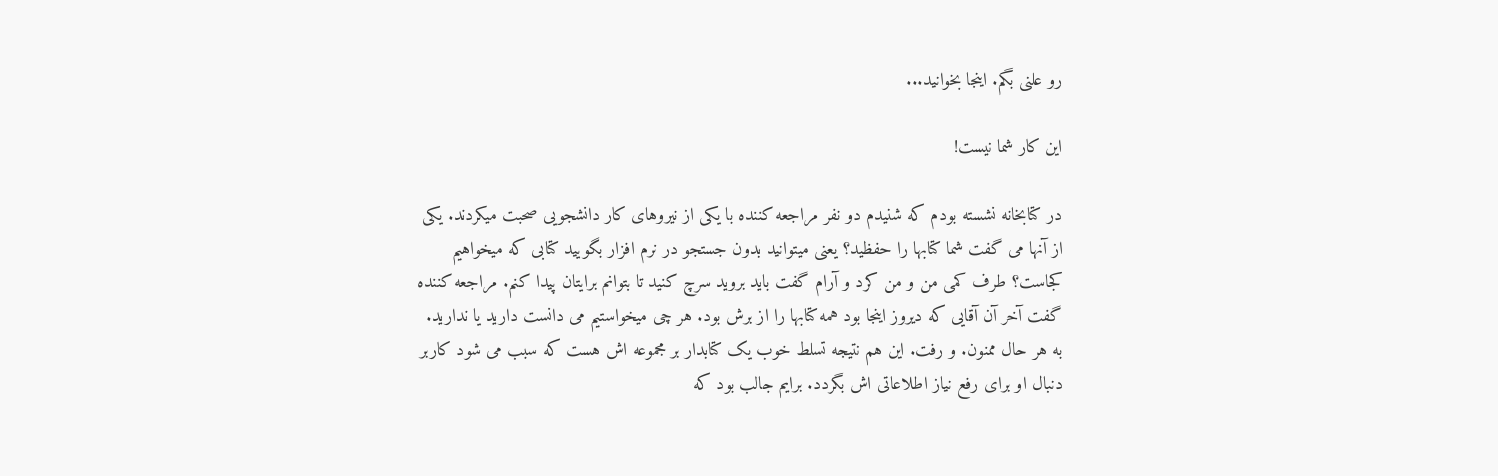رو علنی بگم. اینجا بخوانید...

این کار شما نیست!

در کتابخانه نشسته بودم که شنیدم دو نفر مراجعه کننده با یکی از نیروهای کار دانشجویی صحبت میکردند. یکی از آنها می گفت شما کتابها را حفظید؟ یعنی میتوانید بدون جستجو در نرم افزار بگویید کتابی که میخواهیم کجاست؟ طرف کمی من و من کرد و آرام گفت باید بروید سرچ کنید تا بتوانم برایتان پیدا کنم. مراجعه کننده گفت آخر آن آقایی که دیروز اینجا بود همه کتابها را از برش بود. هر چی میخواستیم می دانست دارید یا ندارید. به هر حال ممنون. و رفت. این هم نتیجه تسلط خوب یک کتابدار بر مجموعه اش هست که سبب می شود کاربر دنبال او برای رفع نیاز اطلاعاتی اش بگردد. برایم جالب بود که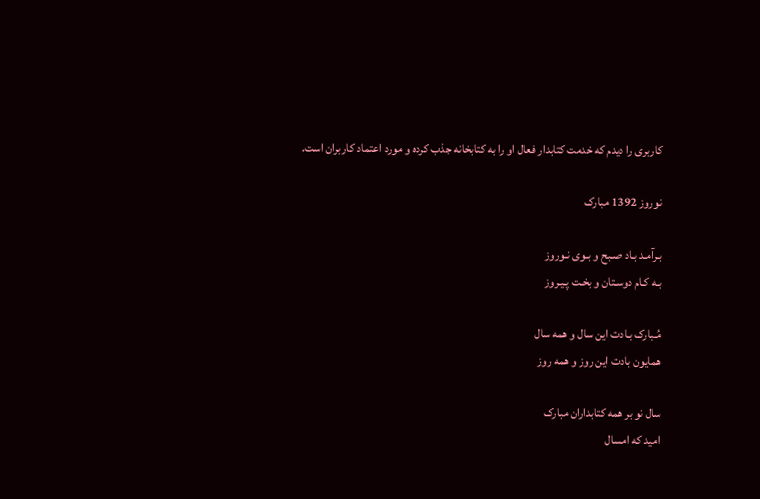کاربری را دیدم که خدمت کتابدار فعال او را به کتابخانه جذب کرده و مورد اعتماد کاربران است.

نوروز 1392 مبارک

بـرآمـد بـاد صـبح و بـوی نـوروز
بـه کـام دوسـتان و بخـت پـیـروز

مُـبارک بـادت این سال و همه سال
همایون بادت این روز و همه روز

سال نو بر همه کتابداران مبارک
امید که امسال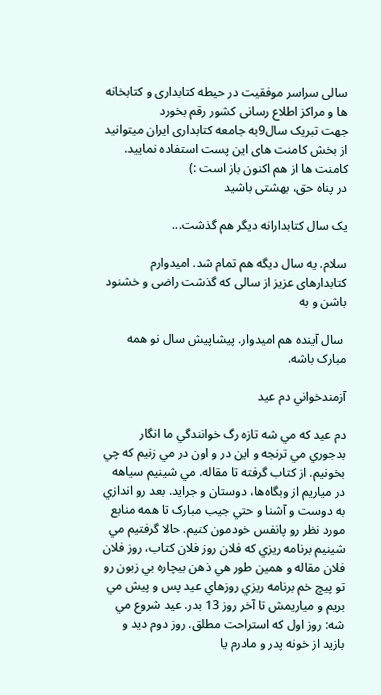سالی سراسر موفقیت در حیطه کتابداری و کتابخانه ها و مراکز اطلاع رسانی کشور رقم بخورد
جهت تبریک سال9به جامعه کتابداری ایران میتوانید از بخش کامنت های این پست استفاده نمایید.
کامنت ها از هم اکنون باز است :)
در پناه حق، بهشتی باشید

یک سال کتابدارانه دیگر هم گذشت...

سلام. یه سال دیگه هم تمام شد. امیدوارم کتابدارهای عزیز از سالی که گذشت راضی و خشنود باشن و به

 سال آینده هم امیدوار. پیشاپیش سال نو همه مبارک باشه.

آزمندخواني دم عيد

دم عيد که مي شه تازه رگ خوانندگي ما انگار بدجوري مي ترنجه و اين در و اون در مي زنيم که چي بخونيم. از کتاب گرفته تا مقاله. مي شينيم سياهه در مياريم از وبگاه‌ها، دوستان و جرايد. بعد رو اندازي به دوست و آشنا و حتي جيب مبارک تا همه منابع مورد نظر رو پانفس خودمون کنيم. حالا گرفتيم مي شينيم برنامه ريزي که فلان روز فلان کتاب، روز فلان فلان مقاله و همين طور هي ذهن بيچاره بي زبون رو تو پيچ خم برنامه ريزي روزهاي عيد پس و پيش مي بريم و مياريمش تا آخر روز 13 بدر. عيد شروع مي شه: روز اول که استراحت مطلق. روز دوم ديد و بازيد از خونه پدر و مادرم يا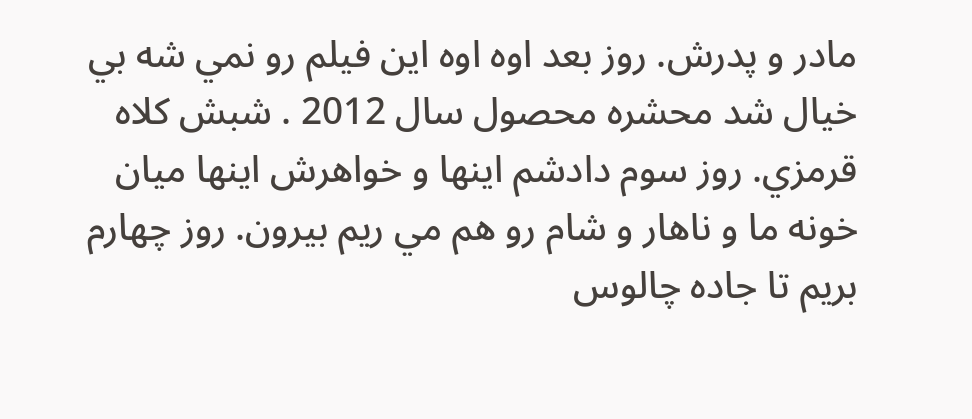مادر و پدرش. روز بعد اوه اوه اين فيلم رو نمي شه بي خيال شد محشره محصول سال 2012 . شبش کلاه قرمزي. روز سوم دادشم اينها و خواهرش اينها ميان خونه ما و ناهار و شام رو هم مي ريم بيرون. روز چهارم بريم تا جاده چالوس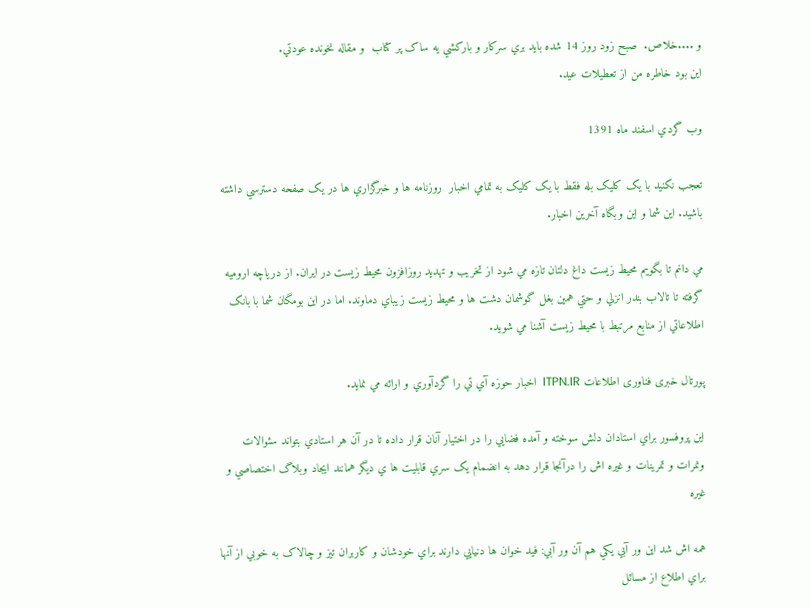و ....خلاص.  صبح زود روز 14 شده بايد بري سرکار و بارکشي يه ساک پر کتاب  و مقاله نخونده عودتي.
اين بود خاطره من از تعطيلات عيد.

وب گردي اسفند ماه 1391

تعجب نکنيد با يک کليک بله فقط با يک کليک به تمامي اخبار  روزنامه ها و خبرگزاري ها در يک صفحه دسترسي داشته باشيد. اين شما و اين وبگاه آخرين اخبار.

مي دانم تا بگويم محيط زيست داغ دلتان تازه مي شود از تخريب و تهديد روزافزون محيط زيست در ايران. از درياچه اروميه گرفته تا تالاب بندر انزلي و حتي همين بغل گوشمان دشت ها و محيط زيست زيباي دماوند. اما در اين بومگان شما با بانک اطلاعاتي از منابع مرتبط با محيط زيست آشنا مي شويد.

پورتال خبری فناوری اطلاعات ITPN.IR  اخبار حوزه آي تي را گردآوري و ارائه مي نمايد.

اين پروفسور براي استادان دلش سوخته و آمده فضايي را در اختيار آنان قرار داده تا در آن هر استادي بتواند سئوالات ونمرات و تمرينات و غيره اش را درآنجا قرار دهد به انضمام يک سري قابليت ها ي ديگر همانند ايجاد وبلاگ اختصاصي و غيره

همه اش شد اين ور آبي يکي هم آن ور آبي: فيد خوان ها دنيايي دارند براي خودشان و کاربران تيز و چالاک به خوبي از آنها براي اطلاع از مسائل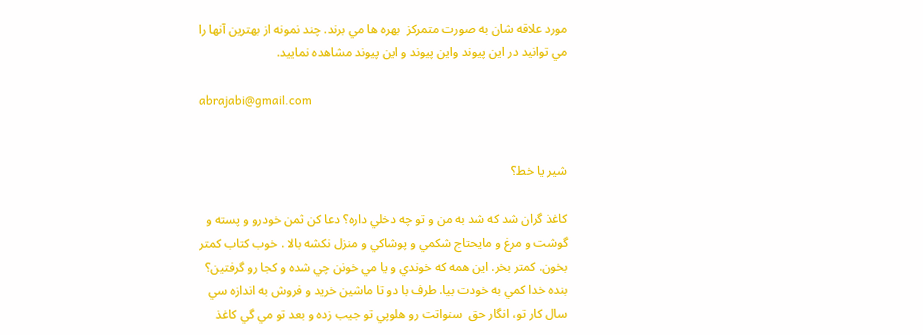مورد علاقه شان به صورت متمرکز  بهره ها مي برند. چند نمونه از بهترين آنها را مي توانيد در اين پيوند واين پيوند و اين پيوند مشاهده نماييد.

abrajabi@gmail.com


شير يا خط؟

کاغذ گران شد که شد به من و تو چه دخلي داره؟ دعا کن ثمن خودرو و پسته و گوشت و مرغ و مايحتاج شکمي و پوشاکي و منزل نکشه بالا . خوب کتاب کمتر بخون. کمتر بخر. اين همه که خوندي و يا مي خونن چي شده و کجا رو گرفتين؟ بنده خدا کمي به خودت بيا. طرف با دو تا ماشين خريد و فروش به اندازه سي سال کار تو، انگار حق  سنواتت رو هلوپي تو جيب زده و بعد تو مي گي کاغذ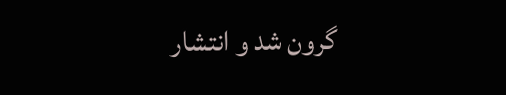گرون شد و انتشار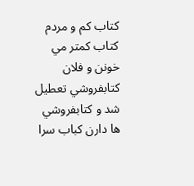کتاب کم و مردم کتاب کمتر مي خونن و فلان کتابفروشي تعطيل شد و کتابفروشي ها دارن کباب سرا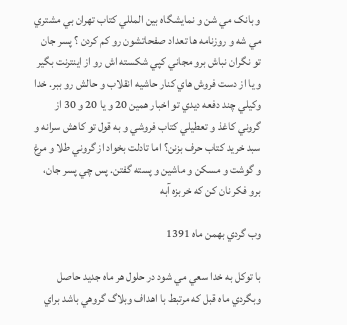و بانک مي شن و نمايشگاه بين المللي کتاب تهران بي مشتري مي شه و روزنامه ها تعداد صفحاتشون رو کم کردن ؟ پسر جان تو نگران نباش برو مجاني کپي شکسته اش رو از اينترنت بگير  و يا از دست فروش هاي کنار حاشيه انقلاب و حالش رو ببر. خدا وکيلي چند دفعه ديدي تو اخبار همين 20 و يا 20 و 30 از گروني کاغذ و تعطيلي کتاب فروشي و به قول تو کاهش سرانه و سبد خريد کتاب حرف بزنن؟ اما تادلت بخواد از گروني طلا و مرغ و گوشت و مسکن و ماشين و پسته گفتن. پس چي پسر جان، برو فکر نان کن که خربزه آبه

وب گردي بهمن ماه 1391

با توکل به خدا سعي مي شود در حلول هر ماه جديد حاصل وبگردي ماه قبل که مرتبط با اهداف وبلاگ گروهي باشد براي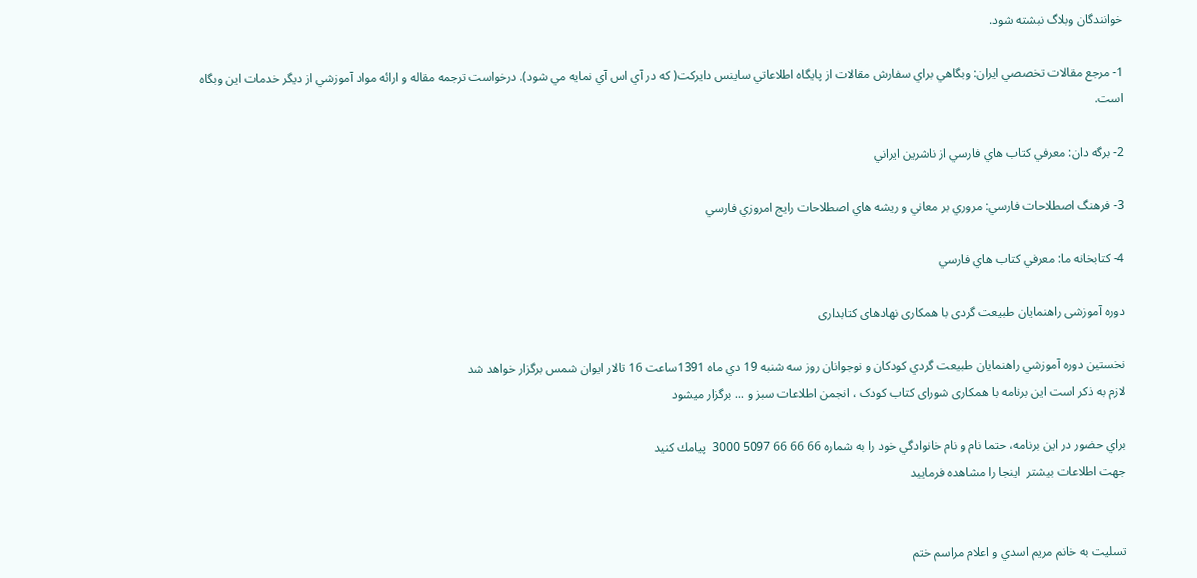خوانندگان وبلاگ نبشته شود.

1- مرجع مقالات تخصصي ايران: وبگاهي براي سفارش مقالات از پايگاه اطلاعاتي ساينس دايرکت( که در آ‌ي اس آي نمايه مي شود). درخواست ترجمه مقاله و ارائه مواد آموزشي از ديگر خدمات اين وبگاه است.

2- برگه دان: معرفي کتاب هاي فارسي از ناشرين ايراني

3- فرهنگ اصطلاحات فارسي: مروري بر معاني و ريشه هاي اصطلاحات رايج امروزي فارسي

4- کتابخانه ما: معرفي کتاب هاي فارسي

دوره آموزشی راهنمایان طبیعت گردی با همکاری نهادهای کتابداری

نخستين دوره آموزشي راهنمايان طبيعت گردي كودكان و نوجوانان روز سه شنبه 19 دي ماه 1391ساعت 16 تالار ايوان شمس برگزار خواهد شد
لازم به ذکر است این برنامه با همکاری شورای کتاب کودک ، انجمن اطلاعات سبز و ... برگزار میشود

براي حضور در اين برنامه، حتما نام و نام خانوادگي خود را به شماره 66 66 66 5097 3000  پيامك كنيد
جهت اطلاعات بیشتر  اینجا را مشاهده فرمایید


تسليت به خانم مريم اسدي و اعلام مراسم ختم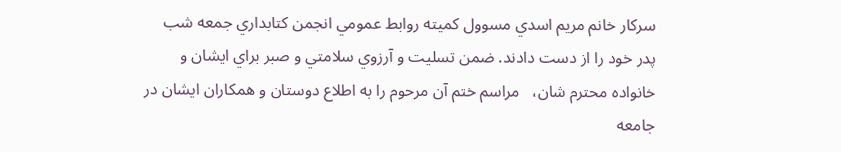سرکار خانم مريم اسدي مسوول کميته روابط عمومي انجمن کتابداري جمعه شب پدر خود را از دست دادند. ضمن تسليت و آرزوي سلامتي و صبر براي ايشان و خانواده محترم شان،   مراسم ختم آن مرحوم را به اطلاع دوستان و همکاران ايشان در جامعه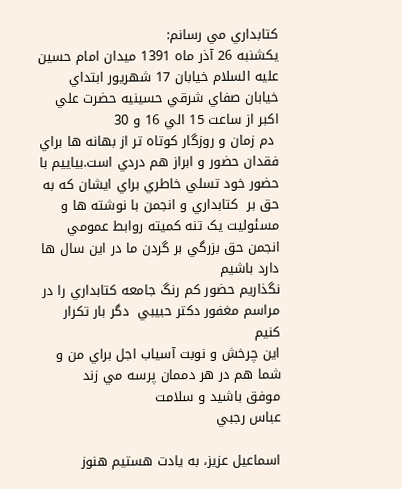کتابداري مي رسانم:
يکشنبه 26 آذر ماه 1391 ميدان امام حسين عليه السلام خيابان 17 شهريور ابتداي خيابان صفاي شرقي حسينيه حضرت علي اکبر از ساعت 15 الي 16 و 30
 دم زمان و روزگار کوتاه تر از بهانه ها براي فقدان حضور و ابراز هم دردي است.بياييم با حضور خود تسلي خاطري براي ايشان که به حق بر  کتابداري و انجمن با نوشته ها و مسئوليت يک تنه کميته روابط عمومي انجمن حق بزرگي بر گردن ما در اين سال ها دارد باشيم
نگذاريم حضور کم رنگ جامعه کتابداري را در مراسم مغفور دکتر حبيبي  دگر بار تکرار کنيم
اين چرخش و نوبت آسياب اجل براي من و شما هم در هر دممان پرسه مي زند
موفق باشيد و سلامت
عباس رجبي

اسماعیل عزیز، به یادت هستیم هنوز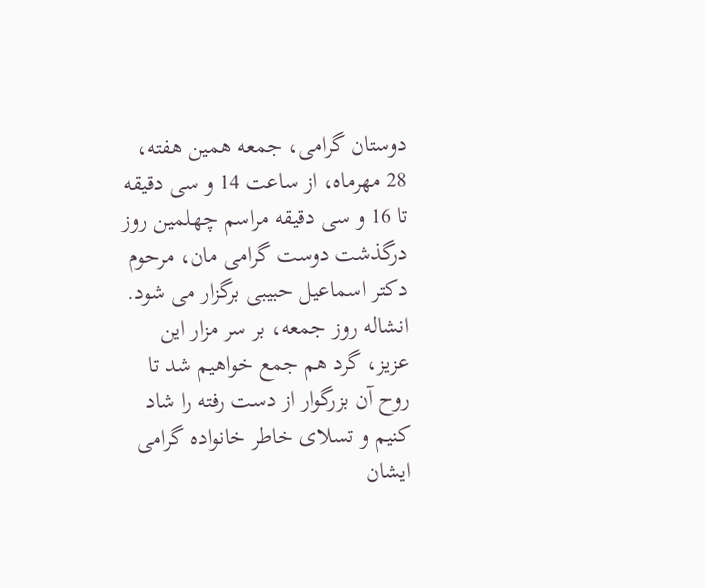دوستان گرامی، جمعه همین هفته، 28 مهرماه، از ساعت 14 و سی دقیقه تا 16 و سی دقیقه مراسم چهلمین روز درگذشت دوست گرامی مان، مرحوم دکتر اسماعیل حبیبی برگزار می شود. انشاله روز جمعه، بر سر مزار این عزیز، گرد هم جمع خواهیم شد تا روح آن بزرگوار از دست رفته را شاد کنیم و تسلای خاطر خانواده گرامی ایشان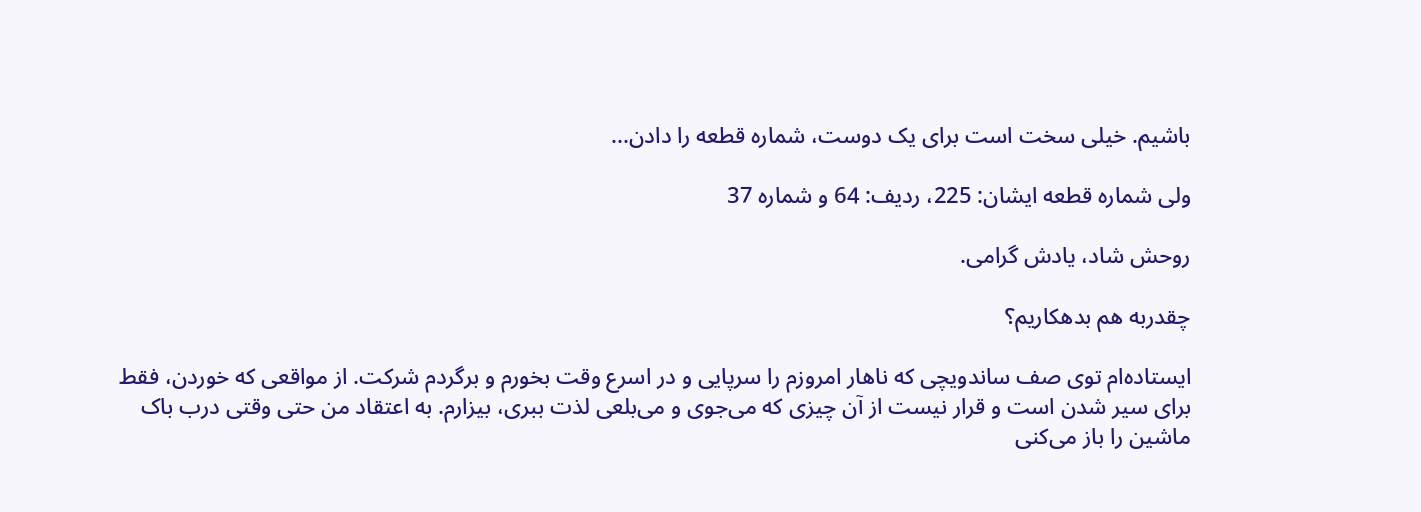باشیم. خیلی سخت است برای یک دوست، شماره قطعه را دادن...

ولی شماره قطعه ایشان: 225، ردیف: 64 و شماره 37

روحش شاد، یادش گرامی.

چقدربه هم بدهکاریم؟

ایستاده‌ام توی صف ساندویچی که ناهار امروزم را سرپایی و در اسرع وقت بخورم و برگردم شرکت. از مواقعی که خوردن، فقط برای سیر شدن است و قرار نیست از آن چیزی که می‌جوی و می‌بلعی لذت ببری، بیزارم. به اعتقاد من حتی وقتی درب باک ماشین را باز می‌کنی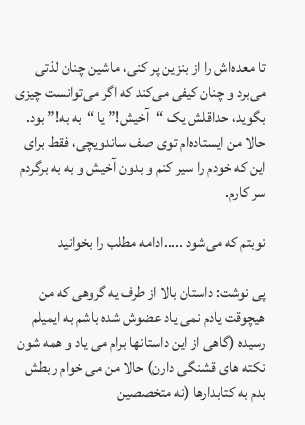تا معده‌اش را از بنزین پر کنی، ماشین چنان لذتی می‌برد و چنان کیفی می‌کند که اگر می‌توانست چیزی بگوید، حداقلش یک “آخیش!” یا “به به!” بود. حالا من ایستاده‌ام توی صف ساندویچی،‌ فقط برای این که خودم را سیر کنم و بدون آخیش و به به برگردم سر کارم.

نوبتم که می‌شود .....ادامه مطلب را بخوانید

پی نوشت: داستان بالا از طرف یه گروهی که من هیچوقت یادم نمی یاد عضوش شده باشم به ایمیلم رسیده (گاهی از این داستانها برام می یاد و همه شون نکته های قشنگی دارن) حالا من می خوام ربطش بدم به کتابدارها (نه متخصصین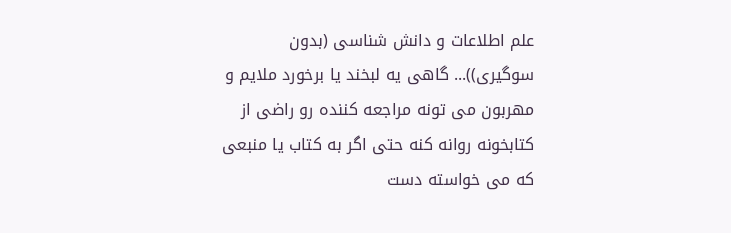علم اطلاعات و دانش شناسی (بدون سوگیری))... گاهی یه لبخند یا برخورد ملایم و مهربون می تونه مراجعه کننده رو راضی از کتابخونه روانه کنه حتی اگر به کتاب یا منبعی که می خواسته دست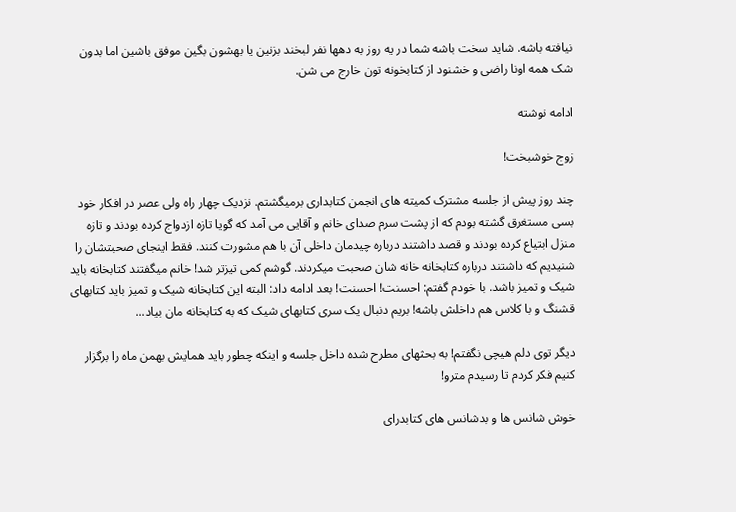نیافته باشه. شاید سخت باشه شما در یه روز به دهها نفر لبخند بزنین یا بهشون بگین موفق باشین اما بدون شک همه اونا راضی و خشنود از کتابخونه تون خارج می شن.

ادامه نوشته

زوج خوشبخت!

چند روز پیش از جلسه مشترک کمیته های انجمن کتابداری برمیگشتم. نزدیک چهار راه ولی عصر در افکار خود بسی مستغرق گشته بودم که از پشت سرم صدای خانم و آقایی می آمد که گویا تازه ازدواج کرده بودند و تازه منزل ابتیاع کرده بودند و قصد داشتند درباره چیدمان داخلی آن با هم مشورت کنند. فقط اینجای صحبتشان را شنیدیم که داشتند درباره کتابخانه خانه شان صحبت میکردند. گوشم کمی تیزتر شد! خانم میگفتند کتابخانه باید شیک و تمیز باشد. با خودم گفتم: احسنت! احسنت! بعد ادامه داد: البته این کتابخانه شیک و تمیز باید کتابهای قشنگ و با کلاس هم داخلش باشه! بریم دنبال یک سری کتابهای شیک که به کتابخانه مان بیاد...

دیگر توی دلم هیچی نگفتم! به بحثهای مطرح شده داخل جلسه و اینکه چطور باید همایش بهمن ماه را برگزار کنیم فکر کردم تا رسیدم مترو!

خوش شانس ها و بدشانس های کتابدرای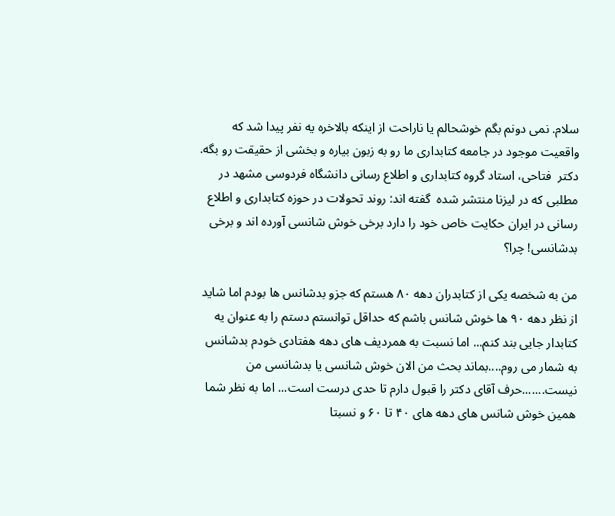سلام. نمی دونم بگم خوشحالم یا ناراحت از اینکه بالاخره یه نفر پیدا شد که واقعیت موجود در جامعه کتابداری ما رو به زبون بیاره و بخشی از حقیقت رو بگه.  دکتر  فتاحی، استاد گروه کتابداری و اطلاع رسانی دانشگاه فردوسی مشهد در مطلبی که در لیزنا منتشر شده  گفته اند: روند تحولات در حوزه کتابداری و اطلاع رسانی در ایران حکایت خاص خود را دارد برخی خوش شانسی آورده اند و برخی بدشانسی! چرا؟

من به شخصه یکی از کتابدران دهه ۸۰ هستم که جزو بدشانس ها بودم اما شاید از نظر دهه ۹۰ ها خوش شانس باشم که حداقل توانستم دستم را به عنوان یه کتابدار جایی بند کنم... اما نسبت به همردیف های دهه هفتادی خودم بدشانس به شمار می روم....بماند بحث من الان خوش شانسی یا بدشانسی من نیست.......حرف آقای دکتر را قبول دارم تا حدی درست است... اما به نظر شما همین خوش شانس های دهه های ۴۰ تا ۶۰ و نسبتا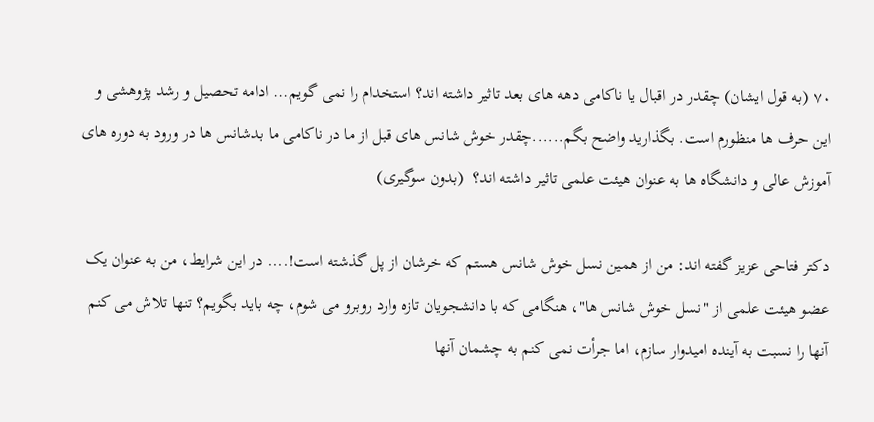۷۰ (به قول ایشان) چقدر در اقبال یا ناکامی دهه های بعد تاثیر داشته اند؟ استخدام را نمی گویم... ادامه تحصیل و رشد پژوهشی و این حرف ها منظورم است. بگذارید واضح بگم......چقدر خوش شانس های قبل از ما در ناکامی ما بدشانس ها در ورود به دوره های آموزش عالی و دانشگاه ها به عنوان هیئت علمی تاثیر داشته اند؟  (بدون سوگیری)

دکتر فتاحی عزیز گفته اند: من از همین نسل خوش شانس هستم که خرشان از پل گذشته است!.... در این شرایط، من به عنوان یک عضو هیئت علمی از "نسل خوش شانس ها"، هنگامی که با دانشجویان تازه وارد روبرو می شوم، چه باید بگویم؟ تنها تلاش می کنم آنها را نسبت به آینده امیدوار سازم، اما جرأت نمی کنم به چشمان آنها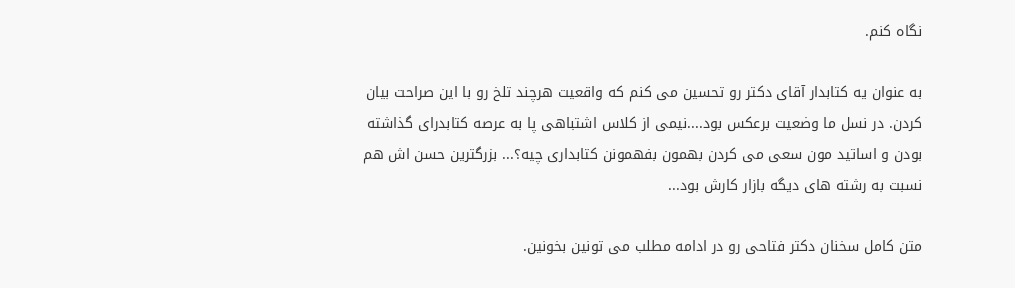نگاه کنم.

به عنوان یه کتابدار آقای دکتر رو تحسین می کنم که واقعیت هرچند تلخ رو با این صراحت بیان کردن. در نسل ما وضعیت برعکس بود....نیمی از کلاس اشتباهی پا به عرصه کتابدرای گذاشته بودن و اساتید مون سعی می کردن بهمون بفهمونن کتابداری چیه؟... بزرگترین حسن اش هم نسبت به رشته های دیگه بازار کارش بود...

متن کامل سخنان دکتر فتاحی رو در ادامه مطلب می تونین بخونین.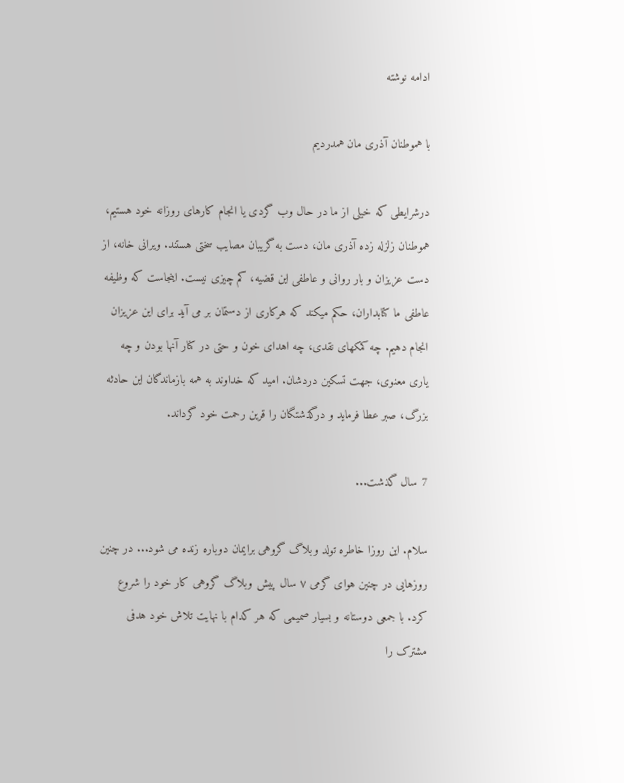ادامه نوشته

با هموطنان آذری مان همدردیم

درشرایطی که خیلی از ما در حال وب گردی یا انجام کارهای روزانه خود هستیم، هموطنان زلزله زده آذری مان، دست به گریبان مصایب سختی هستند. ویرانی خانه، از دست عزیزان و بار روانی و عاطفی این قضیه، کم چیزی نیست. اینجاست که وظیفه عاطفی ما کتابداران، حکم میکند که هرکاری از دستمان بر می آید برای این عزیزان انجام دهیم. چه کمکهای نقدی، چه اهدای خون و حتی در کنار آنها بودن و چه یاری معنوی، جهت تسکین دردشان. امید که خداوند به همه بازماندگان این حادثه بزرگ، صبر عطا فرماید و درگذشتگان را قرین رحمت خود گرداند.

7 سال گذشت...

سلام. این روزا خاطره تولد وبلاگ گروهی برایمان دوباره زنده می شود... در چنین روزهایی در چنین هوای گرمی ۷ سال پیش وبلاگ گروهی کار خود را شروع کرد. با جمعی دوستانه و بسیار صمیمی که هر کدام با نهایت تلاش خود هدفی مشترک را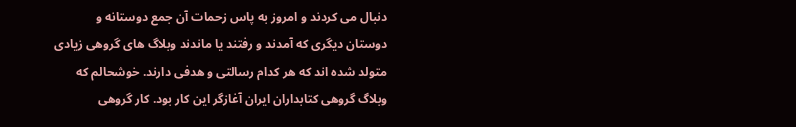دنبال می کردند و امروز به پاس زحمات آن جمع دوستانه و دوستان دیگری که آمدند و رفتند یا ماندند وبلاگ های گروهی زیادی متولد شده اند که هر کدام رسالتی و هدفی دارند. خوشحالم که وبلاگ گروهی کتابداران ایران آغازگر این کار بود. کار گروهی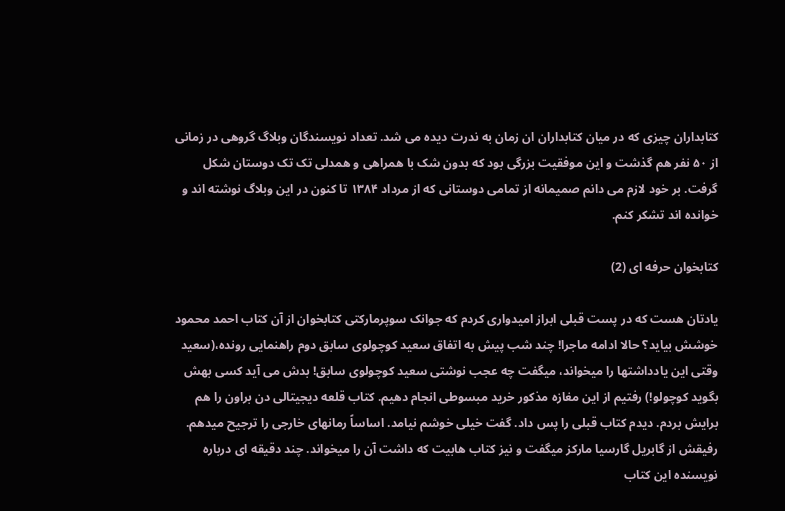کتابداران چیزی که در میان کتابداران ان زمان به ندرت دیده می شد. تعداد نویسندگان وبلاگ گروهی در زمانی از ۵۰ نفر هم گذشت و این موفقیت بزرگی بود که بدون شک با همراهی و همدلی تک تک دوستان شکل گرفت. بر خود لازم می دانم صمیمانه از تمامی دوستانی که از مرداد ۱۳۸۴ تا کنون در این وبلاگ نوشته اند و خوانده اند تشکر کنم.

کتابخوان حرفه ای (2)

یادتان هست که در پست قبلی ابراز امیدواری کردم که جوانک سوپرمارکتی کتابخوان از آن کتاب احمد محمود خوشش بیاید؟ حالا ادامه ماجرا! چند شب پیش به اتفاق سعید کوچولوی سابق دوم راهنمایی رونده،(سعید وقتی این یادداشتها را میخواند، میگفت چه عجب نوشتی سعید کوچولوی سابق! بدش می آید کسی بهش بگوید کوچولو!) رفتیم از این مغازه مذکور خرید مبسوطی انجام دهیم. کتاب قلعه دیجیتالی دن براون را هم برایش بردم. دیدم کتاب قبلی را پس داد. گفت خیلی خوشم نیامد. اساساً رمانهای خارجی را ترجیح میدهم. رفیقش از گابریل گارسیا مارکز میگفت و نیز کتاب هابیت که داشت آن را میخواند. چند دقیقه ای درباره نویسنده این کتاب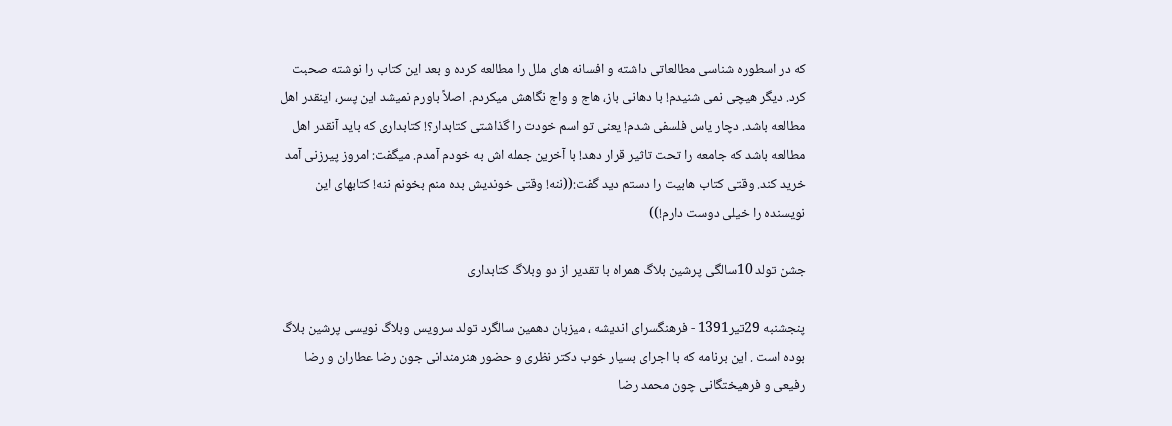که در اسطوره شناسی مطالعاتی داشته و افسانه های ملل را مطالعه کرده و بعد این کتاب را نوشته صحبت کرد. دیگر هیچی نمی شنیدم! با دهانی باز، هاج و واج نگاهش میکردم. اصلاً باورم نمیشد این پسر، اینقدر اهل مطالعه باشد. دچار یاس فلسفی شدم! یعنی تو اسم خودت را گذاشتی کتابدار؟! کتابداری که باید آنقدر اهل مطالعه باشد که جامعه را تحت تاثیر قرار دهد! با آخرین جمله اش به خودم آمدم. میگفت: امروز پیرزنی آمد خرید کند. وقتی کتاب هابیت را دستم دید گفت:((ننه! وقتی خوندیش بده منم بخونم ننه! کتابهای این نویسنده را خیلی دوست دارم!))

جشن تولد 10سالگی پرشین بلاگ همراه با تقدیر از دو وبلاگ کتابداری

پنجشنبه 29تیر1391 - فرهنگسرای اندیشه ، میزبان دهمین سالگرد تولد سرویس وبلاگ نویسی پرشین بلاگ بوده است . این برنامه که با اجرای بسیار خوب دکتر نظری و حضور هنرمندانی جون رضا عطاران و رضا رفیعی و فرهیختگانی چون محمد رضا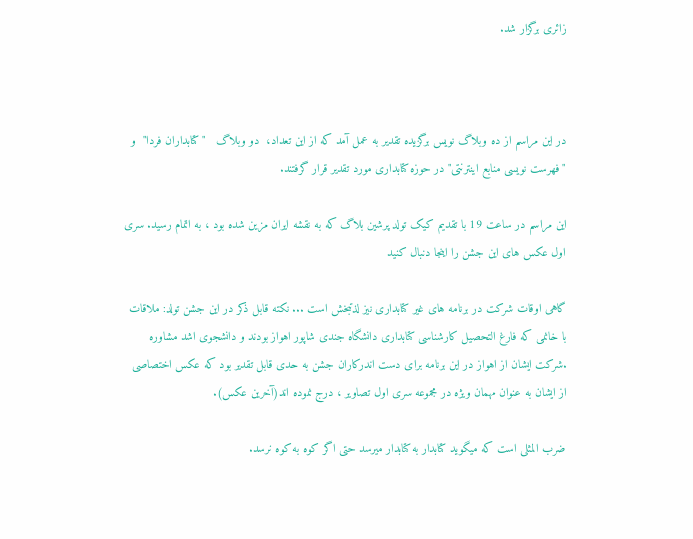زائری برگزار شد.



در این مراسم از ده وبلاگ نویس برگزیده تقدیر به عمل آمد که از این تعداد،  دو وبلاگ   "کتابداران فردا"  و  "فهرست نویسی منابع اینترنتی" در حوزه کتابداری مورد تقدیر قرار گرفتند.

این مراسم در ساعت 19 با تقدیم کیک تولد پرشین بلاگ که به نقشه ایران مزین شده بود ، به اتمام رسید. سری اول عکس های این جشن را اینجا دنبال کنید

گاهی اوقات شرکت در برنامه های غیر کتابداری نیز لذتبخش است ... نکته قابل ذکر در این جشن تولد: ملاقات با خانمی که فارغ التحصیل کارشناسی کتابداری دانشگاه جندی شاپور اهواز بودند و دانشجوی اشد مشاوره .شرکت ایشان از اهواز در این برنامه برای دست اندرکاران جشن به حدی قابل تقدیر بود که عکس اختصاصی از ایشان به عنوان مهمان ویژه در مجموعه سری اول تصاویر ، درج نموده اند(آخرین عکس).

ضرب المثلی است که میگوید کتابدار به کتابدار میرسد حتی اگر کوه به کوه نرسد.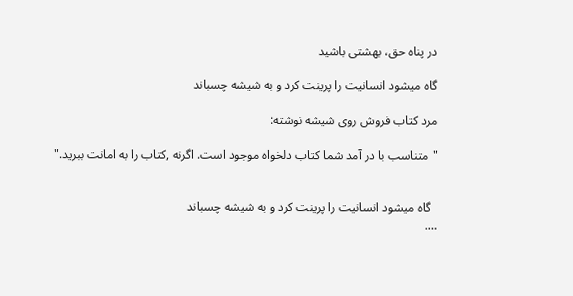در پناه حق، بهشتی باشید

گاه میشود انسانیت را پرینت کرد و به شیشه چسباند

مرد کتاب فروش روی شیشه نوشته:

"متناسب با در آمد شما کتاب دلخواه موجود است. اگرنه ,کتاب را به امانت ببرید."


  گاه میشود انسانیت را پرینت کرد و به شیشه چسباند
….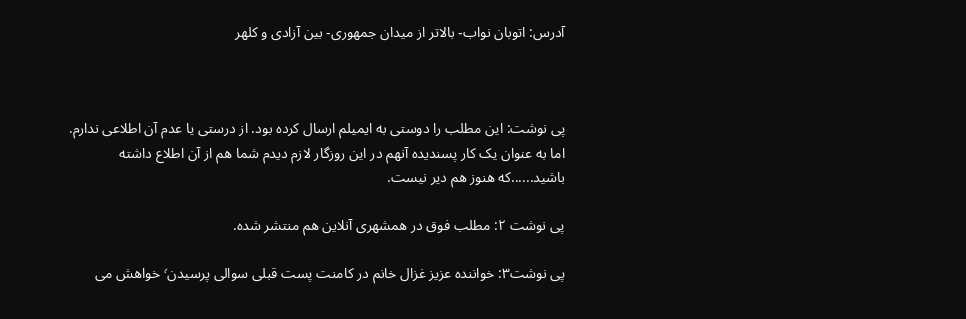آدرس: اتوبان نواب- بالاتر از میدان جمهوری- بین آزادی و کلهر



پی نوشت: این مطلب را دوستی به ایمیلم ارسال کرده بود. از درستی یا عدم آن اطلاعی ندارم. اما به عنوان یک کار پسندیده آنهم در این روزگار لازم دیدم شما هم از آن اطلاع داشته باشید......که هنوز هم دیر نیست.

پی نوشت ۲: مطلب فوق در همشهری آنلاین هم منتشر شده.

پی نوشت۳: خواننده عزیز غزال خانم در کامنت پست قبلی سوالی پرسیدن٬ خواهش می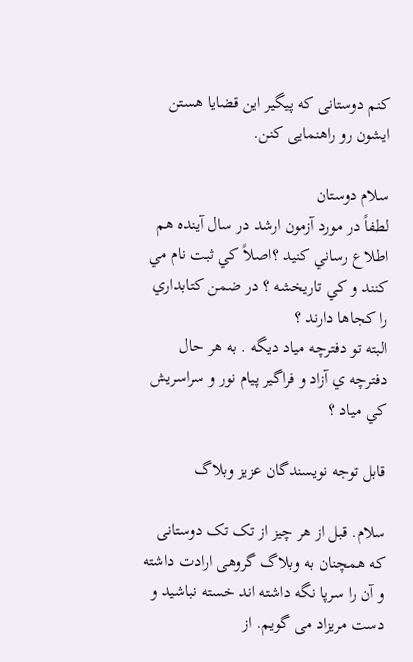کنم دوستانی که پیگیر این قضایا هستن ایشون رو راهنمایی کنن.

سلام دوستان
لطفاً در مورد آزمون ارشد در سال آينده هم اطلاع رساني كنيد ؟‌اصلاً كي ثبت نام مي كنند و كي تاريخشه ؟ در ضمن كتابداري را كجاها دارند ؟
البته تو دفترچه مياد ديگه . به هر حال دفترچه ي آزاد و فراگير پيام نور و سراسريش كي مياد ؟

قابل توجه نویسندگان عزیز وبلاگ

سلام. قبل از هر چیز از تک تک دوستانی که همچنان به وبلاگ گروهی ارادت داشته و آن را سرپا نگه داشته اند خسته نباشید و دست مریزاد می گویم. از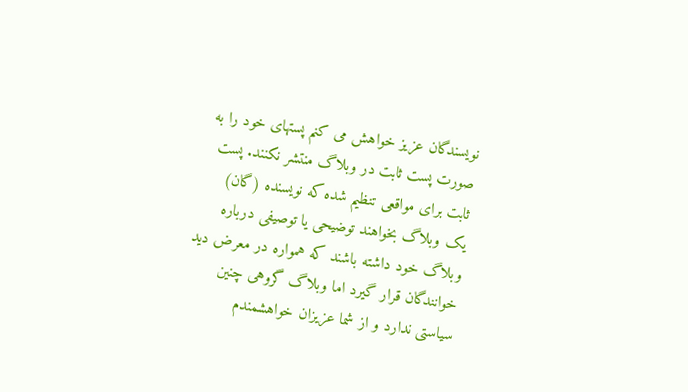نویسندگان عزیز خواهش می کنم پستهای خود را به صورت پست ثابت در وبلاگ منتشر نکنند. پست ثابت برای مواقعی تنظیم شده که نویسنده (گان) یک وبلاگ بخواهند توضیحی یا توصیفی درباره وبلاگ خود داشته باشند که همواره در معرض دید خوانندگان قرار گیرد اما وبلاگ گروهی چنین سیاستی ندارد و از شما عزیزان خواهشمندم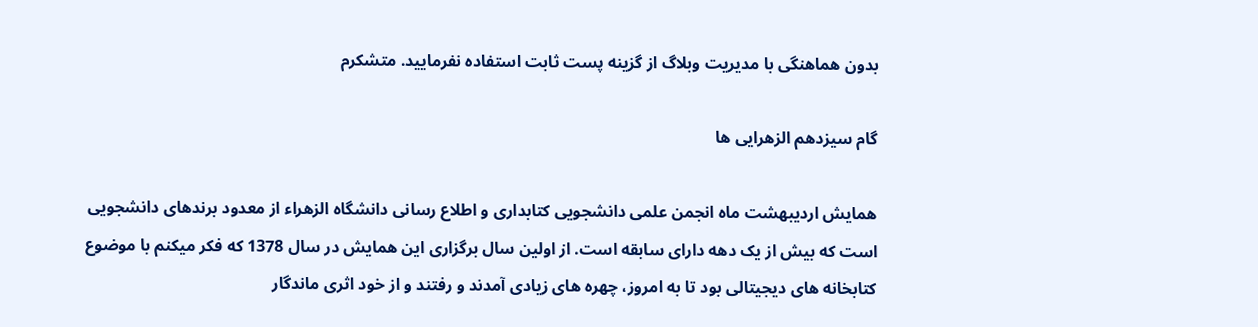بدون هماهنگی با مدیریت وبلاگ از گزینه پست ثابت استفاده نفرمایید. متشکرم

گام سیزدهم الزهرایی ها

همایش اردیبهشت ماه انجمن علمی دانشجویی کتابداری و اطلاع رسانی دانشگاه الزهراء از معدود برندهای دانشجویی است که بیش از یک دهه دارای سابقه است. از اولین سال برگزاری این همایش در سال 1378 که فکر میکنم با موضوع کتابخانه های دیجیتالی بود تا به امروز، چهره های زیادی آمدند و رفتند و از خود اثری ماندگار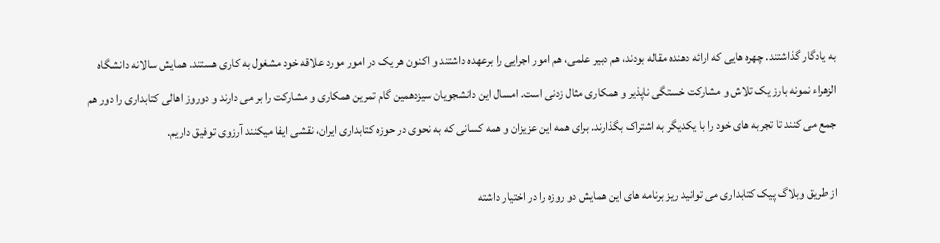به یادگار گذاشتند. چهره هایی که ارائه دهنده مقاله بودند، هم دبیر علمی، هم امور اجرایی را برعهده داشتند و اکنون هر یک در امور مورد علاقه خود مشغول به کاری هستند. همایش سالانه دانشگاه الزهراء نمونه بارز یک تلاش و مشارکت خستگی ناپذیر و همکاری مثال زدنی است. امسال این دانشجویان سیزدهمین گام تمرین همکاری و مشارکت را بر می دارند و دوروز اهالی کتابداری را دور هم جمع می کنند تا تجربه های خود را با یکدیگر به اشتراک بگذارند. برای همه این عزیزان و همه کسانی که به نحوی در حوزه کتابداری ایران، نقشی ایفا میکنند آرزوی توفیق داریم.

از طریق وبلاگ پیک کتابداری می توانید ریز برنامه های این همایش دو روزه را در اختیار داشته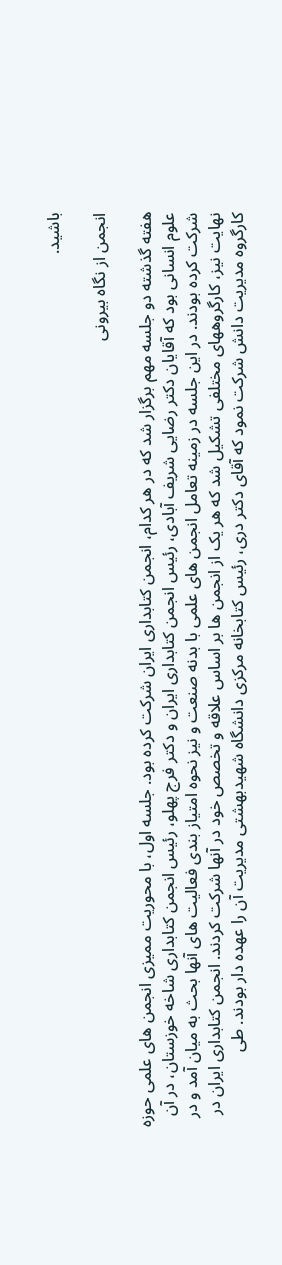باشید.

انجمن از نگاه بیرونی

هفته گذشته دو جلسه مهم برگزار شد که در هر کدام، انجمن کتابداری ایران شرکت کرده بود. جلسه اول، با محوریت ممیزی انجمن های علمی حوزه علوم انسانی بود که آقایان دکتر رضایی شریف آبادی، رئیس انجمن کتابداری ایران و دکتر فرج پهلو، رئیس انجمن کتابداری شاخه خوزستان، در آن شرکت کرده بودند. در این جلسه در زمینه تعامل انجمن های علمی با بدنه صنعت و نیز نحوه امتیاز بندی فعالیت های آنها بحث به میان آمد و در نهایت نیز، کارگروههای مختلفی تشکیل شد که هر یک از انجمن ها بر اساس علاقه و تخصص خود در آنها شرکت کردند. انجمن کتابداری ایران در کارگروه مدیریت دانش شرکت نمود که آقای دکتر دری، رئیس کتابخانه مرکزی دانشگاه شهیدبهشتی مدیریت آن را عهده دار بودند. طی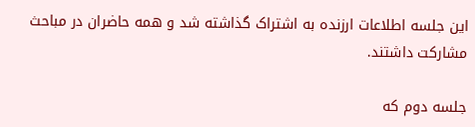این جلسه اطلاعات ارزنده به اشتراک گذاشته شد و همه حاضران در مباحث مشارکت داشتند.

جلسه دوم که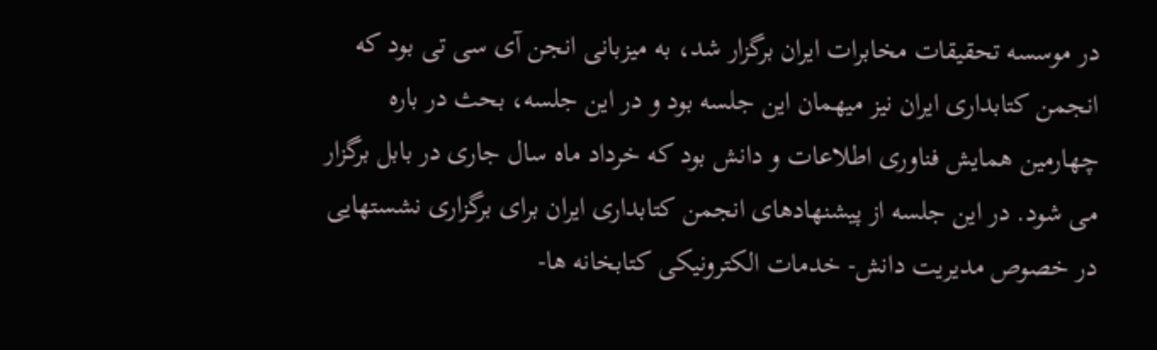در موسسه تحقیقات مخابرات ایران برگزار شد، به میزبانی انجن آی سی تی بود که انجمن کتابداری ایران نیز میهمان این جلسه بود و در این جلسه، بحث در باره چهارمین همایش فناوری اطلاعات و دانش بود که خرداد ماه سال جاری در بابل برگزار می شود. در این جلسه از پیشنهادهای انجمن کتابداری ایران برای برگزاری نشستهایی در خصوص مدیریت دانش- خدمات الکترونیکی کتابخانه ها-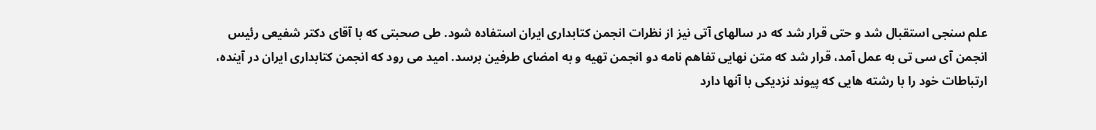علم سنجی استقبال شد و حتی قرار شد که در سالهای آتی نیز از نظرات انجمن کتابداری ایران استفاده شود. طی صحبتی که با آقای دکتر شفیعی رئیس انجمن آی سی تی به عمل آمد، قرار شد که متن نهایی تفاهم نامه دو انجمن تهیه و به امضای طرفین برسد. امید می رود که انجمن کتابداری ایران در آینده، ارتباطات خود را با رشته هایی که پیوند نزدیکی با آنها دارد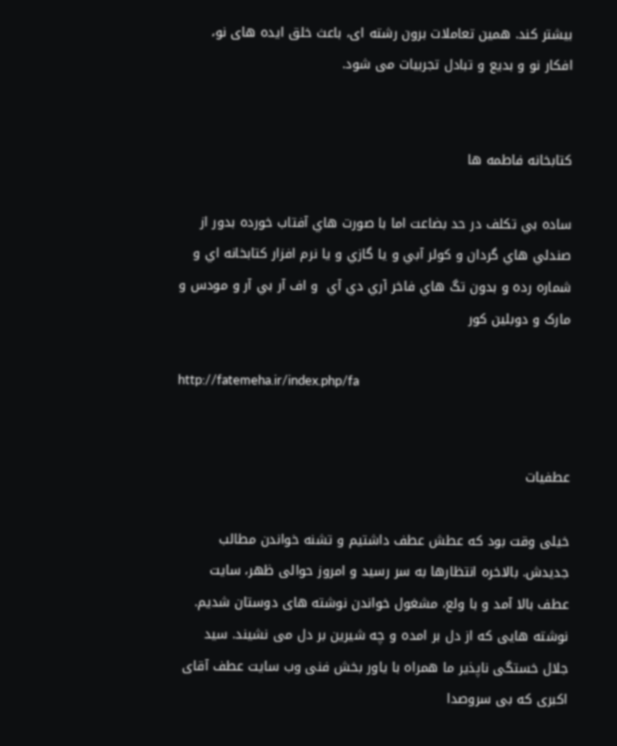بیشتر کند. همین تعاملات برون رشته ای، باعث خلق ایده های نو، افکار نو و بدیع و تبادل تجربیات می شود.


کتابخانه فاطمه ها

ساده بي تکلف در حد بضاعت اما با صورت هاي آفتاب خورده بدور از صندلي هاي گردان و کولر آبي و يا گازي و يا نرم افزار کتابخانه اي و شماره رده و بدون تگ هاي فاخر آري دي آي  و اف آر بي آر و مودس و مارک و دوبلين کور

http://fatemeha.ir/index.php/fa


عطفیات

خیلی وقت بود که عطش عطف داشتیم و تشنه خواندن مطالب جدیدش. بالاخره انتظارها به سر رسید و امروز حوالی ظهر، سایت عطف بالا آمد و با ولع، مشغول خواندن نوشته های دوستان شدیم. نوشته هایی که از دل بر امده و چه شیرین بر دل می نشیند. سید جلال خستگی ناپذیر ما همراه با یاور بخش فنی وب سایت عطف آقای اکبری که بی سروصدا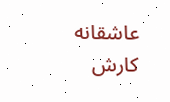عاشقانه کارش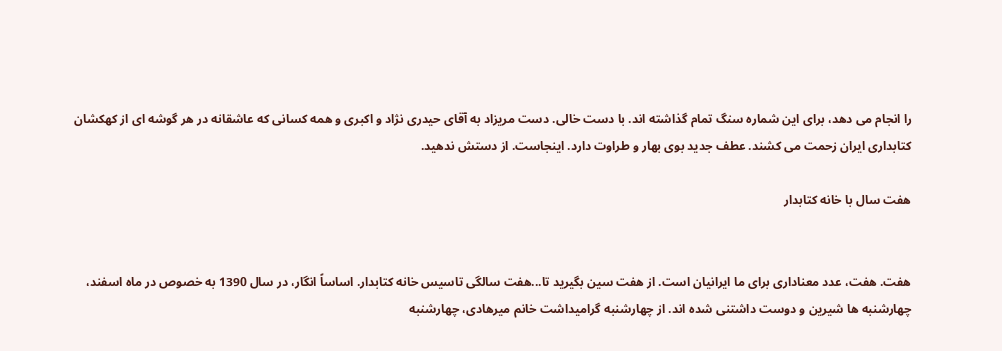را انجام می دهد، برای این شماره سنگ تمام گذاشته اند. با دست خالی. دست مریزاد به آقای حیدری نژاد و اکبری و همه کسانی که عاشقانه در هر گوشه ای از کهکشان کتابداری ایران زحمت می کشند. عطف جدید بوی بهار و طراوت دارد. اینجاست. از دستش ندهید.

هفت سال با خانه کتابدار


هفت. هفت، عدد معناداری برای ما ایرانیان است. از هفت سین بگیرید تا...هفت سالگی تاسیس خانه کتابدار. اساساً انگار، در سال 1390 به خصوص در ماه اسفند، چهارشنبه ها شیرین و دوست داشتنی شده اند. از چهارشنبه گرامیداشت خانم میرهادی، چهارشنبه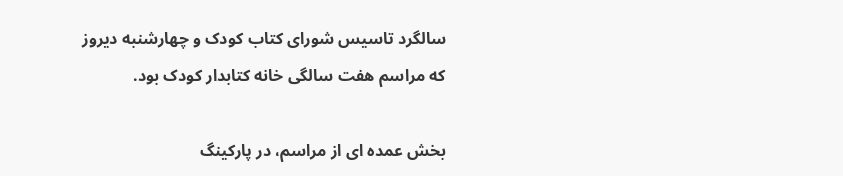سالگرد تاسیس شورای کتاب کودک و چهارشنبه دیروز که مراسم هفت سالگی خانه کتابدار کودک بود.

بخش عمده ای از مراسم، در پارکینگ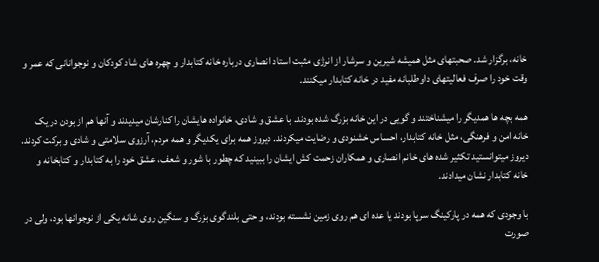خانه، برگزار شد. صحبتهای مثل همیشه شیرین و سرشار از انرژی مثبت استاد انصاری درباره خانه کتابدار و چهره های شاد کودکان و نوجوانانی که عمر و وقت خود را صرف فعالیتهای داوطلبانه مفید در خانه کتابدار میکنند.

همه بچه ها همدیگر را میشناختند و گویی در این خانه بزرگ شده بودند. با عشق و شادی، خانواده هایشان را کنارشان میدیدند و آنها هم از بودن در یک خانه امن و فرهنگی، مثل خانه کتابدار، احساس خشنودی و رضایت میکردند. دیروز همه برای یکدیگر و همه مردم، آرزوی سلامتی و شادی و برکت کردند. دیروز میتوانستید تکثیر شده های خانم انصاری و همکاران زحمت کش ایشان را ببینید که چطور با شور و شعف، عشق خود را به کتابدار و کتابخانه و خانه کتابدار نشان میدادند.

با وجودی که همه در پارکینگ سرپا بودند یا عده ای هم روی زمین نشسته بودند، و حتی بلندگوی بزرگ و سنگین روی شانه یکی از نوجوانها بود، ولی در صورت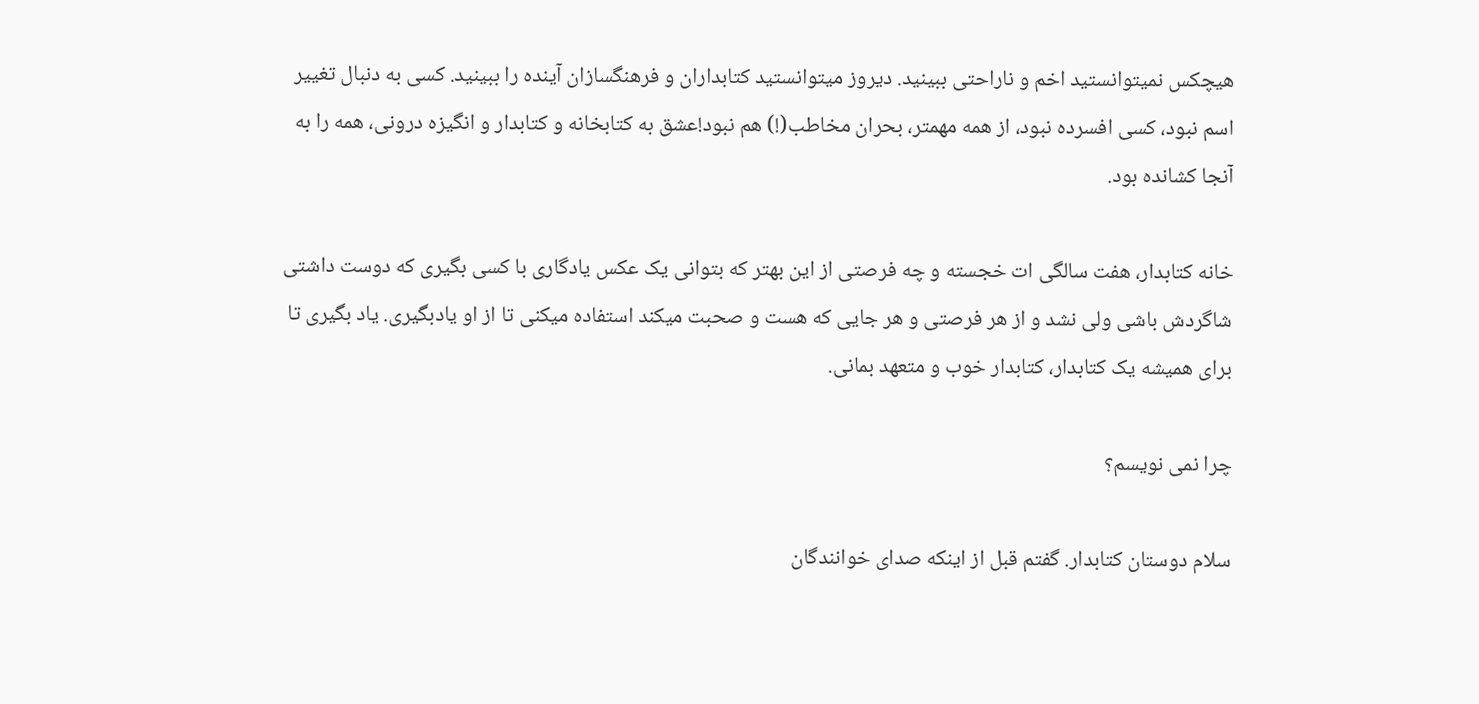هیچکس نمیتوانستید اخم و ناراحتی ببینید. دیروز میتوانستید کتابداران و فرهنگسازان آینده را ببینید. کسی به دنبال تغییر اسم نبود، کسی افسرده نبود، از همه مهمتر، بحران مخاطب(!) هم نبود!عشق به کتابخانه و کتابدار و انگیزه درونی، همه را به آنجا کشانده بود.

خانه کتابدار، هفت سالگی ات خجسته و چه فرصتی از این بهتر که بتوانی یک عکس یادگاری با کسی بگیری که دوست داشتی شاگردش باشی ولی نشد و از هر فرصتی و هر جایی که هست و صحبت میکند استفاده میکنی تا از او یادبگیری. یاد بگیری تا برای همیشه یک کتابدار، کتابدار خوب و متعهد بمانی.

چرا نمی نویسم؟

سلام دوستان کتابدار. گفتم قبل از اینکه صدای خوانندگان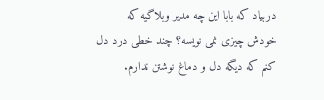دربیاد که بابا این چه مدیر وبلاگیه که خودش چیزی نمی نویسه؟ چند خطی درد دل کنم که دیگه دل و دماغ نوشتن ندارم.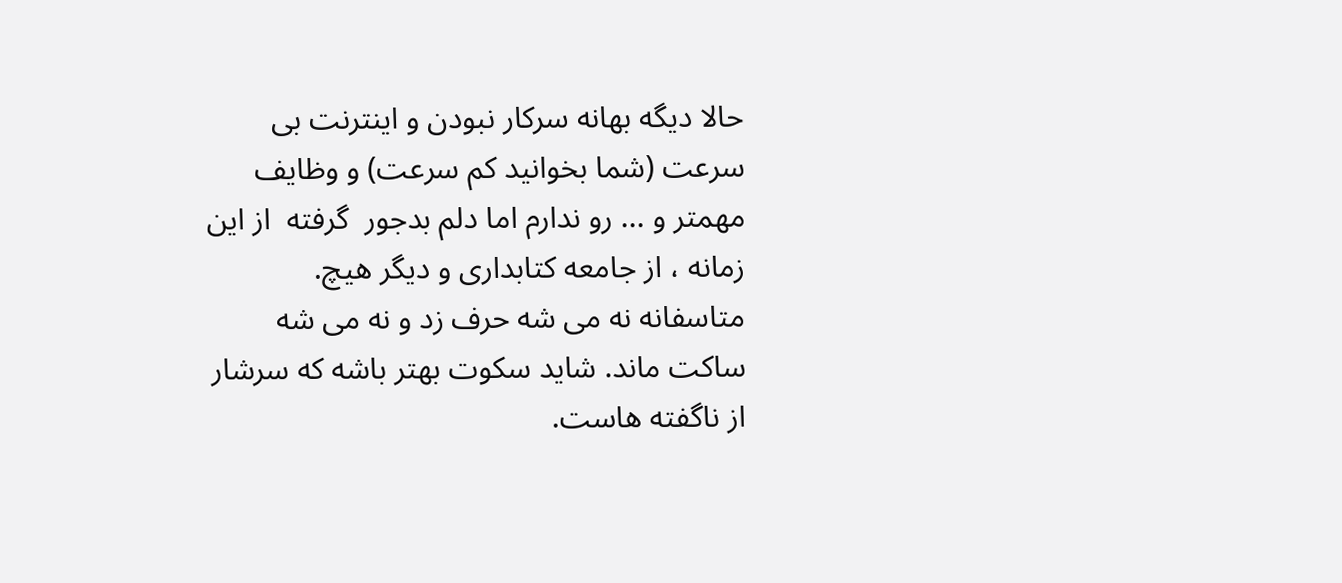حالا دیگه بهانه سرکار نبودن و اینترنت بی سرعت (شما بخوانید کم سرعت) و وظایف مهمتر و ... رو ندارم اما دلم بدجور  گرفته  از این زمانه ، از جامعه کتابداری و دیگر هیچ.  متاسفانه نه می شه حرف زد و نه می شه ساکت ماند. شاید سکوت بهتر باشه که سرشار از ناگفته هاست.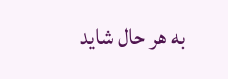به هر حال شاید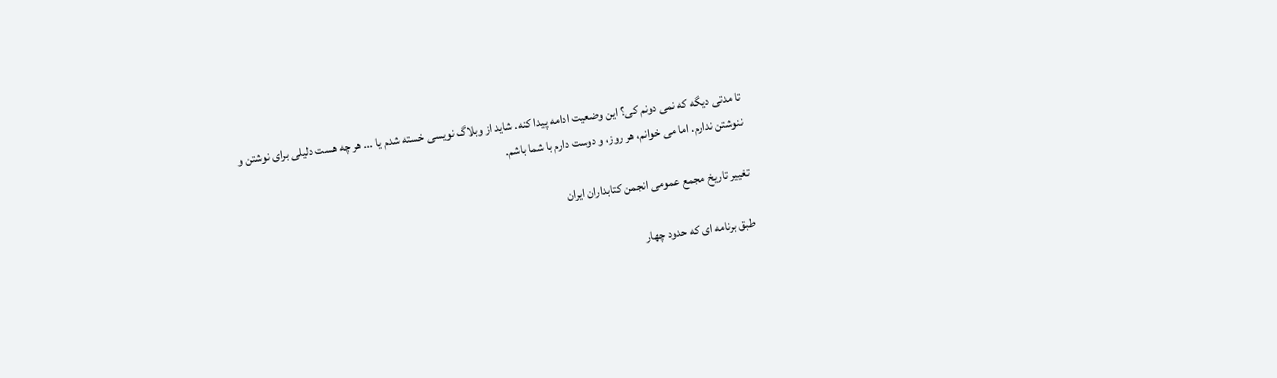تا مدتی دیگه که نمی دونم کی؟ این وضعیت ادامه پیدا کنه. شاید از وبلاگ نویسی خسته شدم یا ... هر چه هست دلیلی برای نوشتن و ننوشتن ندارم. اما می خوانم، هر روز، و دوست دارم با شما باشم.

تغییر تاریخ مجمع عمومی انجمن کتابداران ایران

طبق برنامه ای که حدود چهار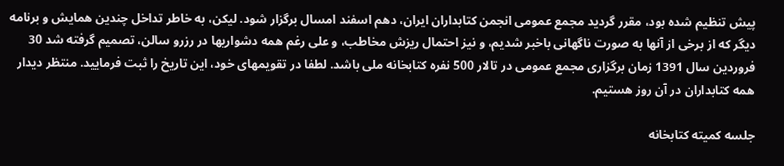پیش تنظیم شده بود، مقرر گردید مجمع عمومی انجمن کتابداران ایران، دهم اسفند امسال برگزار شود. لیکن، به خاطر تداخل چندین همایش و برنامه دیگر که از برخی از آنها به صورت ناگهانی باخبر شدیم، و نیز احتمال ریزش مخاطب، و علی رغم همه دشواریها در رزرو سالن، تصمیم گرفته شد 30 فروردین سال 1391 زمان برگزاری مجمع عمومی در تالار 500 نفره کتابخانه ملی باشد. لطفا در تقویمهای خود، این تاریخ را ثبت فرمایید. منتظر دیدار همه کتابداران در آن روز هستیم.

جلسه کمیته کتابخانه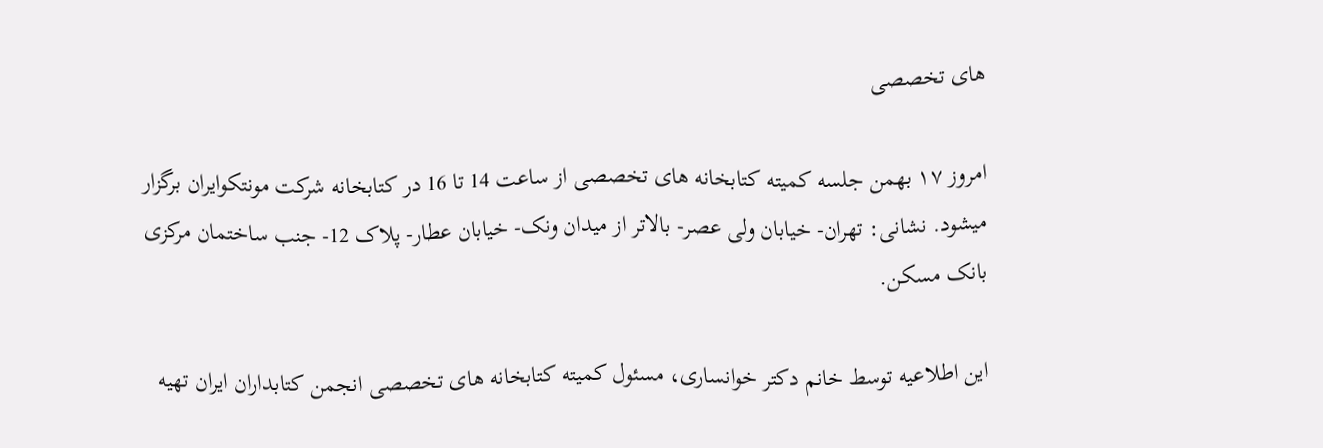های تخصصی

امروز ۱۷ بهمن جلسه کمیته کتابخانه های تخصصی از ساعت 14 تا 16 در کتابخانه شرکت مونتکوایران برگزار میشود. نشانی: تهران- خیابان ولی عصر- بالاتر از میدان ونک- خیابان عطار- پلاک 12- جنب ساختمان مرکزی بانک مسکن.

این اطلاعیه توسط خانم دکتر خوانساری، مسئول کمیته کتابخانه های تخصصی انجمن کتابداران ایران تهیه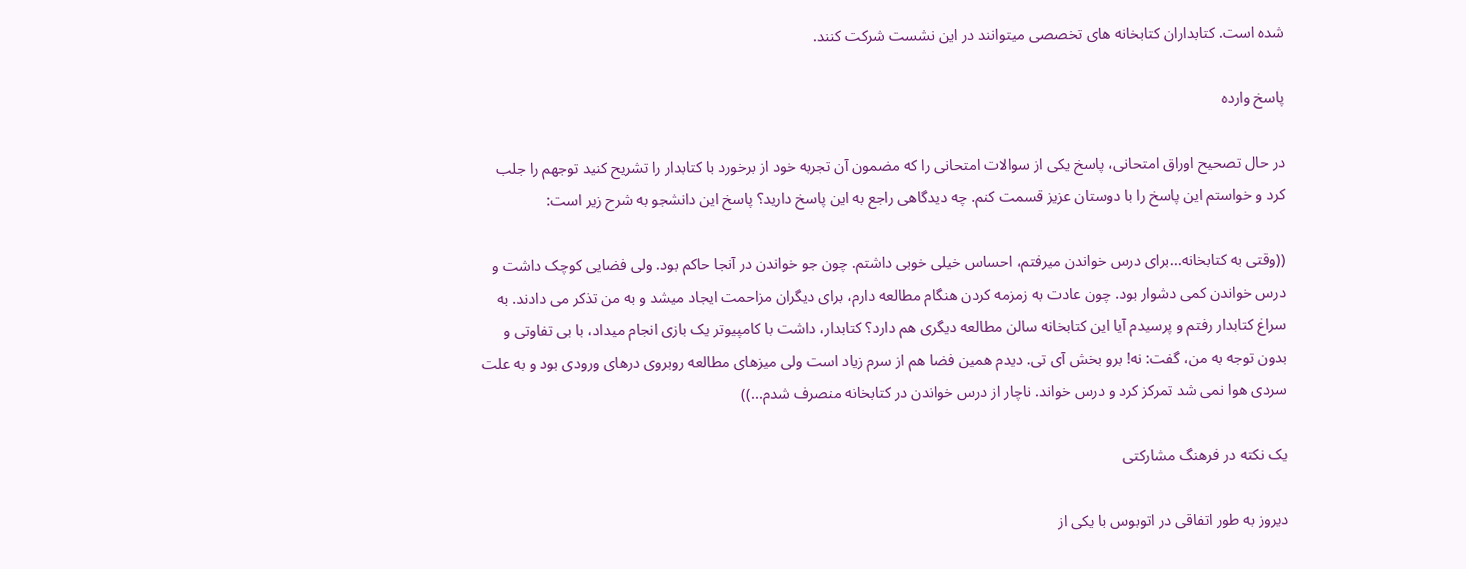شده است. کتابداران کتابخانه های تخصصی میتوانند در این نشست شرکت کنند.

پاسخ وارده

در حال تصحیح اوراق امتحانی، پاسخ یکی از سوالات امتحانی را که مضمون آن تجربه خود از برخورد با کتابدار را تشریح کنید توجهم را جلب کرد و خواستم این پاسخ را با دوستان عزیز قسمت کنم. چه دیدگاهی راجع به این پاسخ دارید؟ پاسخ این دانشجو به شرح زیر است:

((وقتی به کتابخانه...برای درس خواندن میرفتم، احساس خیلی خوبی داشتم. چون جو خواندن در آنجا حاکم بود. ولی فضایی کوچک داشت و درس خواندن کمی دشوار بود. چون عادت به زمزمه کردن هنگام مطالعه دارم، برای دیگران مزاحمت ایجاد میشد و به من تذکر می دادند. به سراغ کتابدار رفتم و پرسیدم آیا این کتابخانه سالن مطالعه دیگری هم دارد؟ کتابدار، داشت با کامپیوتر یک بازی انجام میداد، با بی تفاوتی و بدون توجه به من، گفت: نه! برو بخش آی تی. دیدم همین فضا هم از سرم زیاد است ولی میزهای مطالعه روبروی درهای ورودی بود و به علت سردی هوا نمی شد تمرکز کرد و درس خواند. ناچار از درس خواندن در کتابخانه منصرف شدم...))

یک نکته در فرهنگ مشارکتی

دیروز به طور اتفاقی در اتوبوس با یکی از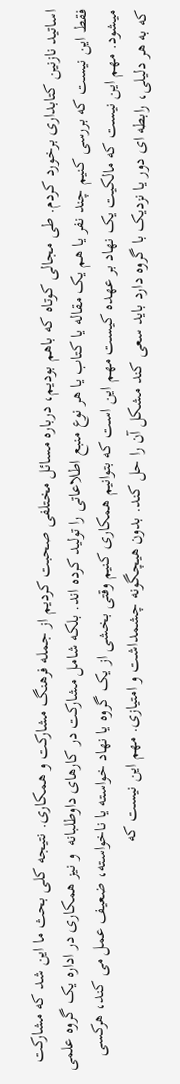اساتید نازنین کتابداری برخورد کردم. طی مجالی کوتاه که باهم بودیم، درباره مسائل مختلفی صحبت کردیم از جمله فرهنگ مشارکت و همکاری. نتیجه کلی بحث ما این شد که مشارکت فقط این نیست که بررسی کنیم چند نفر یا هم یک مقاله یا کتاب یا هر نوع منبع اطلاعاتی را تولید کرده اند. بلکه شامل مشارکت در کارهای داوطلبانه  و نیز همکاری در اداره یک گروه علمی میشود. مهم این نیست که مالکیت یک نهاد بر عهده کیست مهم این است که بتوانیم همکاری کنیم وقتی بخشی از یک گروه یا نهاد خواسته یا ناخواسته، ضعیف عمل می کند، هرکسی که به هر دلیلی، رابطه ای دور یا نزدیک با گروه دارد باید سعی کند مشکل آن را حل کند. بدون هیچگونه چشمداشت و امتیازی. مهم این نیست که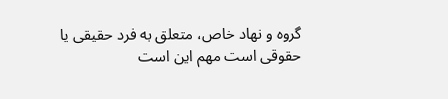گروه و نهاد خاص، متعلق به فرد حقیقی یا حقوقی است مهم این است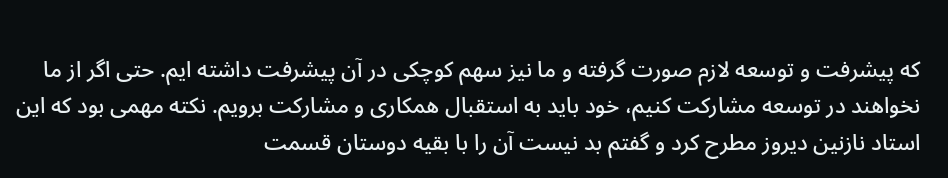که پیشرفت و توسعه لازم صورت گرفته و ما نیز سهم کوچکی در آن پیشرفت داشته ایم. حتی اگر از ما نخواهند در توسعه مشارکت کنیم، خود باید به استقبال همکاری و مشارکت برویم. نکته مهمی بود که این استاد نازنین دیروز مطرح کرد و گفتم بد نیست آن را با بقیه دوستان قسمت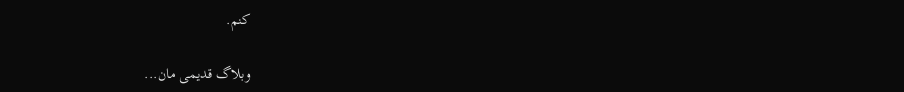کنم.

وبلاگ قدیمی مان...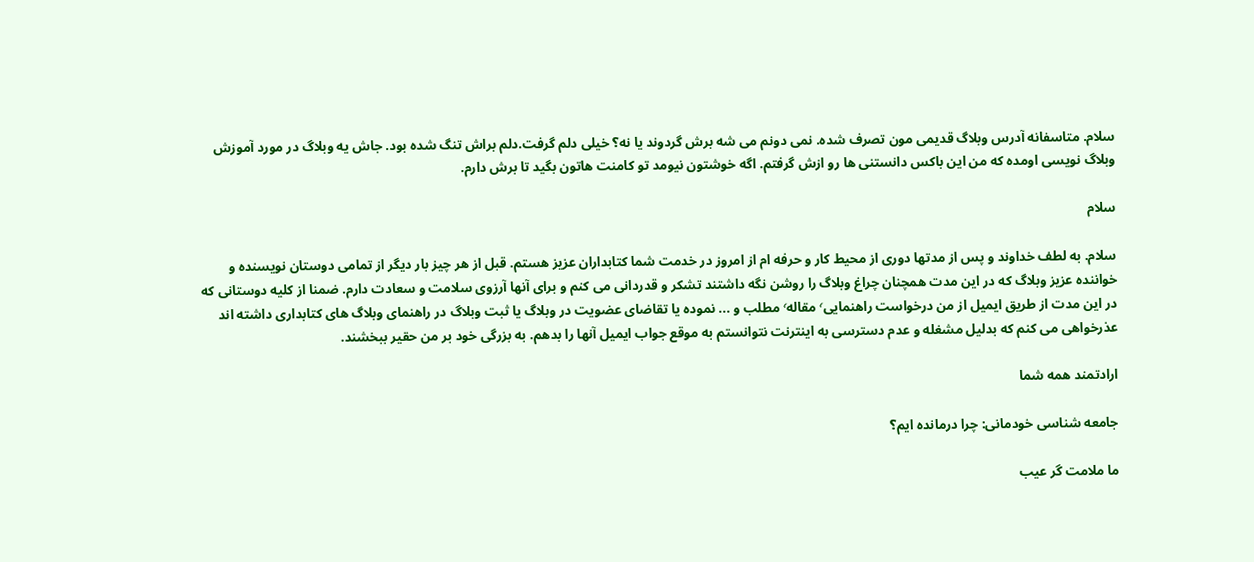سلام. متاسفانه آدرس وبلاگ قدیمی مون تصرف شده. نمی دونم می شه برش گردوند یا نه؟ خیلی دلم گرفت.دلم براش تنگ شده بود. جاش یه وبلاگ در مورد آموزش وبلاگ نویسی اومده که من این باکس دانستنی ها رو ازش گرفتم. اگه خوشتون نیومد تو کامنت هاتون بگید تا برش دارم.

سلام

سلام. به لطف خداوند و پس از مدتها دوری از محیط کار و حرفه ام از امروز در خدمت شما کتابداران عزیز هستم. قبل از هر چیز بار دیگر از تمامی دوستان نویسنده و خواننده عزیز وبلاگ که در این مدت همچنان چراغ وبلاگ را روشن نگه داشتند تشکر و قدردانی می کنم و برای آنها آرزوی سلامت و سعادت دارم. ضمنا از کلیه دوستانی که در این مدت از طریق ایمیل از من درخواست راهنمایی٬ مقاله٬ مطلب و ... نموده یا تقاضای عضویت در وبلاگ یا ثبت وبلاگ در راهنمای وبلاگ های کتابداری داشته اند عذرخواهی می کنم که بدلیل مشغله و عدم دسترسی به اینترنت نتوانستم به موقع جواب ایمیل آنها را بدهم. به بزرگی خود بر من حقیر ببخشند.

ارادتمند همه شما

جامعه شناسی خودمانی: چرا درمانده ایم؟

ما ملامت گر عیب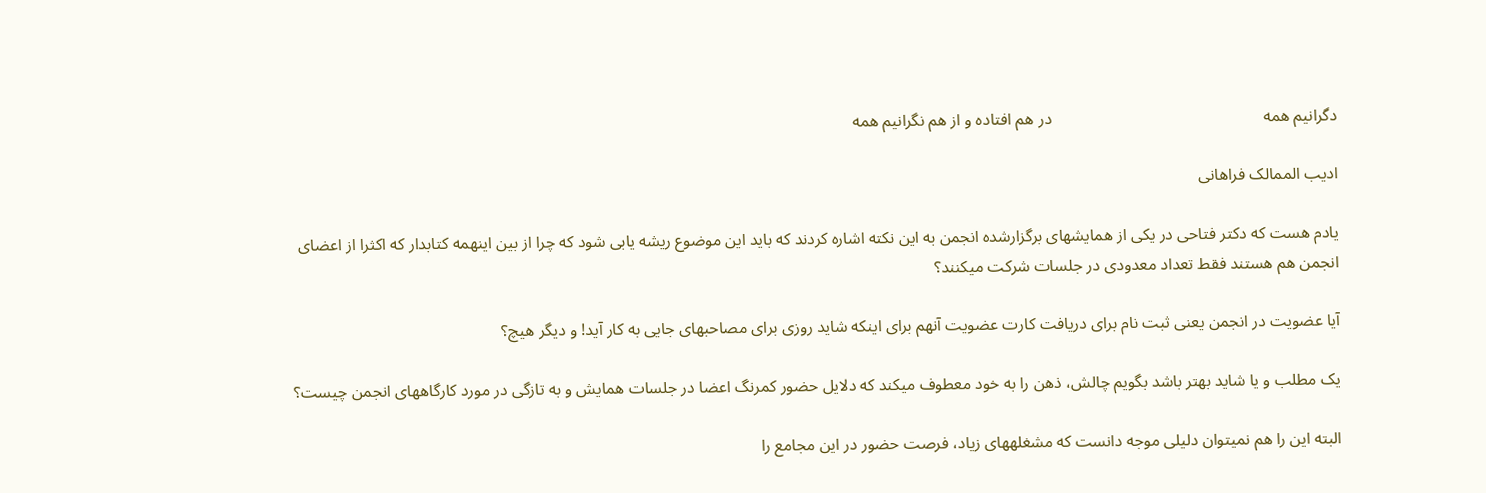دگرانیم همه                                                   در هم افتاده و از هم نگرانیم همه

ادیب الممالک فراهانی

یادم هست که دکتر فتاحی در یکی از همایشهای برگزارشده انجمن به این نکته اشاره کردند که باید این موضوع ریشه یابی شود که چرا از بین اینهمه کتابدار که اکثرا از اعضای انجمن هم هستند فقط تعداد معدودی در جلسات شرکت میکنند؟

آیا عضویت در انجمن یعنی ثبت نام برای دریافت کارت عضویت آنهم برای اینکه شاید روزی برای مصاحبهای جایی به کار آید! و دیگر هیچ؟

یک مطلب و یا شاید بهتر باشد بگویم چالش، ذهن را به خود معطوف میکند که دلایل حضور کمرنگ اعضا در جلسات همایش و به تازگی در مورد کارگاههای انجمن چیست؟

البته این را هم نمیتوان دلیلی موجه دانست که مشغلههای زیاد، ‌فرصت حضور در این مجامع را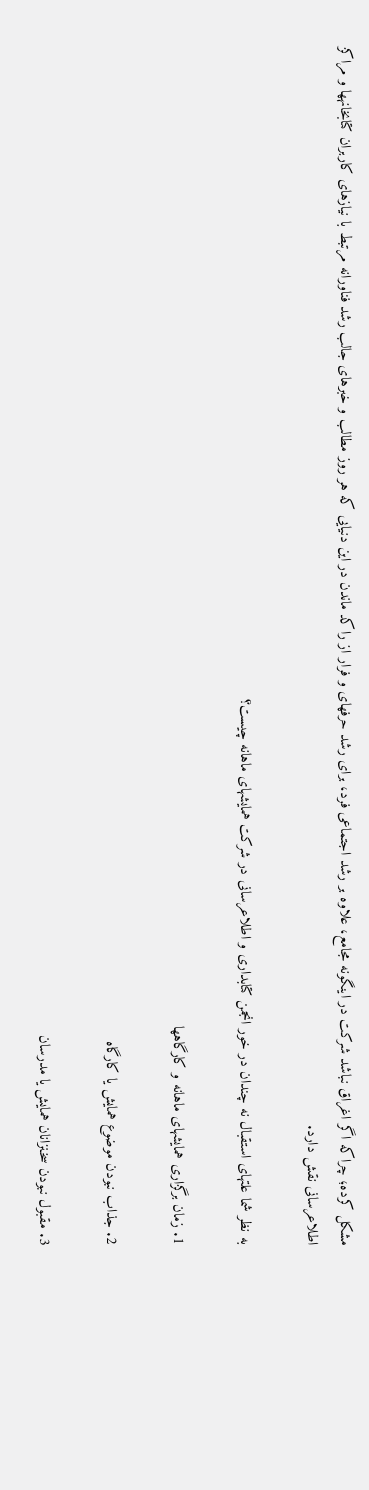مشکل کرده؛ چراکه اگر اغراق نباشد شرکت در اینگونه مجامع، علاوه بر رشد اجتماعی فرد، برای رشد حرفهای و فرار از راکد ماندن در این دنیایی که هر روز مطالب و خبرهای جالب رشد فناورانه مرتبط با نیازهای کاربران کتابخانهها و مراکز اطلاعرسانی نقش دارد.

به نظر شما علتهای استقبال نه چندان در خور انجمن کتابداری و اطلاعرسانی در شرکت همایشهای ماهانه چیست؟

1. زمان برگزاری همایشهای ماهانه و کارگاهها

2. جذاب نبودن موضوع همایش یا کارگاه

3. مقبول نبودن سخنزانان همایش یا مدرسان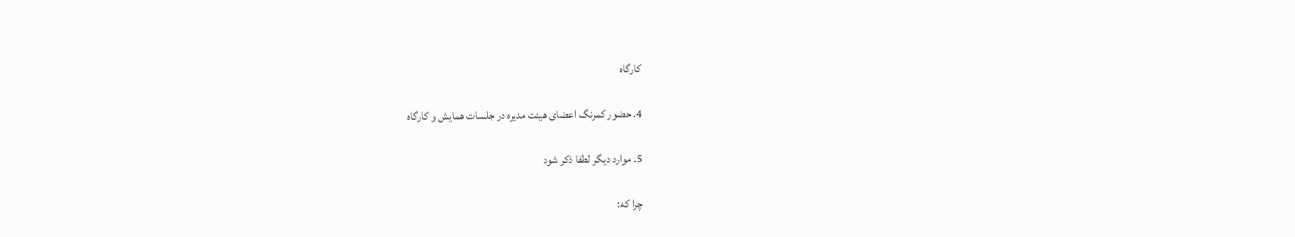کارگاه

4. حضور کمرنگ اعضای هیئت مدیره در جلسات همایش و کارگاه

5. موارد دیگر لطفا ذکر شود

چرا که: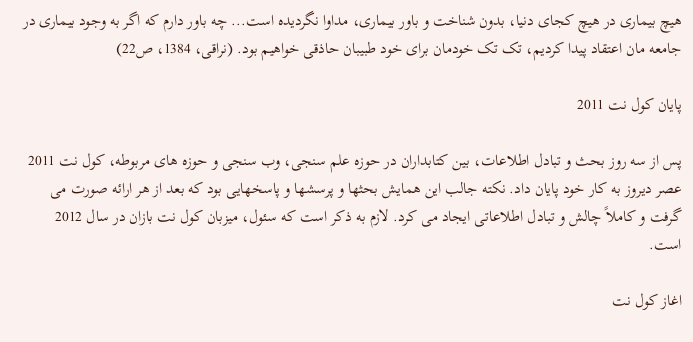هیچ بیماری در هیچ کجای دنیا، بدون شناخت و باور بیماری، مداوا نگردیده است... چه باور دارم که اگر به وجود بیماری در جامعه مان اعتقاد پیدا کردیم،‌ تک تک خودمان برای خود طبیبان حاذقی خواهیم بود. (نراقی، 1384، ص22)

پایان کول نت 2011

پس از سه روز بحث و تبادل اطلاعات، بین کتابداران در حوزه علم سنجی، وب سنجی و حوزه های مربوطه، کول نت 2011 عصر دیروز به کار خود پایان داد. نکته جالب این همایش بحثها و پرسشها و پاسخهایی بود که بعد از هر ارائه صورت می گرفت و کاملاً چالش و تبادل اطلاعاتی ایجاد می کرد. لازم به ذکر است که سئول، میزبان کول نت بازان در سال 2012 است.

اغاز کول نت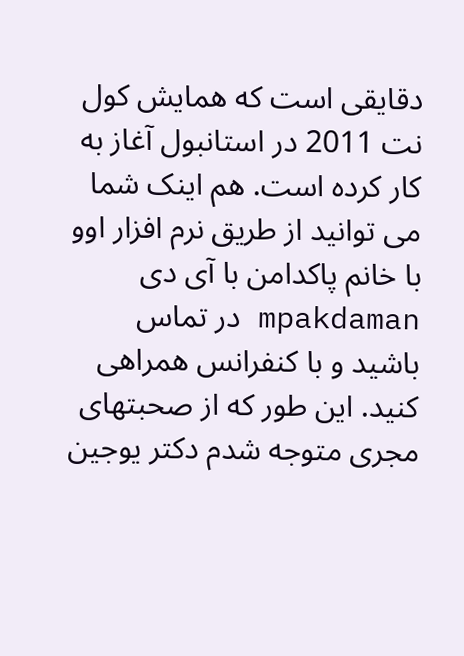دقایقی است که همایش کول نت 2011 در استانبول آغاز به کار کرده است. هم اینک شما می توانید از طریق نرم افزار اوو با خانم پاکدامن با آی دی mpakdaman در تماس باشید و با کنفرانس همراهی کنید. این طور که از صحبتهای مجری متوجه شدم دکتر یوجین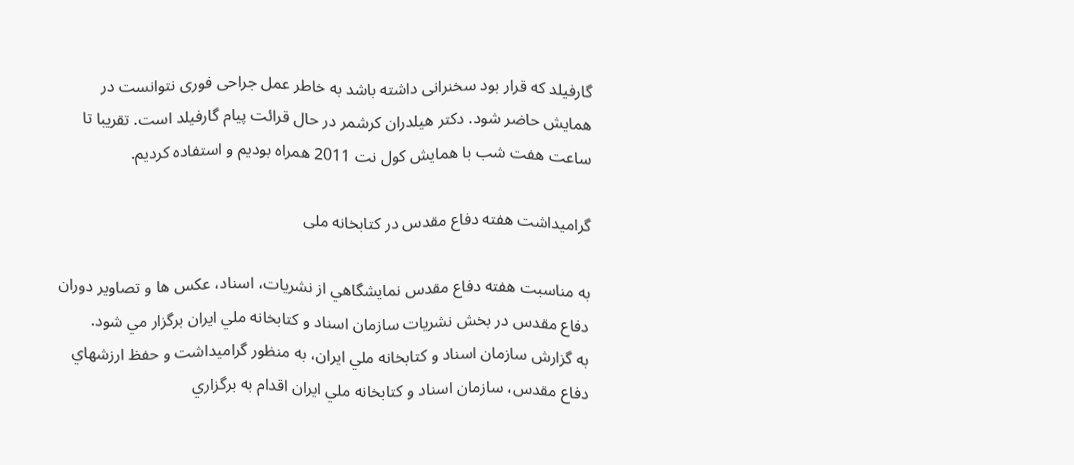گارفیلد که قرار بود سخنرانی داشته باشد به خاطر عمل جراحی فوری نتوانست در همایش حاضر شود. دکتر هیلدران کرشمر در حال قرائت پیام گارفیلد است. تقریبا تا ساعت هفت شب با همایش کول نت 2011 همراه بودیم و استفاده کردیم.

گرامیداشت هفته دفاع مقدس در کتابخانه ملی

به مناسبت هفته دفاع مقدس نمايشگاهي از نشريات، اسناد، عكس ها و تصاوير دوران دفاع مقدس در بخش نشریات سازمان اسناد و كتابخانه ملي ايران برگزار مي شود.
به گزارش سازمان اسناد و كتابخانه ملي ايران، به منظور گراميداشت و حفظ ارزشهاي دفاع مقدس، سازمان اسناد و كتابخانه ملي ايران اقدام به برگزاري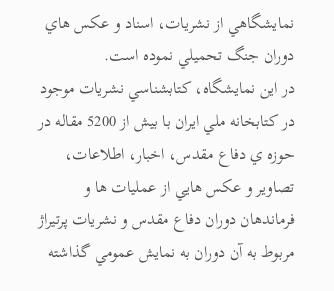نمايشگاهي از نشريات، اسناد و عكس هاي دوران جنگ تحميلي نموده است.
در اين نمايشگاه، كتابشناسي نشريات موجود در كتابخانه ملي ايران با بيش از 5200 مقاله در حوزه ي دفاع مقدس، اخبار، اطلاعات، تصاوير و عكس هايي از عمليات ها و فرماندهان دوران دفاع مقدس و نشريات پرتيراژ مربوط به آن دوران به نمايش عمومي گذاشته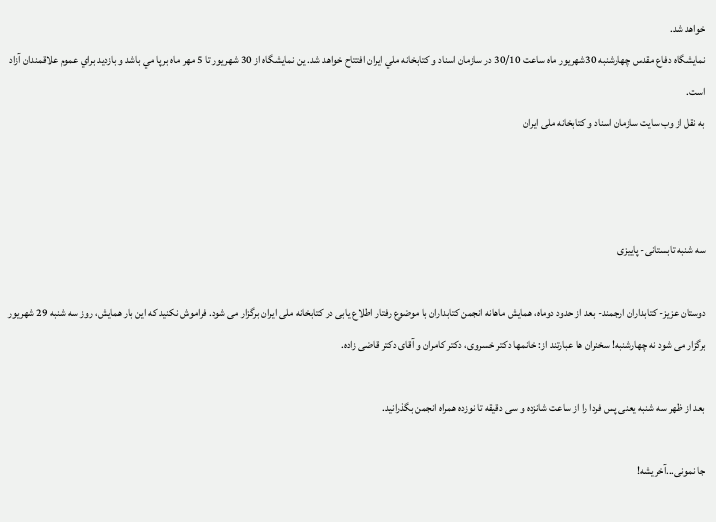خواهد شد.
نمايشگاه دفاع مقدس چهارشنبه 30شهريور ماه ساعت 30/10 در سازمان اسناد و كتابخانه ملي ايران افتتاح خواهد شد. ين نمايشگاه از 30 شهريور تا 5 مهر ماه برپا مي باشد و بازديد براي عموم علاقمندان آزاد است.
به نقل از وب سایت سازمان اسناد و کتابخانه ملی ایران



سه شنبه تابستانی- پاییزی

دوستان عزیز- کتابداران ارجمند- بعد از حدود دوماه، همایش ماهانه انجمن کتابداران با موضوع رفتار اطلاع یابی در کتابخانه ملی ایران برگزار می شود. فراموش نکنید که این بار همایش، روز سه شنبه 29 شهریور برگزار می شود نه چهارشنبه! سخنران ها عبارتند از: خانمها دکتر خسروی، دکتر کامران و آقای دکتر قاضی زاده.

بعد از ظهر سه شنبه یعنی پس فردا را از ساعت شانزده و سی دقیقه تا نوزده همراه انجمن بگذرانید.

جا نمونی...آخریشه!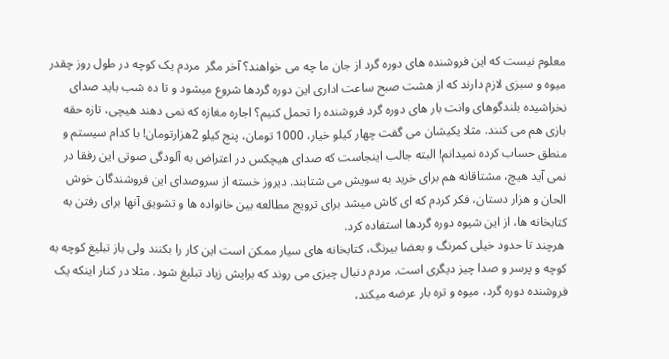معلوم نیست که این فروشنده های دوره گرد از جان ما چه می خواهند؟ آخر مگر  مردم یک کوچه در طول روز چقدر میوه و سبزی لازم دارند که از هشت صبح ساعت اداری این دوره گردها شروع میشود و تا ده شب باید صدای نخراشیده بلندگوهای وانت بار های دوره گرد فروشنده را تحمل کنیم؟ اجاره مغازه که نمی دهند هیچی، تازه حقه بازی هم می کنند. مثلا یکیشان می گفت چهار کیلو خیار، 1000 تومان، پنج کیلو 2هزارتومان! با کدام سیستم و منطق حساب کرده نمیدانم! البته جالب اینجاست که صدای هیچکس در اعتراض به آلودگی صوتی این رفقا در نمی آید هیچ، مشتاقانه هم برای خرید به سویش می شتابند. دیروز خسته از سروصدای این فروشندگان خوش الحان و هزار دستان، فکر کردم که ای کاش میشد برای ترویج مطالعه بین خانواده ها و تشویق آنها برای رفتن به کتابخانه ها، از این شیوه دوره گردها استفاده کرد.
 هرچند تا حدود خیلی کمرنگ و بعضا بیرنگ، کتابخانه های سیار ممکن است این کار را بکنند ولی باز تبلیغ کوچه به کوچه و پرسر و صدا چیز دیگری است. مردم دنبال چیزی می روند که برایش زیاد تبلیغ شود. مثلا در کنار اینکه یک فروشنده دوره گرد، میوه و تره بار عرضه میکند،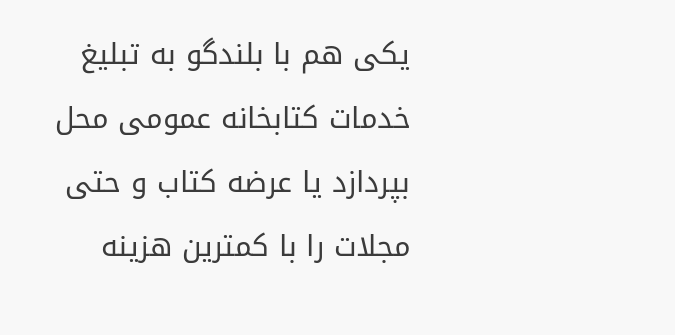یکی هم با بلندگو به تبلیغ خدمات کتابخانه عمومی محل بپردازد یا عرضه کتاب و حتی مجلات را با کمترین هزینه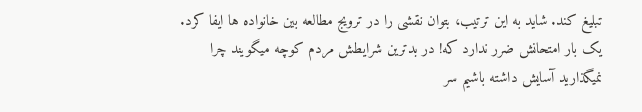تبلیغ کند. شاید به این ترتیب، بتوان نقشی را در ترویج مطالعه بین خانواده ها ایفا کرد. یک بار امتحانش ضرر ندارد که! در بدترین شرایطش مردم کوچه میگویند چرا نمیگذارید آسایش داشته باشیم سر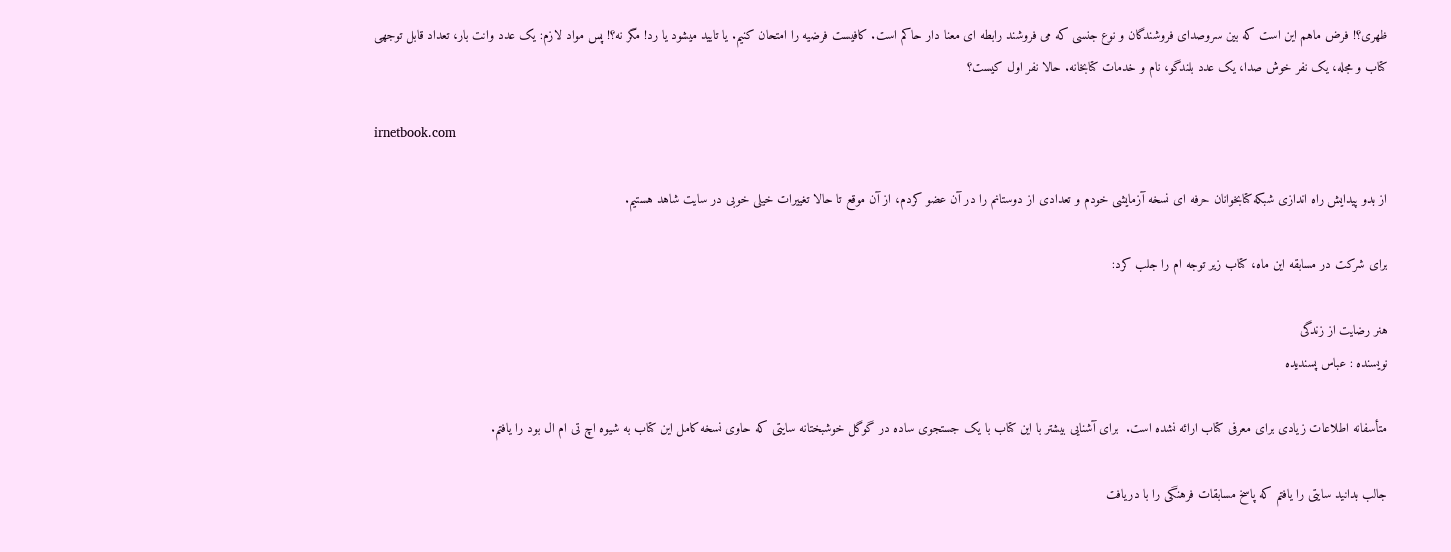ظهری؟! فرض ماهم این است که بین سروصدای فروشندگان و نوع جنسی که می فروشند رابطه ای معنا دار حاکم است. کافیست فرضیه را امتحان کنیم. یا تایید میشود یا رد! مگر نه؟! پس مواد لازم: یک عدد وانت بار، تعداد قابل توجهی کتاب و مجله، یک نفر خوش صدا، یک عدد بلندگو، نام و خدمات کتابخانه. حالا نفر اول کیست؟

irnetbook.com

از بدو پیدایش راه اندازی شبکه کتابخوانان حرفه ای نسخه آزمایشی خودم و تعدادی از دوستانم را در آن عضو کردم، از آن موقع تا حالا تغییرات خیلی خوبی در سایت شاهد هستیم.

برای شرکت در مسابقه این ماه، کتاب زیر توجه ام را جلب کرد:

هنر رضایت از زندگی
نویسنده : عباس پسنديده

متأسفانه اطلاعات زیادی برای معرفی کتاب ارائه نشده است.  برای آشنایی بیشتر با این کتاب با یک جستجوی ساده در گوگل خوشبختانه سایتی که حاوی نسخه کامل این کتاب به شیوه اچ تی ام ال بود را یافتم.

جالب بدانید سایتی را یافتم که پاسخ مسابقات فرهنگی را با دریافت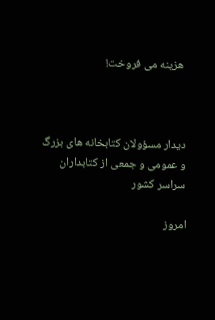هزینه می فروخت!



دیدار مسؤولان کتابخانه های بزرگ و عمومی و جمعی از کتابداران سراسر کشور

امروز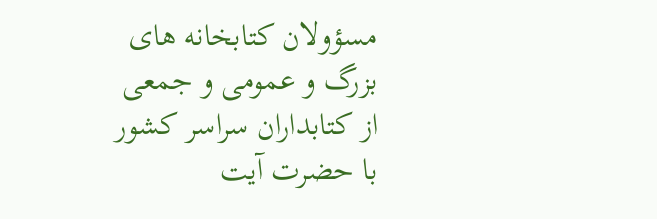مسؤولان کتابخانه های بزرگ و عمومی و جمعی از کتابداران سراسر کشور با حضرت آیت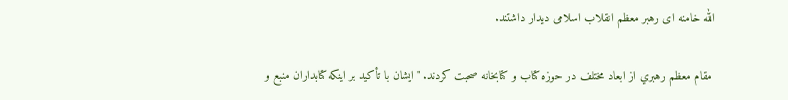الله خامنه ای رهبر معظم انقلاب اسلامی ديدار داشتند.

 مقام معظم رهبري از ابعاد مختلف در حوزه كتاب و كتابخانه صحبت كردند. "ایشان با تأکید بر اینکه کتابداران منبع و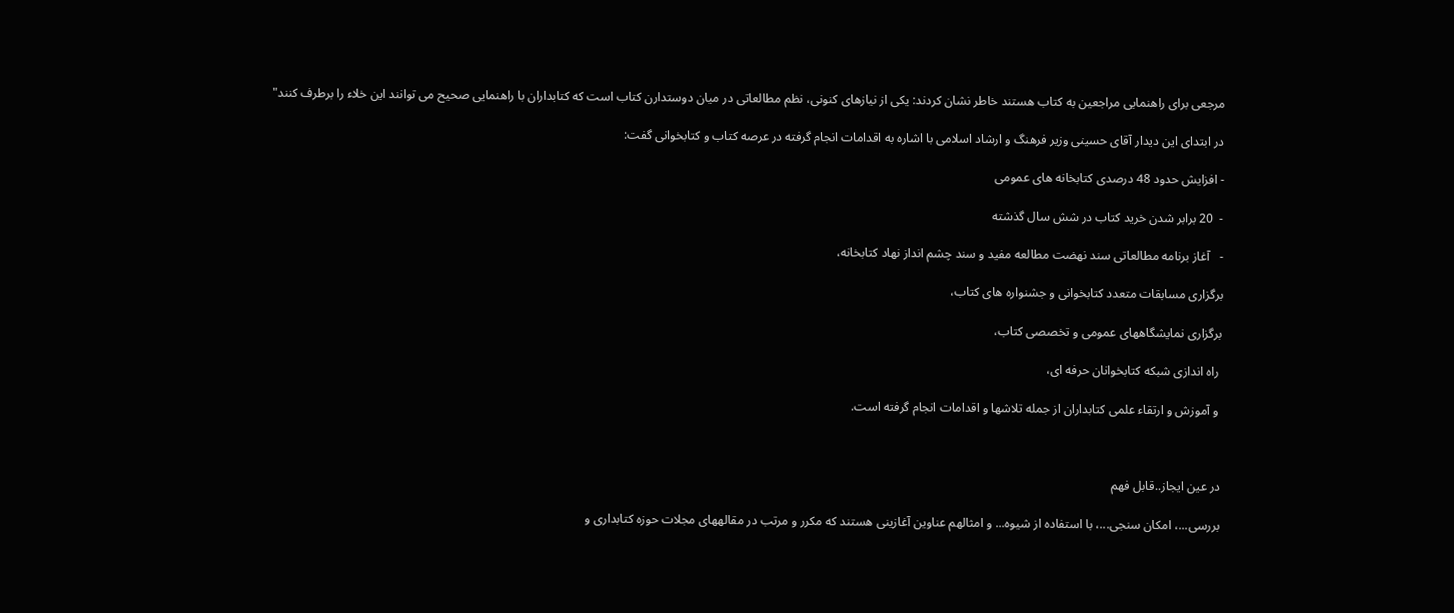مرجعی برای راهنمایی مراجعین به کتاب هستند خاطر نشان کردند: یکی از نیازهای کنونی، نظم مطالعاتی در میان دوستدارن کتاب است که کتابداران با راهنمایی صحیح می توانند این خلاء را برطرف کنند"

در ابتدای این دیدار آقای حسینی وزیر فرهنگ و ارشاد اسلامی با اشاره به اقدامات انجام گرفته در عرصه کتاب و کتابخوانی گفت:

- افزایش حدود 48 درصدی کتابخانه های عمومی

-  20 برابر شدن خرید کتاب در شش سال گذشته

-   آغاز برنامه مطالعاتی سند نهضت مطالعه مفید و سند چشم انداز نهاد کتابخانه،

برگزاری مسابقات متعدد کتابخوانی و جشنواره های کتاب،

برگزاری نمایشگاههای عمومی و تخصصی کتاب،

 راه اندازی شبکه کتابخوانان حرفه ای،

 و آموزش و ارتقاء علمی کتابداران از جمله تلاشها و اقدامات انجام گرفته است.



در عین ایجاز..قابل فهم

بررسی...، امکان سنجی...، با استفاده از شیوه... و امثالهم عناوین آغازینی هستند که مکرر و مرتب در مقالههای مجلات حوزه کتابداری و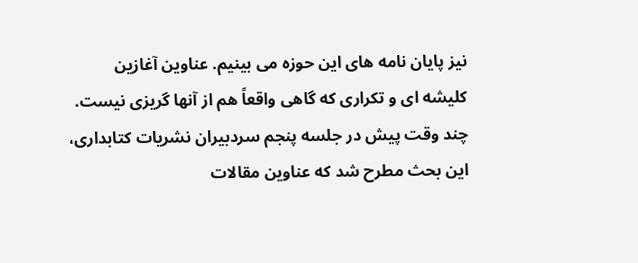نیز پایان نامه های این حوزه می بینیم. عناوین آغازین کلیشه ای و تکراری که گاهی واقعاً هم از آنها گریزی نیست. چند وقت پیش در جلسه پنجم سردبیران نشریات کتابداری، این بحث مطرح شد که عناوین مقالات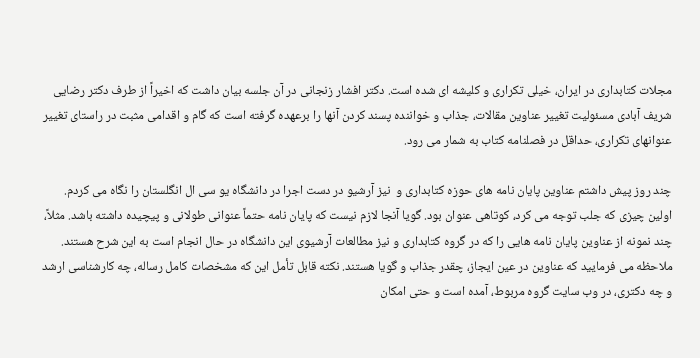مجلات کتابداری در ایران، خیلی تکراری و کلیشه ای شده است. دکتر افشار زنجانی در آن جلسه بیان داشت که اخیراً از طرف دکتر رضایی شریف آبادی مسئولیت تغییر عناوین مقالات، جذاب و خواننده پسند کردن آنها را برعهده گرفته است که گام و اقدامی مثبت در راستای تغییر عنوانهای تکراری، حداقل در فصلنامه کتاب به شمار می رود.

چند روز پیش داشتم عناوین پایان نامه های حوزه کتابداری و  نیز آرشیو در دست اجرا در دانشگاه یو سی ال انگلستان را نگاه می کردم. اولین چیزی که جلب توجه می کرد، کوتاهی عنوان بود. گویا آنجا لازم نیست که پایان نامه حتماً عنوانی طولانی و پیچیده داشته باشد. مثلاً، چند نمونه از عناوین پایان نامه هایی را که در گروه کتابداری و نیز مطالعات آرشیوی این دانشگاه در حال انجام است به این شرح هستند. ملاحظه می فرمایید که عناوین در عین ایجاز، چقدر جذاب و گویا هستند. نکته قابل تأمل این که مشخصات کامل رساله، چه کارشناسی ارشد و چه دکتری، در وب سایت گروه مربوط، آمده است و حتی امکان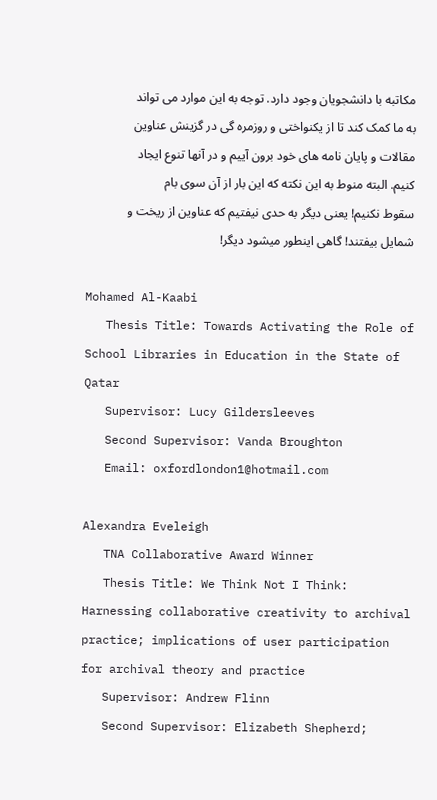مکاتبه با دانشجویان وجود دارد. توجه به این موارد می تواند به ما کمک کند تا از یکنواختی و روزمره گی در گزینش عناوین مقالات و پایان نامه های خود برون آییم و در آنها تنوع ایجاد کنیم. البته منوط به این نکته که این بار از آن سوی بام سقوط نکنیم! یعنی دیگر به حدی نیفتیم که عناوین از ریخت و شمایل بیفتند! گاهی اینطور میشود دیگر!

Mohamed Al-Kaabi
   Thesis Title: Towards Activating the Role of School Libraries in Education in the State of Qatar
   Supervisor: Lucy Gildersleeves
   Second Supervisor: Vanda Broughton
   Email: oxfordlondon1@hotmail.com

Alexandra Eveleigh
   TNA Collaborative Award Winner
   Thesis Title: We Think Not I Think: Harnessing collaborative creativity to archival practice; implications of user participation for archival theory and practice
   Supervisor: Andrew Flinn
   Second Supervisor: Elizabeth Shepherd;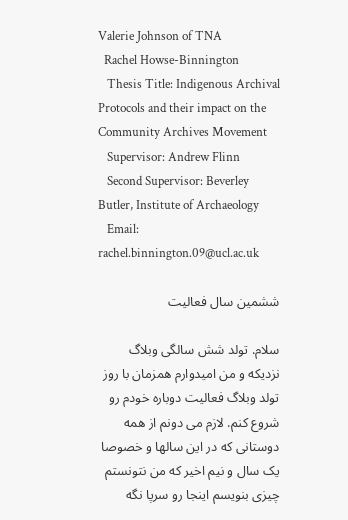Valerie Johnson of TNA
  Rachel Howse-Binnington
   Thesis Title: Indigenous Archival Protocols and their impact on the Community Archives Movement
   Supervisor: Andrew Flinn
   Second Supervisor: Beverley Butler, Institute of Archaeology
   Email: rachel.binnington.09@ucl.ac.uk

ششمین سال فعالیت

سلام. تولد شش سالگی وبلاگ نزدیکه و من امیدوارم همزمان با روز تولد وبلاگ فعالیت دوباره خودم رو شروع کنم. لازم می دونم از همه دوستانی که در این سالها و خصوصا یک سال و نیم اخیر که من نتونستم چیزی بنویسم اینجا رو سرپا نگه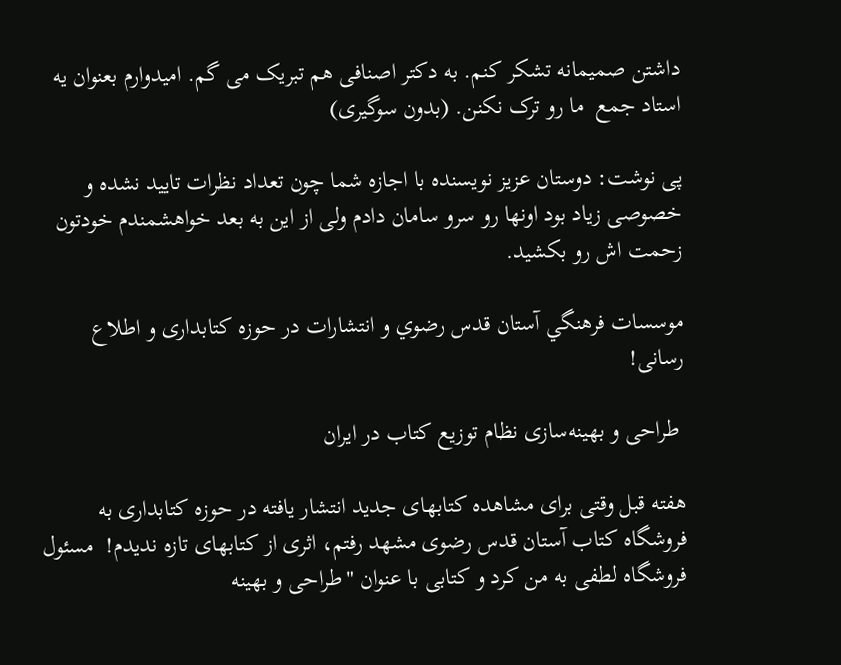داشتن صمیمانه تشکر کنم. به دکتر اصنافی هم تبریک می گم. امیدوارم بعنوان یه استاد جمع  ما رو ترک نکنن. (بدون سوگیری)

پی نوشت: دوستان عزیز نویسنده با اجازه شما چون تعداد نظرات تایید نشده و خصوصی زیاد بود اونها رو سرو سامان دادم ولی از این به بعد خواهشمندم خودتون زحمت اش رو بکشید.

موسسات فرهنگي آستان قدس رضوي و انتشارات در حوزه کتابداری و اطلاع رسانی!

 طراحی و بهینه‌سازی نظام توزیع کتاب در ایران

هفته قبل وقتی برای مشاهده کتابهای جدید انتشار یافته در حوزه کتابداری به فروشگاه کتاب آستان قدس رضوی مشهد رفتم، اثری از کتابهای تازه ندیدم!  مسئول فروشگاه لطفی به من کرد و کتابی با عنوان "طراحی و بهینه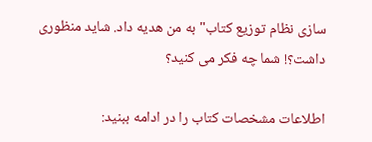سازی نظام توزیع کتاب" به من هدیه داد. شاید منظوری داشت؟! شما چه فکر می کنید؟

اطلاعات مشخصات کتاب را در ادامه ببنید: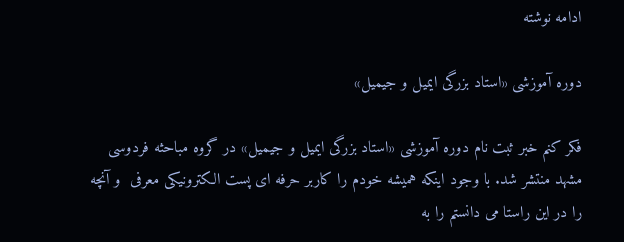ادامه نوشته

دوره آموزشی «استاد بزرگی ایمیل و جیمیل»

فکر کنم خبر ثبت نام دوره آموزشی «استاد بزرگی ایمیل و جیمیل» در گروه مباحثه فردوسی مشهد منتشر شد. با وجود اینکه همیشه خودم را کاربر حرفه ای پست الکترونیکی معرفی  و آنچه را در این راستا می دانستم را به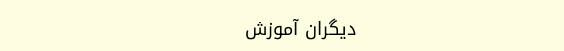دیگران آموزش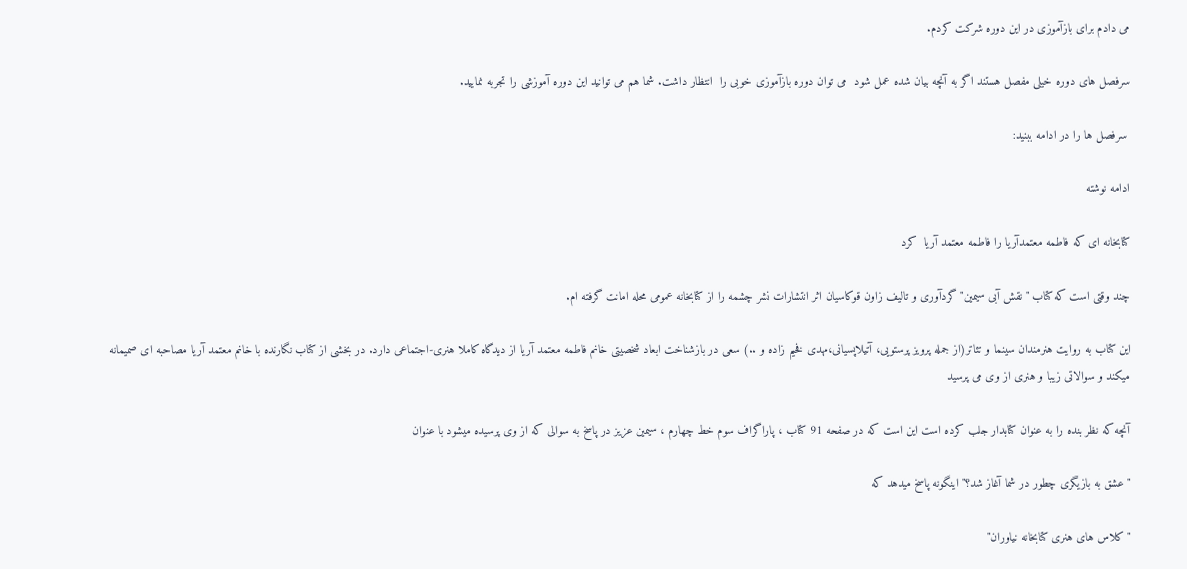می دادم برای بازآموزی در این دوره شرکت کردم.

سرفصل های دوره خیلی مفصل هستند اگر به آنچه بیان شده عمل شود  می توان دوره بازآموزی خوبی را  انتظار داشت. شما هم می توانید این دوره آموزشی را تجربه نمایید.

 سرفصل ها را در ادامه ببنید:

ادامه نوشته

کتابخانه ای که فاطمه معتمدآریا را فاطمه معتمد آریا  کرد

چند وقتی است که کتاب "نقش آبی سیمین" گردآوری و تالیف زاون قوکاسیان اثر انتشارات نشر چشمه را از کتابخانه عمومی محله امانت گرفته ام.

این کتاب به روایت هنرمندان سینما و تئاتر(از جمله پرویز پرستویی، آتیلاپسیانی،مهدی فخیم زاده و ..) سعی در بازشناخت ابعاد شخصیتی خانم فاطمه معتمد آریا از دیدگاه کاملا هنری-اجتماعی دارد. در بخشی از کتاب نگارنده با خانم معتمد آریا مصاحبه ای صمیمانه میکند و سوالاتی زیبا و هنری از وی می پرسید

آنچه که نظر بنده را به عنوان کتابدار جلب کرده است این است که در صفحه 91 کتاب ، پاراگراف سوم خط چهارم ، سیمین عزیز در پاسخ به سوالی که از وی پرسیده میشود با عنوان

"عشق به بازیگری چطور در شما آغاز شد؟" اینگونه پاسخ میدهد که

"کلاس های هنری کتابخانه نیاوران"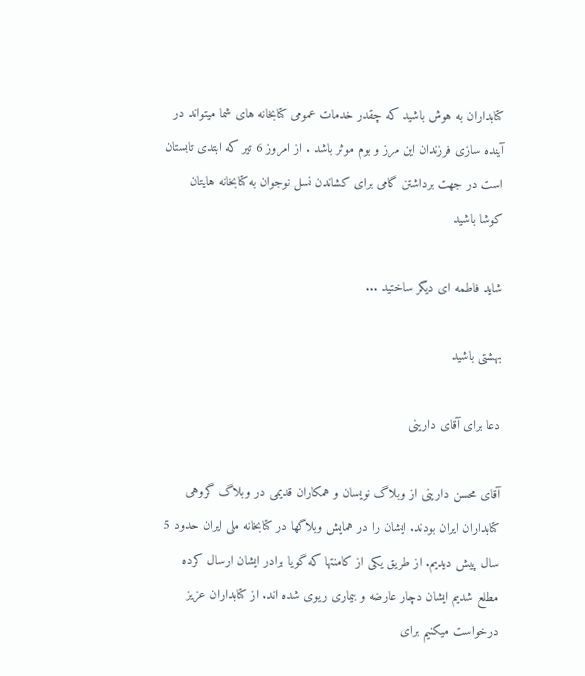کتابداران به هوش باشید که چقدر خدمات عمومی کتابخانه های شما میتواند در آینده سازی فرزندان این مرز و بوم موثر باشد . از امروز 6 تیر که ابتدی تابستان است در جهت برداشتن گامی برای کشاندن نسل نوجوان به کتابخانه هایتان کوشا باشید

شاید فاطمه ای دیگر ساختید ...

بهشتی باشید

دعا برای آقای دارینی

آقای محسن دارینی از وبلاگ نویسان و همکاران قدیمی در وبلاگ گروهی کتابداران ایران بودند. ایشان را در همایش وبلاگها در کتابخانه ملی ایران حدود 5 سال پیش دیدیم. از طریق یکی از کامنتها که گویا برادر ایشان ارسال کرده مطلع شدیم ایشان دچار عارضه و بیماری ریوی شده اند. از کتابداران عزیز درخواست میکنیم برای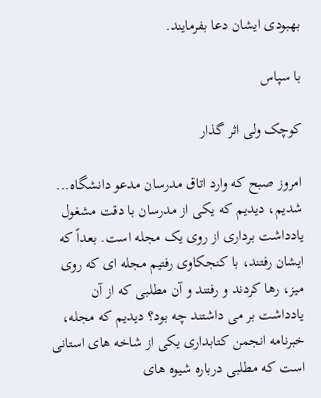بهبودی ایشان دعا بفرمایند.

با سپاس

کوچک ولی اثر گذار

امروز صبح که وارد اتاق مدرسان مدعو دانشگاه... شدیم، دیدیم که یکی از مدرسان با دقت مشغول یادداشت برداری از روی یک مجله است. بعداً که ایشان رفتند، با کنجکاوی رفتیم مجله ای که روی میز، رها کردند و رفتند و آن مطلبی که از آن یادداشت بر می داشتند چه بود؟ دیدیم که مجله، خبرنامه انجمن کتابداری یکی از شاخه های استانی است که مطلبی درباره شیوه های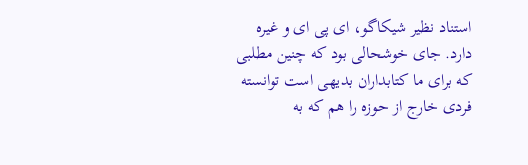استناد نظیر شیکاگو، ای پی ای و غیره دارد. جای خوشحالی بود که چنین مطلبی که برای ما کتابداران بدیهی است توانسته فردی خارج از حوزه را هم که به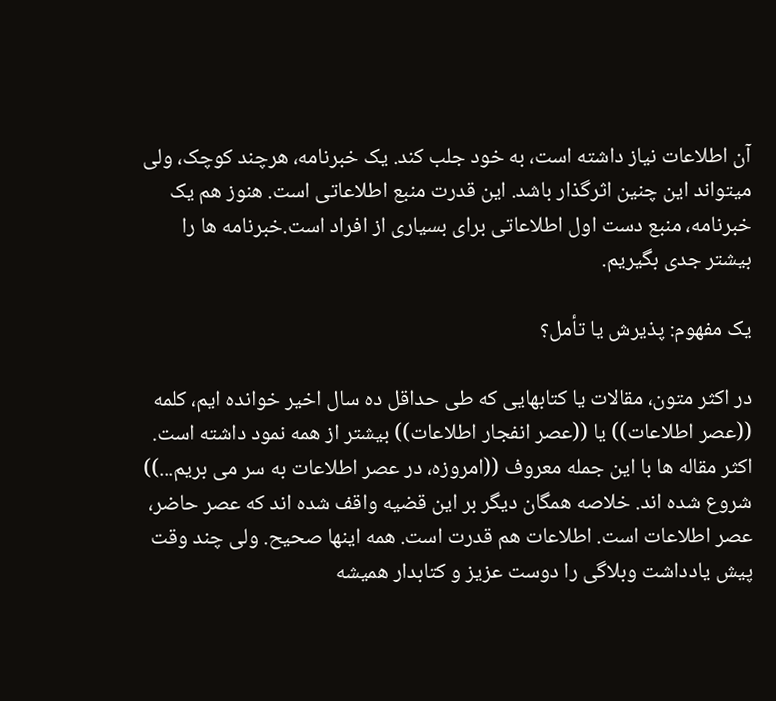آن اطلاعات نیاز داشته است، به خود جلب کند. یک خبرنامه، هرچند کوچک، ولی میتواند این چنین اثرگذار باشد. این قدرت منبع اطلاعاتی است. هنوز هم یک خبرنامه، منبع دست اول اطلاعاتی برای بسیاری از افراد است.خبرنامه ها را بیشتر جدی بگیریم.

یک مفهوم: پذیرش یا تأمل؟

در اکثر متون، مقالات یا کتابهایی که طی حداقل ده سال اخیر خوانده ایم، کلمه ((عصر اطلاعات)) یا ((عصر انفجار اطلاعات)) بیشتر از همه نمود داشته است. اکثر مقاله ها با این جمله معروف ((امروزه، در عصر اطلاعات به سر می بریم...)) شروع شده اند. خلاصه همگان دیگر بر این قضیه واقف شده اند که عصر حاضر، عصر اطلاعات است. اطلاعات هم قدرت است. همه اینها صحیح. ولی چند وقت پیش یادداشت وبلاگی را دوست عزیز و کتابدار همیشه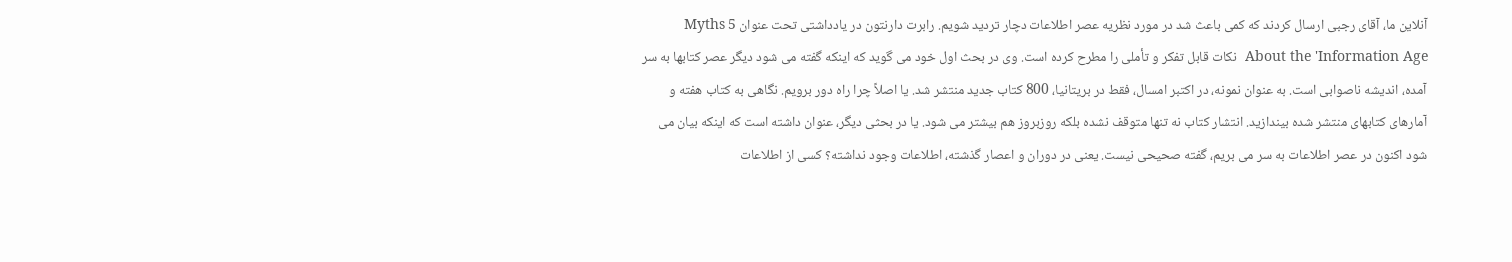آنلاین ما، آقای رجبی ارسال کردند که کمی باعث شد در مورد نظریه عصر اطلاعات دچار تردید شویم. رابرت دارنتون در یادداشتی تحت عنوان 5 Myths About the 'Information Age  نکات قابل تفکر و تأملی را مطرح کرده است. وی در بحث اول خود می گوید که اینکه گفته می شود دیگر عصر کتابها به سر آمده، اندیشه ناصوابی است. به عنوان نمونه، در اکتبر امسال، فقط در بریتانیا، 800 کتاب جدید منتشر شد. یا اصلاً چرا راه دور برویم. نگاهی به کتاب هفته و آمارهای کتابهای منتشر شده بیندازید. انتشار کتاب نه تنها متوقف نشده بلکه روزبروز هم بیشتر می شود. یا در بحثی دیگر، عنوان داشته است که اینکه بیان می شود اکنون در عصر اطلاعات به سر می بریم، گفته صحیحی نیست. یعنی در دوران و اعصار گذشته، اطلاعات وجود نداشته؟ کسی از اطلاعات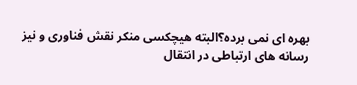بهره ای نمی برده؟البته هیچکسی منکر نقش فناوری و نیز رسانه های ارتباطی در انتقال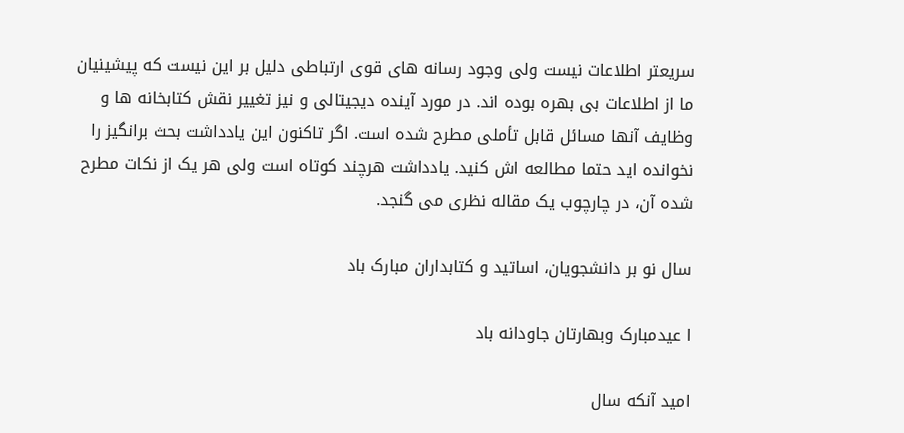سریعتر اطلاعات نیست ولی وجود رسانه های قوی ارتباطی دلیل بر این نیست که پیشینیان ما از اطلاعات بی بهره بوده اند. در مورد آینده دیجیتالی و نیز تغییر نقش کتابخانه ها و وظایف آنها مسائل قابل تأملی مطرح شده است. اگر تاکنون این یادداشت بحث برانگیز را نخوانده اید حتما مطالعه اش کنید. یادداشت هرچند کوتاه است ولی هر یک از نکات مطرح شده آن، در چارچوب یک مقاله نظری می گنجد.

سال نو بر دانشجویان، اساتید و کتابداران مبارک باد

ا عیدمبارک وبهارتان جاودانه باد

امید آنکه سال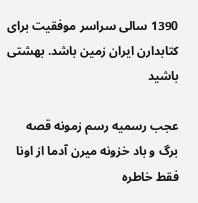1390 سالی سراسر موفقیت برای کتابدارن ایران زمین باشد. بهشتی باشید

عجب رسميه رسم زمونه قصه برگ و باد خزونه ميرن آدما از اونا فقط خاطره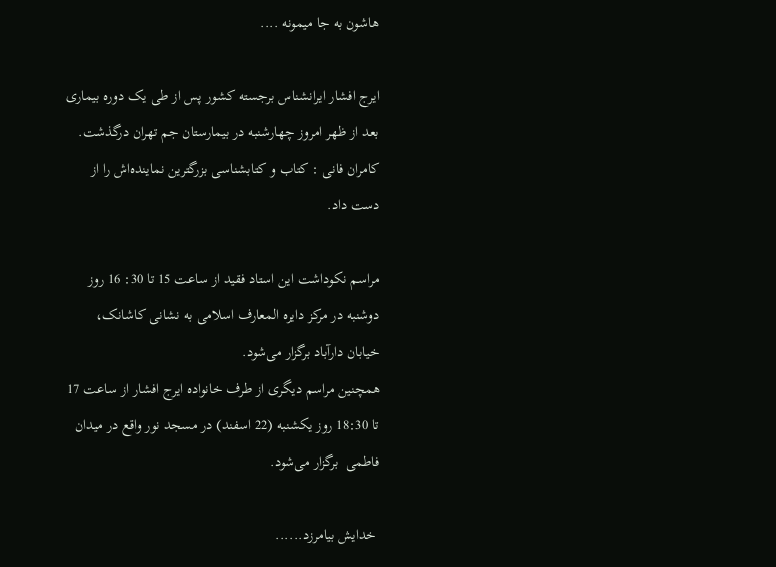هاشون به جا ميمونه ....

ایرج افشار ایرانشناس برجسته کشور پس از طی یک دوره بیماری بعد از ظهر امروز چهارشنبه در بیمارستان جم تهران درگذشت.
کامران فانی : کتاب و کتابشناسی بزرگترین نماینده‌اش را از دست داد.

مراسم نکوداشت این استاد فقید از ساعت 15 تا 30: 16 روز دوشنبه در مرکز دایره المعارف اسلامی به نشانی کاشانک، خیابان دارآباد برگزار می‌شود.
همچنین مراسم دیگری از طرف خانواده ایرج افشار از ساعت 17 تا 18:30 روز یکشنبه (22 اسفند) در مسجد نور واقع در میدان فاطمی  برگزار می‌شود.

 خدایش بیامرزد......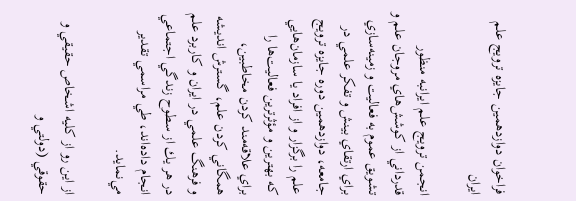فراخوان دوازدهمین جایزه ترویج علم ایران

انجمن ترویج علم ایرانبه منظور قدرداني از كوشش‌هاي مروجان علم و تشويق عموم به فعاليت و زمينه‌سازي براي ارتقاي بينش و تفكر علمي در جامعه، دوازدهمين دوره جايزه ترويج علم را برگزار و از افراد يا سازمان‌هايي كه بهترين و مؤثرترين فعاليت‌ها را براي علاقه‌مند كردن مخاطبين، همگاني كردن علم، ‌گسترش انديشه و فرهنگ علمي در ايران و كاربرد علم در هر يك از سطوح زندگي اجتماعي انجام داده‌اند، طي مراسمي تقدير مي‌نمايد.

از این رو از كليه اشخاص حقيقي و حقوقي (دولتي و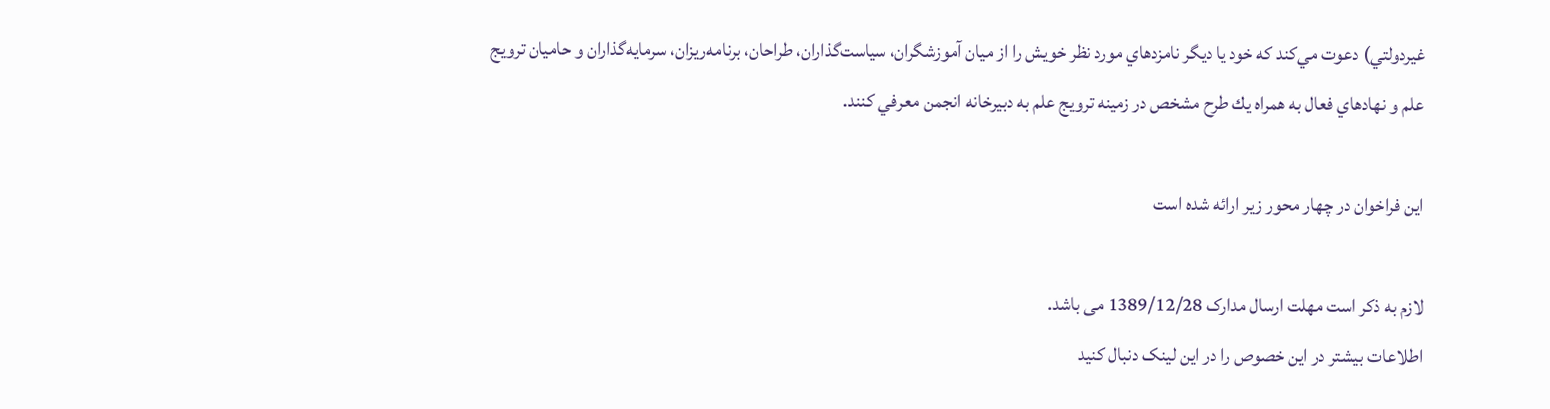غيردولتي) دعوت مي‌كند كه خود يا ديگر نامزدهاي مورد نظر خويش را از ميان آموزشگران، سياست‌گذاران، طراحان، برنامه‌ريزان، سرمايه‌گذاران و حاميان ترويج علم و نهادهاي فعال به همراه يك طرح مشخص در زمينه ترويج علم به دبيرخانه انجمن معرفي كنند.

این فراخوان در چهار محور زیر ارائه شده است

لازم به ذکر است مهلت ارسال مدارک 1389/12/28 می باشد.
اطلاعات بیشتر در این خصوص را در این لینک دنبال کنید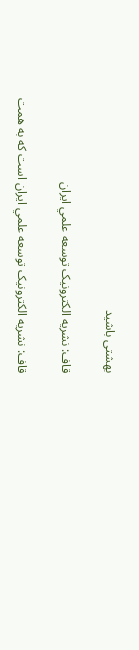بهشتی باشید

قاف: نشريه الکترونيک توسعه علمي ايران

قاف: نشريه الکترونيک توسعه علمي ايران است که به همت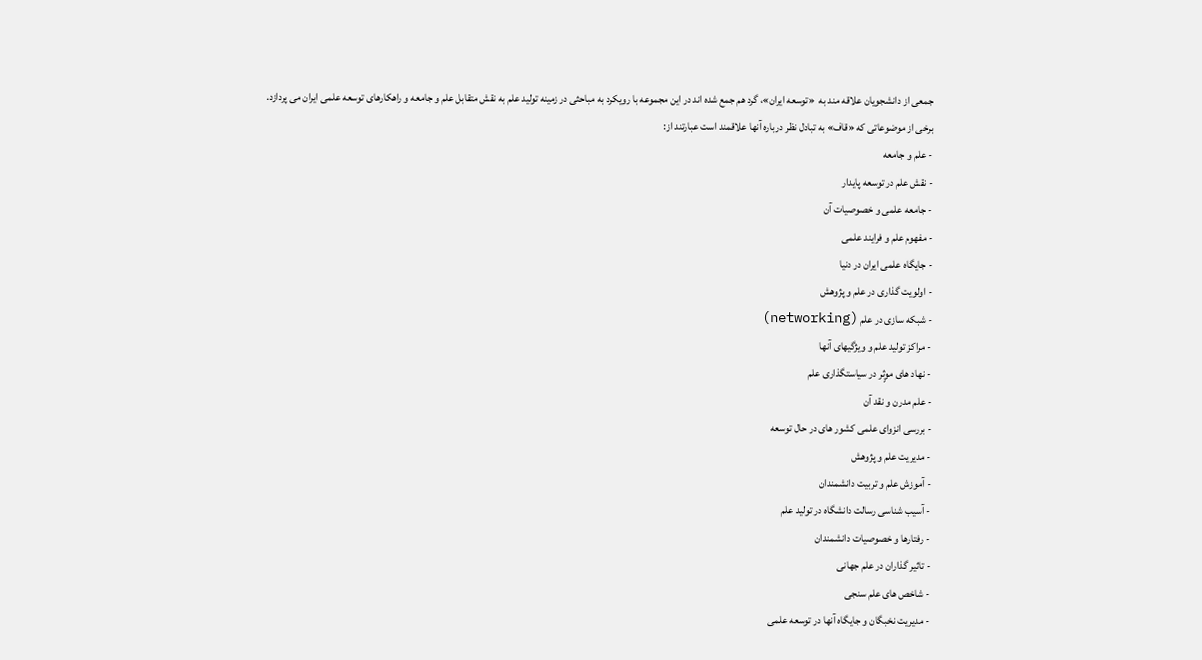جمعی از دانشجويان علاقه مند به  «توسعه ایران»، گرد هم جمع شده اند در این مجموعه با رویکرد به مباحثی در زمینه تولید علم به نقش متقابل علم و جامعه و راهکارهای توسعه علمی ایران می پردازد. برخی از موضوعاتی که «قاف» به تبادل نظر درباره آنها علاقمند است عبارتند از:
- علم و جامعه
- نقش علم در توسعه پایدار
- جامعه علمی و خصوصیات آن
- مفهوم علم و فرایند علمی
- جایگاه علمی ایران در دنیا
- اولویت گذاری در علم و پژوهش
- شبکه سازی در علم (networking)
- مراکز تولید علم و ویژگیهای آنها
- نهاد های موٍثر در سیاستگذاری علم
- علم مدرن و نقد آن
- بررسی انزوای علمی کشور های در حال توسعه
- مدیریت علم و پژوهش
- آموزش علم و تربیت دانشمندان
- آسیب شناسی رسالت دانشگاه در تولید علم
- رفتارها و خصوصیات دانشمندان
- تاثیر گذاران در علم جهانی
- شاخص های علم سنجی
- مدیریت نخبگان و جایگاه آنها در توسعه علمی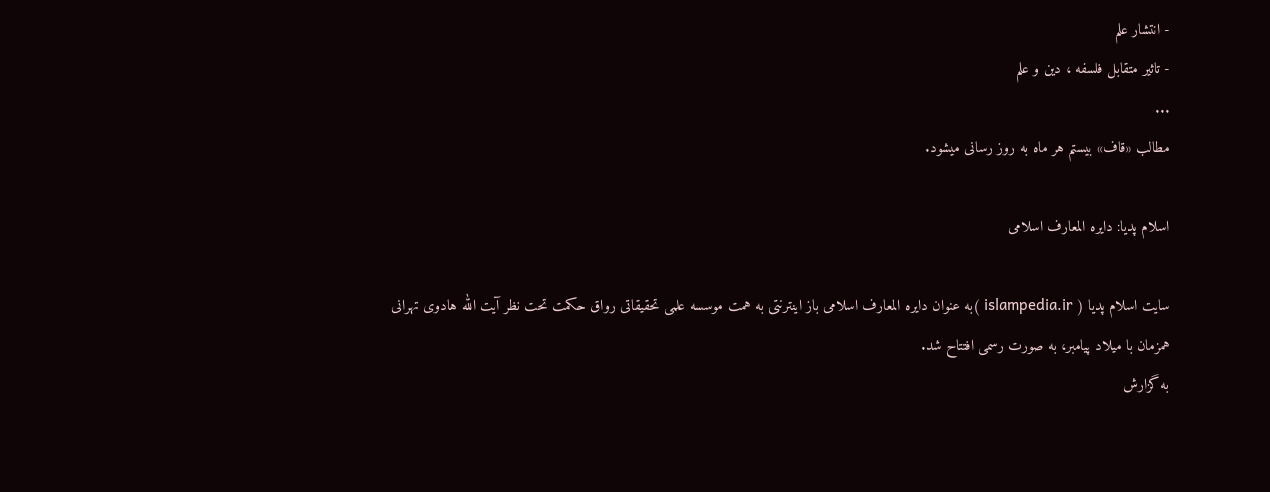- انتشار علم
- تاثیر متقابل فلسفه ، دین و علم
...
مطالب «قاف» بیستم هر ماه به روز رسانی میشود.

اسلام پدیا: دایره المعارف اسلامی

سایت اسلام پدیا ( islampedia.ir )به عنوان دایره المعارف اسلامی باز اینترنتی به همت موسسه علمی تحقیقاتی رواق حکمت تحت نظر آیت الله هادوی تهرانی همزمان با میلاد پیامبر، به صورت رسمی افتتاح شد.
به گزارش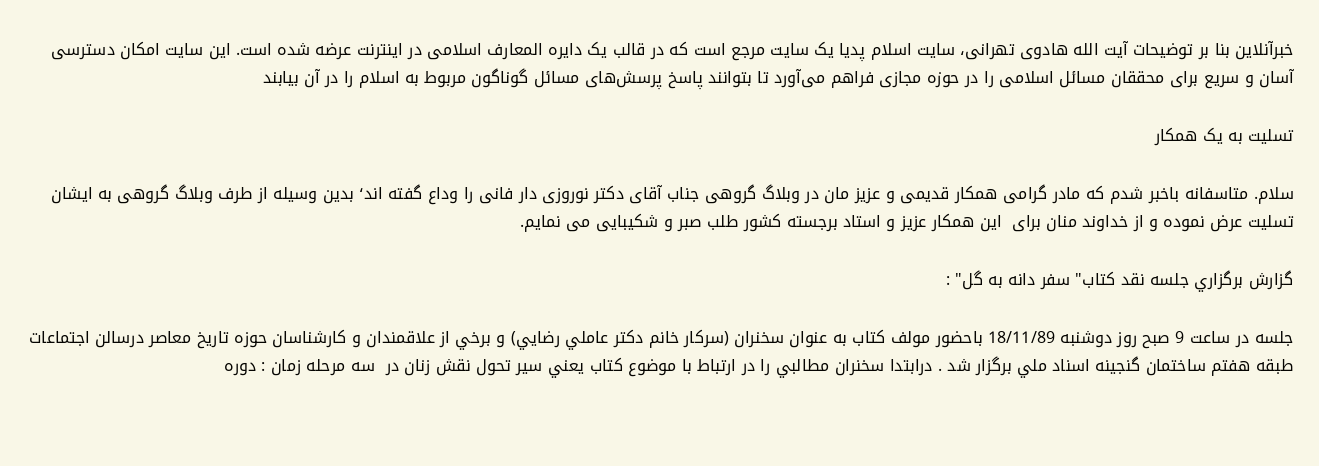خبرآنلاین بنا بر توضیحات آیت الله هادوی تهرانی، سایت اسلام پدیا یک سایت مرجع است که در قالب یک دایره المعارف اسلامی در اینترنت عرضه شده است. این سایت امکان دسترسی آسان و سریع برای محققان مسائل اسلامی را در حوزه مجازی فراهم می‌آورد تا بتوانند پاسخ پرسش‌های مسائل گوناگون مربوط به اسلام را در آن بیابند

تسلیت به یک همکار

سلام. متاسفانه باخبر شدم که مادر گرامی همکار قدیمی و عزیز مان در وبلاگ گروهی جناب آقای دکتر نوروزی دار فانی را وداع گفته اند٬ بدین وسیله از طرف وبلاگ گروهی به ایشان تسلیت عرض نموده و از خداوند منان برای  این همکار عزیز و استاد برجسته کشور طلب صبر و شکیبایی می نمایم.

گزارش برگزاري جلسه نقد كتاب" سفر دانه به گل" :

جلسه در ساعت 9 صبح روز دوشنبه 18/11/89 باحضور مولف كتاب به عنوان سخنران (سركار خانم دكتر عاملي رضايي) و برخي از علاقمندان و كارشناسان حوزه تاريخ معاصر درسالن اجتماعات طبقه هفتم ساختمان گنجينه اسناد ملي برگزار شد . درابتدا سخنران مطالبي را در ارتباط با موضوع كتاب يعني سير تحول نقش زنان در  سه مرحله زمان : دوره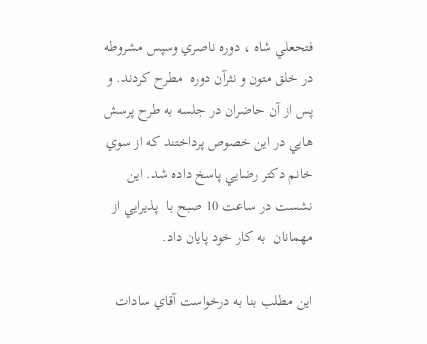فتحعلي شاه ، دوره ناصري وسپس مشروطه در خلق متون و نثرآن دوره  مطرح كردند. و پس از آن حاضران در جلسه به طرح پرسش هايي در اين خصوص پرداختند كه از سوي  خانم دكتر رضايي پاسخ داده شد. اين نشست در ساعت 10 صبح با  پذيرايي از مهمانان  به كار خود پايان داد.

اين مطلب بنا به درخواست آقاي سادات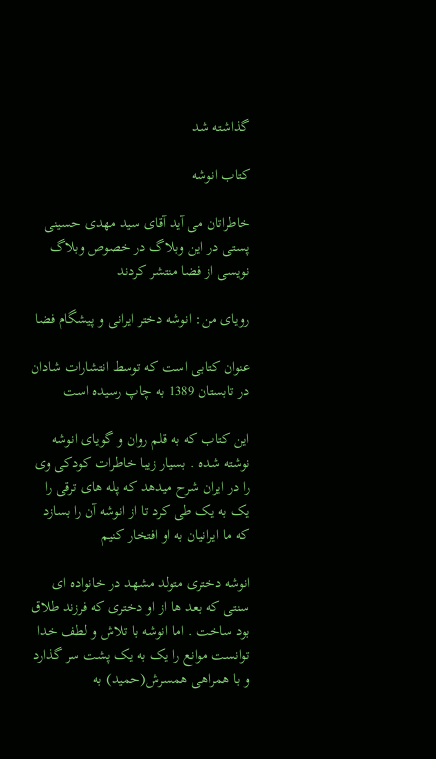گذاشته شد

کتاب انوشه

خاطراتان می آید آقای سید مهدی حسینی پستی در این وبلاگ در خصوص وبلاگ نویسی از فضا منتشر کردند

رویای من: انوشه دختر ایرانی و پیشگام فضا

عنوان کتابی است که توسط انتشارات شادان در تابستان 1389 به چاپ رسیده است

این کتاب که به قلم روان و گویای انوشه نوشته شده . بسیار زیبا خاطرات کودکی وی را در ایران شرح میدهد که پله های ترقی را یک به یک طی کرد تا از انوشه آن را بسازد که ما ایرانیان به او افتخار کنیم

انوشه دختری متولد مشهد در خانواده ای سنتی که بعد ها از او دختری که فرزند طلاق بود ساخت . اما انوشه با تلاش و لطف خدا توانست موانع را یک به یک پشت سر گذارد و با همراهی همسرش(حمید) به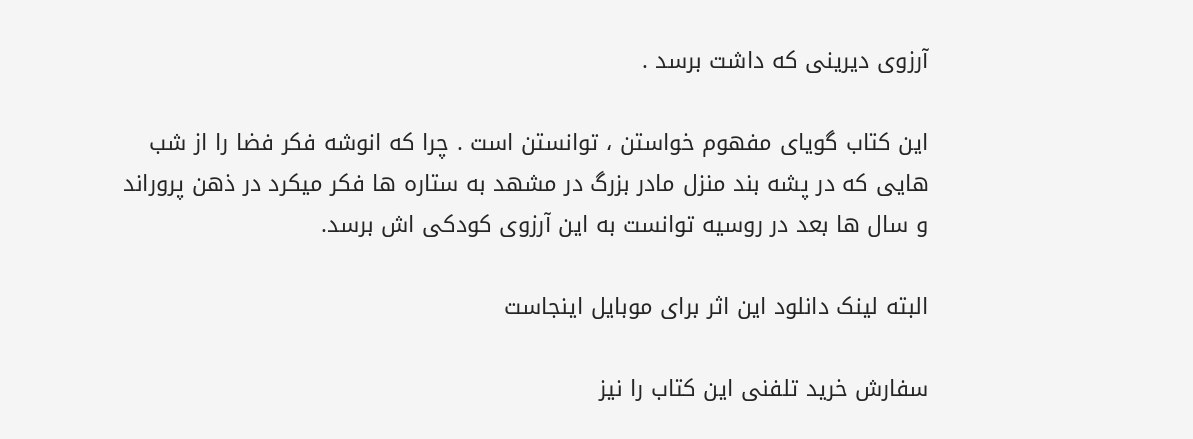آرزوی دیرینی که داشت برسد .

این کتاب گویای مفهوم خواستن ، توانستن است . چرا که انوشه فکر فضا را از شب هایی که در پشه بند منزل مادر بزرگ در مشهد به ستاره ها فکر میکرد در ذهن پروراند و سال ها بعد در روسیه توانست به این آرزوی کودکی اش برسد.

البته لینک دانلود این اثر برای موبایل اینجاست

سفارش خرید تلفنی این کتاب را نیز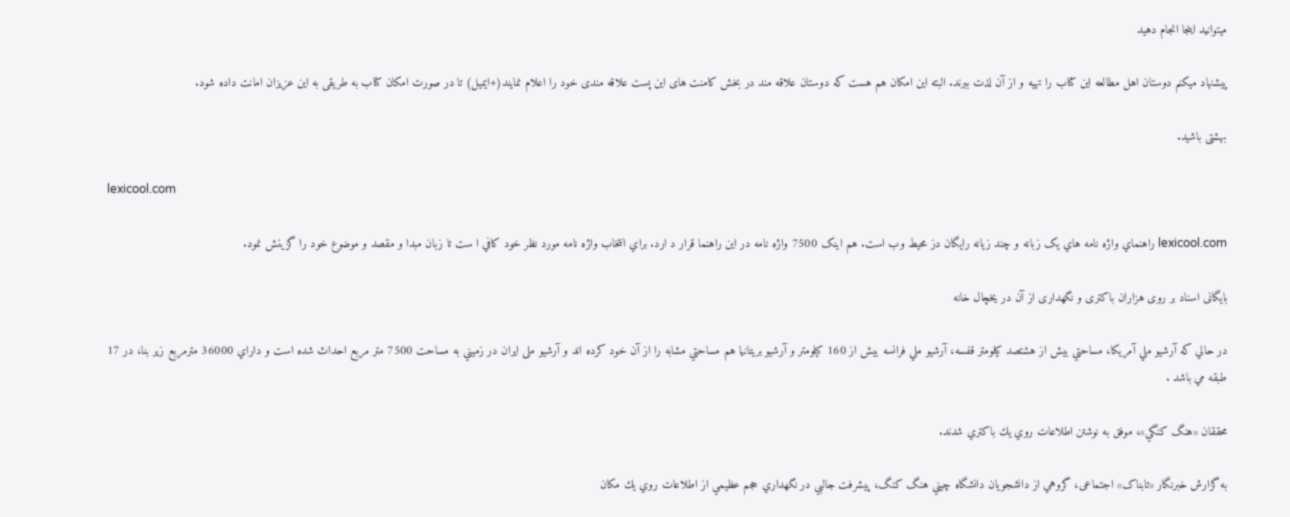میتوانید اینجا انجام دهید

پیشنهاد میکنم دوستان اهل مطالعه این کتاب را تهیه و از آن لذت ببرند. البته این امکان هم هست که دوستان علاقه مند در بخش کامنت های این پست علاقه مندی خود را اعلام نمایند(+ایمیل) تا در صورت امکان کتاب به طریقی به این عزیزان امانت داده شود.

بهشتی باشید.

lexicool.com

lexicool.com راهنماي واژه نامه هاي يک زبانه و چند زيانه رايگان دز محيط وب است. هم اينک 7500 واژه نامه در اين راهنما قرار د ارد. براي انتخاب واژه نامه مورد نظر خود کافي ا ست تا زبان مبدا و مقصد و موضوع خود را گزينش نمود.

بایگانی اسناد بر روی هزاران باکتری و نگهداری از آن در یخچال خانه

در حالي كه آرشيو ملي آمريكا، مساحتي بيش از هشتصد كيلومتر قفسه، آرشيو ملي فرانسه بيش از 160 كيلومتر و آرشيو بريتانيا هم مساحتي مشابه را از آن خود کرده اند و آرشیو ملی ایران در زميني به مساحت 7500 متر مربع احداث شده است و داراي 36000 مترمربع زير بنا، در 17 طبقه مي باشد .

محققان «هنگ كنگي»، موفق به نوشتن اطلاعات روي يك باكتري شدند.

به گزارش خبرنگار «تابناک» اجتماعی، گروهي از دانشجويان دانشگاه چيني هنگ كنگ، پيشرفت جالبي در نگهداري حجم عظيمي از اطلاعات روي يك مكان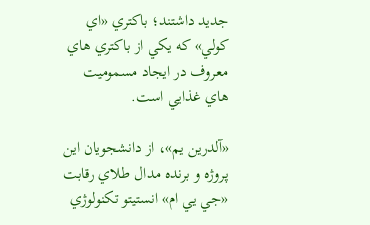جديد داشتند؛ باكتري «اي كولي» كه يكي از باكتري هاي معروف در ايجاد مسموميت هاي غذايي است.

«آلدرين يم»، از دانشجويان اين پروژه و برنده مدال طلاي رقابت «جي يي ام» انستيتو تكنولوژي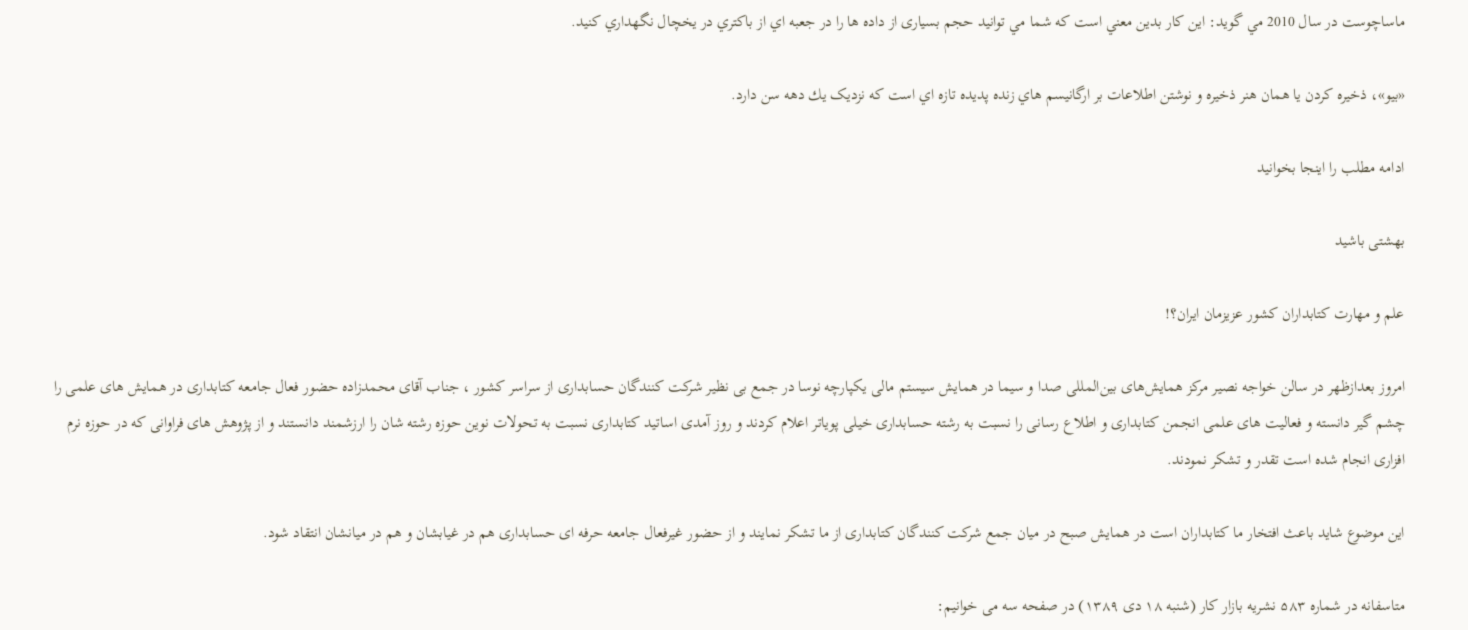ماساچوست در سال 2010 مي گويد: اين كار بدين معني است كه شما مي توانيد حجم بسیاری از داده ها را در جعبه اي از باكتري در يخچال نگهداري كنيد.

«بيو»، ذخيره كردن يا همان هنر ذخيره و نوشتن اطلاعات بر ارگانيسم هاي زنده پديده تازه اي است كه نزدیک يك دهه سن دارد.

ادامه مطلب را اینجا بخوانید

بهشتی باشید

علم و مهارت کتابداران کشور عزیزمان ایران؟!

امروز بعدازظهر در سالن خواجه نصیر مرکز همایش‌های بین‌المللی صدا و سیما در همایش سیستم مالی یکپارچه نوسا در جمع بی نظیر شرکت کنندگان حسابداری از سراسر کشور ، جناب آقای محمدزاده حضور فعال جامعه کتابداری در همایش های علمی را چشم گیر دانسته و فعالیت های علمی انجمن کتابداری و اطلاع رسانی را نسبت به رشته حسابداری خیلی پویاتر اعلام کردند و روز آمدی اساتید کتابداری نسبت به تحولات نوین حوزه رشته شان را ارزشمند دانستند و از پژوهش های فراوانی که در حوزه نرم افزاری انجام شده است تقدر و تشکر نمودند.

این موضوع شاید باعث افتخار ما کتابداران است در همایش صبح در میان جمع شرکت کنندگان کتابداری از ما تشکر نمایند و از حضور غیرفعال جامعه حرفه ای حسابداری هم در غیابشان و هم در میانشان انتقاد شود.

متاسفانه در شماره ۵۸۳ نشریه بازار کار (شنبه ۱۸ دی ۱۳۸۹) در صفحه سه می خوانیم: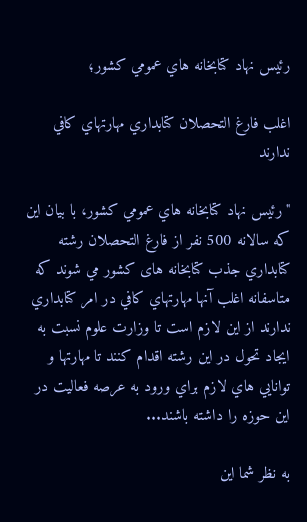رئيس نهاد كتابخانه هاي عمومي كشور؛

اغلب فارغ التحصلان كتابداري مهارتهاي كافي ندارند

"رئيس نهاد كتابخانه هاي عمومي كشور، با بیان این که سالانه 500 نفر از فارغ التحصلان رشته كتابداري جذب كتابخانه های کشور مي شوند كه متاسفانه اغلب آنها مهارتهاي كافي در امر كتابداري ندارند از اين لازم است تا وزارت علوم نسبت به ايجاد تحول در اين رشته اقدام كنند تا مهارتها و توانايي هاي لازم براي ورود به عرصه فعاليت در اين حوزه را داشته باشند...

به نظر شما این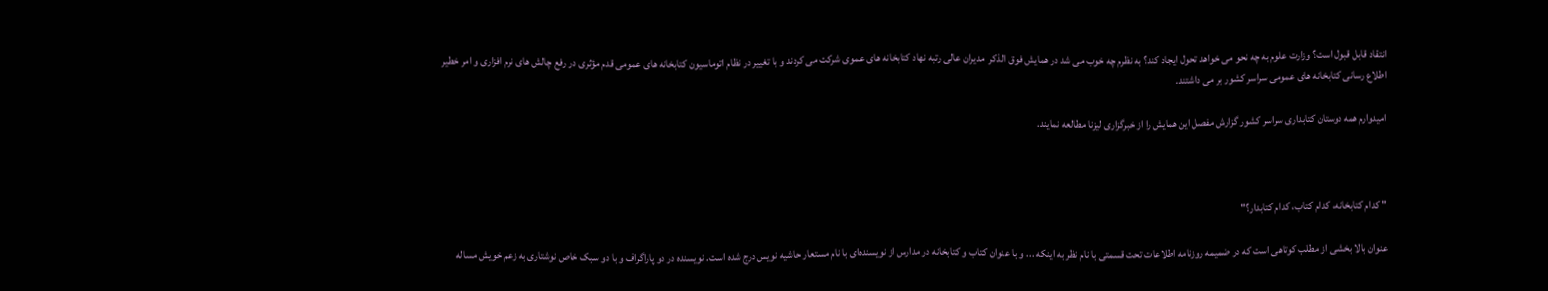انتقاد قابل قبول است؟ وزارت علوم به چه نحو می خواهد تحول ایجاد کند؟ به نظرم چه خوب می شد در همایش فوق الذکر  مدیران عالی رتبه نهاد کتابخانه های عموی شرکت می کردند و با تغییر در نظام اتوماسیون کتابخانه های عمومی قدم مؤثری در رفع چالش های نرم افزاری و امر خطیر اطلاع رسانی کتابخانه های عمومی سراسر کشور بر می داشتند.

امیدوارم همه دوستان کتابداری سراسر کشور گزارش مفصل این همایش را از خبرگزاری لیزنا مطالعه نمایند.



" کدام کتابخانه، کدام کتاب، کدام کتابدار؟"

عنوان بالا بخشی از مطلب کوتاهی است که در ضمیمه روزنامه اطلاعات تحت قسمتی با نام نظر به اینکه ... و با عنوان کتاب و کتابخانه در مدارس از نویسنده‌ای با نام مستعار حاشیه نویس درج شده است. نویسنده در دو پاراگراف و با دو سبک خاص نوشتاری به زعم خویش مساله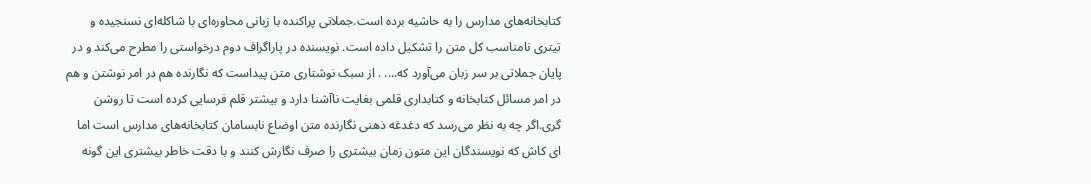کتابخانه‌های مدارس را به حاشیه برده است.جملاتی پراکنده با زبانی محاوره‌ای با شاکله‌ای نسنجیده و تیتری نامناسب کل متن را تشکیل داده است. نویسنده در پاراگراف دوم درخواستی را مطرح می‌کند و در پایان جملاتی بر سر زبان می‌آورد که.... . از سبک نوشتاری متن پیداست که نگارنده هم در امر نوشتن و هم در امر مسائل کتابخانه و کتابداری قلمی بغایت ناآشنا دارد و بیشتر قلم فرسایی کرده است تا روشن گری.اگر چه به نظر می‌رسد که دغدغه ذهنی نگارنده متن اوضاع نابسامان کتابخانه‌های مدارس است اما ای کاش که نویسندگان این متون زمان بیشتری را صرف نگارش کنند و با دقت خاطر بیشتری این گونه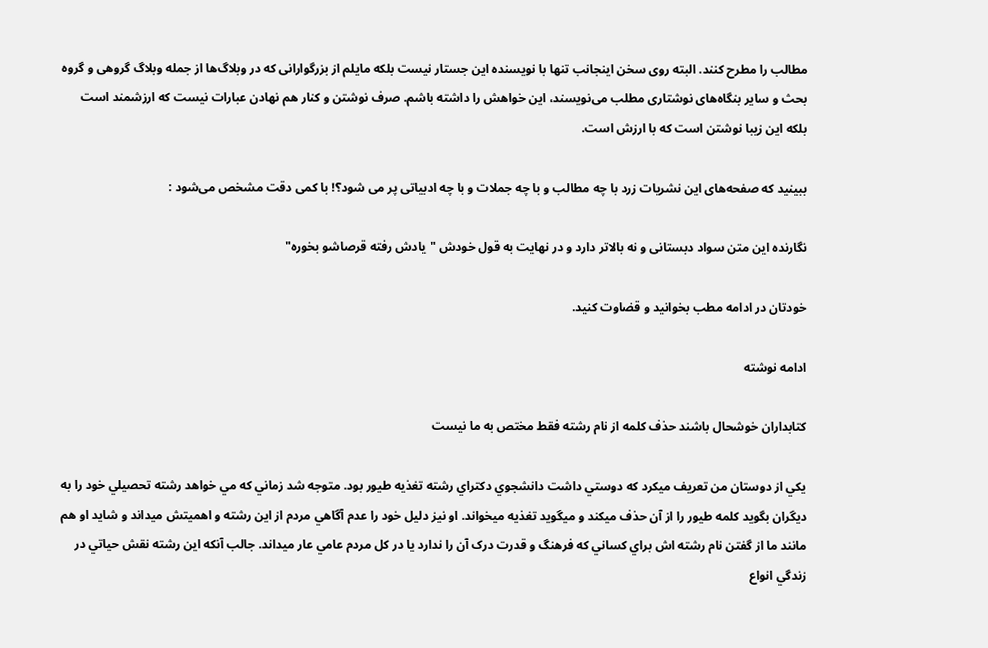مطالب را مطرح کنند. البته روی سخن اینجانب تنها با نویسنده این جستار نیست بلکه مایلم از بزرگوارانی که در وبلاگ‌ها از جمله وبلاگ گروهی و گروه بحث و سایر بنگاه‌های نوشتاری مطلب می‌نویسند، این خواهش را داشته باشم. صرف نوشتن و کنار هم نهادن عبارات نیست که ارزشمند است بلکه این زیبا نوشتن است که با ارزش است.

ببینید که صفحه‌های این نشریات زرد با چه مطالب و با چه جملات و با چه ادبیاتی پر می شود؟! با کمی دقت مشخص می‌شود :

نگارنده این متن سواد دبستانی و نه بالاتر دارد و در نهایت به قول خودش "یادش رفته قرصاشو بخوره"

خودتان در ادامه مطب بخوانید و قضاوت کنید.

ادامه نوشته

کتابداران خوشحال باشند حذف کلمه از نام رشته فقط مختص به ما نيست

يکي از دوستان من تعريف ميکرد که دوستي داشت دانشجوي دکتراي رشته تغذيه طيور بود. متوجه شد زماني که مي خواهد رشته تحصيلي خود را به ديگران بگويد کلمه طيور را از آن حذف ميکند و ميگويد تغذيه ميخواند. او نيز دليل خود را عدم آگاهي مردم از اين رشته و اهميتش ميداند و شايد او هم مانند ما از گفتن نام رشته اش براي کساني که فرهنگ و قدرت درک آن را ندارد يا در کل مردم عامي عار ميداند. جالب آنکه اين رشته نقش حياتي در زندگي انواع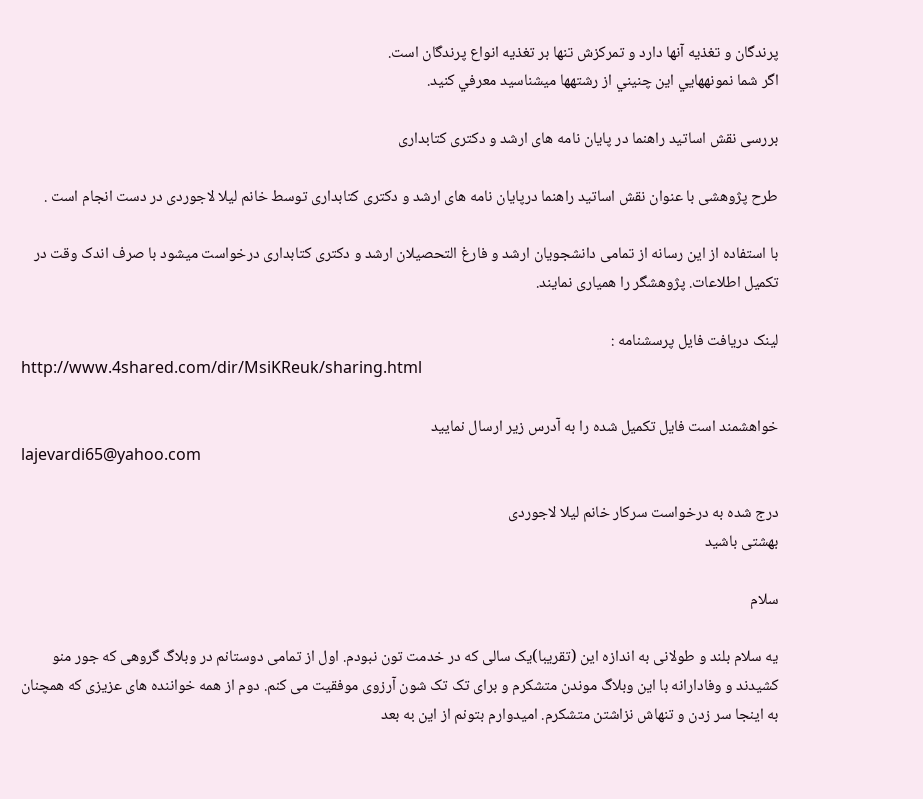پرندگان و تغذيه آنها دارد و تمرکزش تنها بر تغذيه انواع پرندگان است.
اگر شما نمونههايي اين چنيني از رشتهها ميشناسيد معرفي کنيد.

بررسی نقش اساتید راهنما در پایان نامه های ارشد و دکتری کتابداری

طرح پژوهشی با عنوان نقش اساتید راهنما درپایان نامه های ارشد و دکتری کتابداری توسط خانم لیلا لاجوردی در دست انجام است .

با استفاده از این رسانه از تمامی دانشجویان ارشد و فارغ التحصیلان ارشد و دکتری کتابداری درخواست میشود با صرف اندک وقت در تکمیل اطلاعات. پژوهشگر را همیاری نمایند.

لینک دریافت فایل پرسشنامه :
http://www.4shared.com/dir/MsiKReuk/sharing.html

خواهشمند است فایل تکمیل شده را به آدرس زیر ارسال نمایید
lajevardi65@yahoo.com

درج شده به درخواست سرکار خانم لیلا لاجوردی
بهشتی باشید

سلام

یه سلام بلند و طولانی به اندازه این (تقریبا)یک سالی که در خدمت تون نبودم. اول از تمامی دوستانم در وبلاگ گروهی که جور منو کشیدند و وفادارانه با این وبلاگ موندن متشکرم و برای تک تک شون آرزوی موفقیت می کنم. دوم از همه خواننده های عزیزی که همچنان به اینجا سر زدن و تنهاش نزاشتن متشکرم. امیدوارم بتونم از این به بعد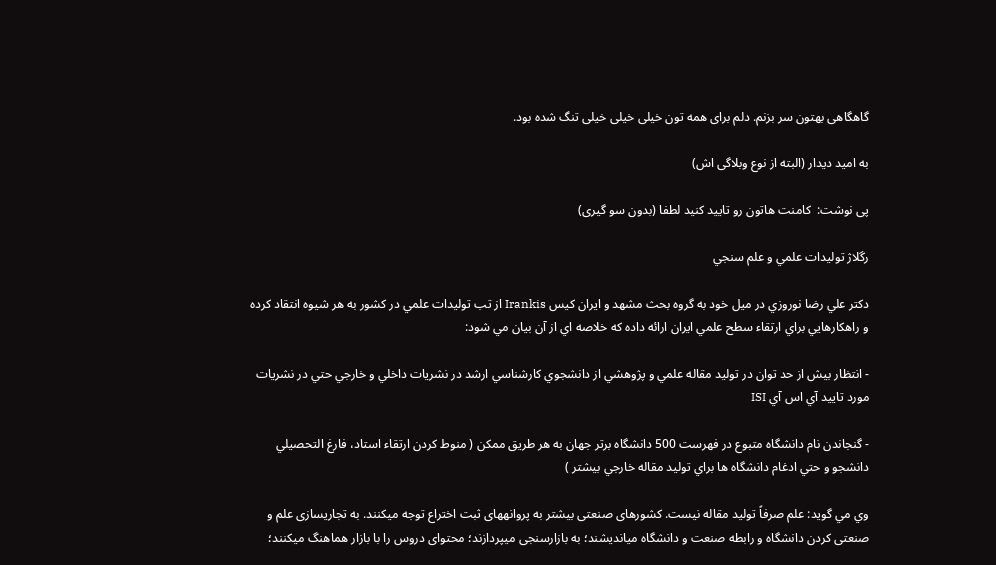گاهگاهی بهتون سر بزنم. دلم برای همه تون خیلی خیلی خیلی تنگ شده بود.

به امید دیدار (البته از نوع وبلاگی اش)

پی نوشت:  کامنت هاتون رو تایید کنید لطفا (بدون سو گیری)

رگلاژ توليدات علمي و علم سنجي

دکتر علي رضا نوروزي در ميل خود به گروه بحث مشهد و ايران کيس Irankis از تب توليدات علمي در کشور به هر شيوه انتقاد کرده و راهکارهايي براي ارتقاء سطح علمي ايران ارائه داده که خلاصه اي از آن بيان مي شود:

- انتظار بيش از حد توان در توليد مقاله علمي و پژوهشي از دانشجوي کارشناسي ارشد در نشريات داخلي و خارجي حتي در نشريات مورد تاييد آي اس آي ISI

- گنجاندن نام دانشگاه متبوع در فهرست 500 دانشگاه برتر جهان به هر طريق ممکن ( منوط کردن ارتقاء استاد، فارغ التحصيلي دانشجو و حتي ادغام دانشگاه ها براي توليد مقاله خارجي بيشتر )

وي مي گويد: علم صرفاً تولید مقاله نیست. کشورهای صنعتی بیشتر به پروانههای ثبت اختراع توجه میکنند. به تجاریسازی علم و صنعتی کردن دانشگاه و رابطه صنعت و دانشگاه میاندیشند؛ به بازارسنجی میپردازند؛ محتوای دروس را با بازار هماهنگ میکنند؛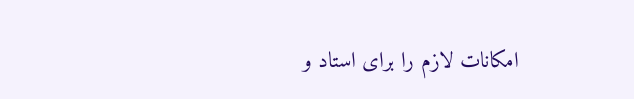امکانات لازم را برای استاد و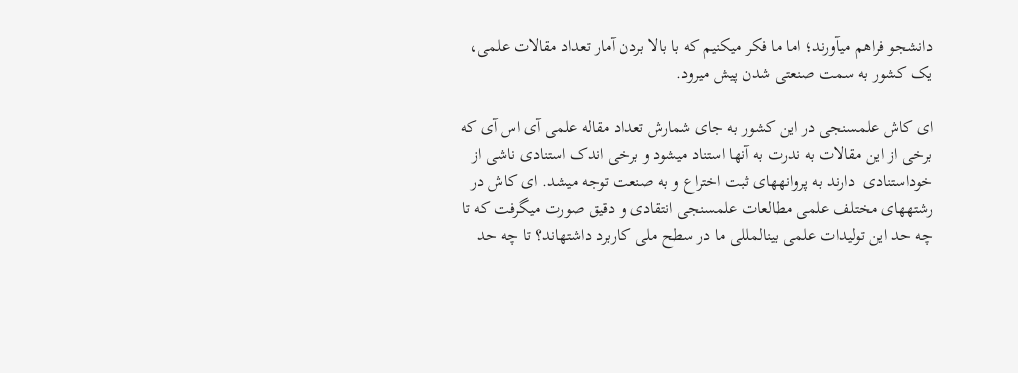دانشجو فراهم میآورند؛ اما ما فکر میکنیم که با بالا بردن آمار تعداد مقالات علمی، یک کشور به سمت صنعتی شدن پیش میرود.

ای کاش علمسنجی در این کشور به جای شمارش تعداد مقاله علمی آی اس آی که برخی از این مقالات به ندرت به آنها استناد میشود و برخی اندک استنادی ناشی از خوداستنادی  دارند به پروانههای ثبت اختراع و به صنعت توجه میشد. ای کاش در رشتههای مختلف علمی مطالعات علمسنجی انتقادی و دقیق صورت میگرفت که تا چه حد این تولیدات علمی بینالمللی ما در سطح ملی کاربرد داشتهاند؟ تا چه حد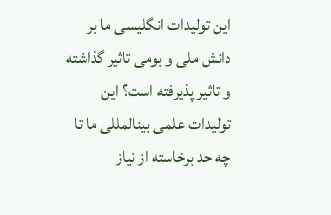این تولیدات انگلیسی ما بر دانش ملی و بومی تاثیر گذاشته و تاثیر پذیرفته است؟ این تولیدات علمی بینالمللی ما تا چه حد برخاسته از نیاز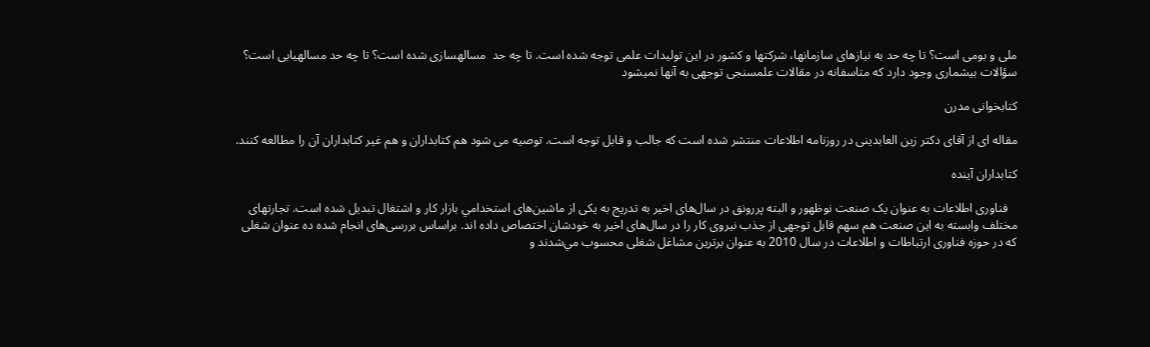ملی و بومی است؟ تا چه حد به نیازهای سازمانها، شرکتها و کشور در این تولیدات علمی توجه شده است. تا چه حد  مسالهسازی شده است؟ تا چه حد مسالهیابی است؟ سؤالات بیشماری وجود دارد که متاسفانه در مقالات علمسنجی توجهی به آنها نمیشود

کتابخوانی مدرن

مقاله ای از آقای دکتر زین العابدینی در روزنامه اطلاعات منتشر شده است که جالب و قابل توجه است. توصیه می شود هم کتابداران و هم غیر کتابداران آن را مطالعه کنند.

کتابداران آینده

   فناوری اطلاعات به عنوان یک صنعت نوظهور و البته پررونق در سال‌های اخیر به تدریج به یکی از ماشین‌های استخدامي‌ بازار کار و اشتغال تبدیل شده است. تجارتهای مختلف وابسته به این صنعت هم سهم قابل توجهی از جذب نیروی کار را در سال‌های اخیر به خودشان اختصاص داده اند. براساس بررسی‌های انجام شده ده عنوان شغلی كه در حوزه فناوری ارتباطات و اطلاعات در سال 2010 به عنوان برترین مشاغل شغلی محسوب مي‌شدند و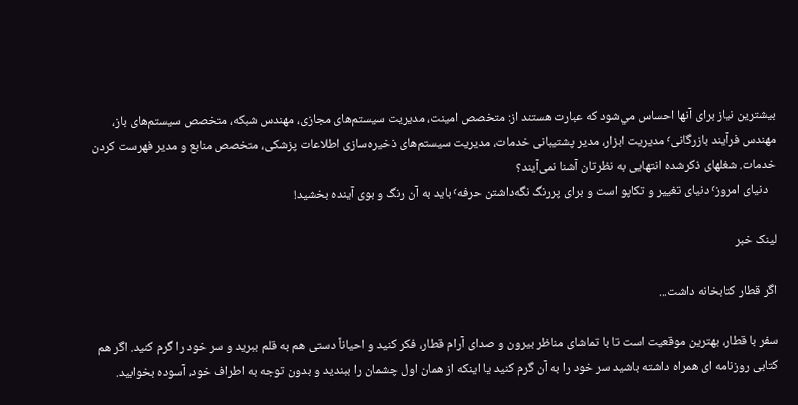بیشترین نیاز برای آنها احساس مي‌شود كه عبارت هستند از: متخصص امینت، مدیریت سیستم‌های مجازی، مهندس شبکه، متخصص سیستم‌های باز، مهندس فرآیند بازرگانی٬ مدیریت ابزار، مدیر پشتیبانی خدمات، مدیریت سیستم‌های ذخیره‌سازی اطلاعات پزشکی، متخصص منابع و مدیر فهرست کردن خدمات. شغلهای ذکرشده انتهایی به نظرتان آشنا نمی‌آیند؟
   دنیای امروز٬ دنیای تغییر و تکاپو است و برای پررنگ نگه‌داشتن حرفه٬ باید به آن رنگ و بوی آینده بخشید!

لینک خبر

اگر قطار کتابخانه داشت...

سفر با قطار، بهترین موقعیت است تا با تماشای مناظر بیرون و صدای آرام قطار، فکر کنید و احیاناً دستی هم به قلم ببرید و سر خود را گرم کنید. اگر هم کتابی روزنامه ای همراه داشته باشید سر خود را به آن گرم کنید یا اینکه از همان اول چشمان را ببندید و بدون توجه به اطراف خود، آسوده بخوابید.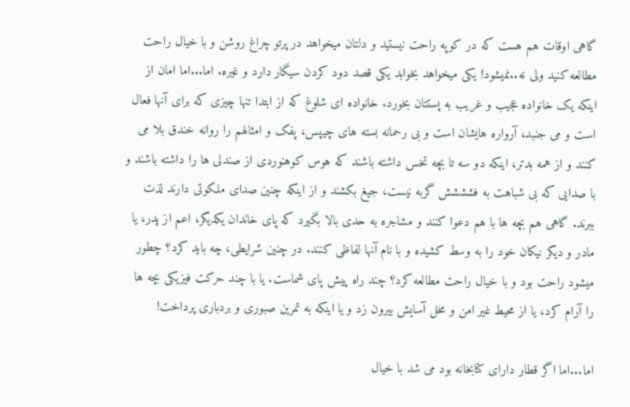گاهی اوقات هم هست که در کوپه راحت نیستید و دلتان میخواهد در پرتو چراغ روشن و با خیال راحت مطالعه کنید ولی نه..نمیشود! یکی میخواهد بخوابد یکی قصد دود کردن سیگار دارد و غیره. اما...اما امان از اینکه یک خانواده عجیب و غریب به پستتان بخورد. خانواده ای شلوغ که از ابتدا تنها چیزی که برای آنها فعال است و می جنبد، آرواره هایشان است و بی رحمانه بسته های چیپس، پفک و امثالهم را روانه خندق بلا می کنند و از همه بدتر، اینکه دو سه تا بچه تخس داشته باشند که هوس کوهنوردی از صندلی ها را داشته باشند و با صدایی که بی شباهت به فشششش گربه نیست، جیغ بکشند و از اینکه چنین صدای ملکوتی دارند لذت ببرند. گاهی هم بچه ها با هم دعوا کنند و مشاجره به حدی بالا بگیرد که پای خاندان یکدیگر، اعم از پدر، یا مادر و دیگر نیکان خود را به وسط کشیده و با نام آنها لفاظی کنند. در چنین شرایطی، چه باید کرد؟ چطور میشود راحت بود و با خیال راحت مطالعه کرد؟ چند راه پیش پای شماست. یا با چند حرکت فیزیکی بچه ها را آرام کرد، یا از محیط غیر امن و مخل آسایش بیرون زد و یا اینکه به تمرین صبوری و بردباری پرداخت!

اما...اما اگر قطار دارای کتابخانه بود می شد با خیال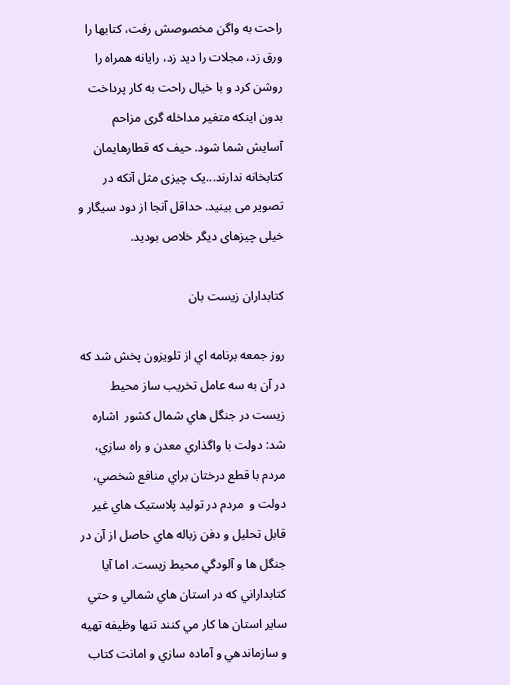راحت به واگن مخصوصش رفت، کتابها را ورق زد، مجلات را دید زد، رایانه همراه را روشن کرد و با خیال راحت به کار پرداخت بدون اینکه متغیر مداخله گری مزاحم آسایش شما شود. حیف که قطارهایمان کتابخانه ندارند...یک چیزی مثل آنکه در تصویر می بینید. حداقل آنجا از دود سیگار و خیلی چیزهای دیگر خلاص بودید.

کتابداران زيست بان

روز جمعه برنامه اي از تلويزون پخش شد که در آن به سه عامل تخريب ساز محيط زيست در جنگل هاي شمال کشور  اشاره شد: دولت با واگذاري معدن و راه سازي، مردم با قطع درختان براي منافع شخصي، دولت و  مردم در توليد پلاستيک هاي غير قابل تحليل و دفن زباله هاي حاصل از آن در جنگل ها و آلودگي محيط زيست. اما آيا کتابداراني که در استان هاي شمالي و حتي ساير استان ها کار مي کنند تنها وظيفه تهيه و سازماندهي و آماده سازي و امانت کتاب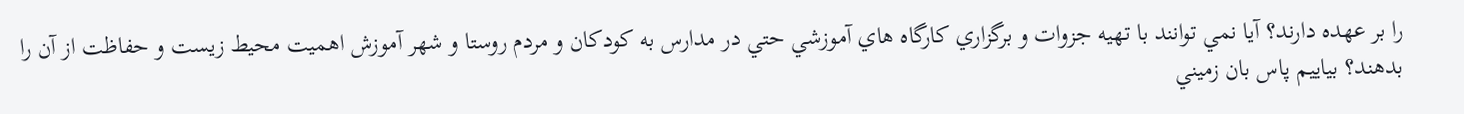را بر عهده دارند؟ آيا نمي توانند با تهيه جزوات و برگزاري کارگاه هاي آموزشي حتي در مدارس به کودکان و مردم روستا و شهر آموزش اهميت محيط زيست و حفاظت از آن را بدهند؟ بياييم پاس بان زميني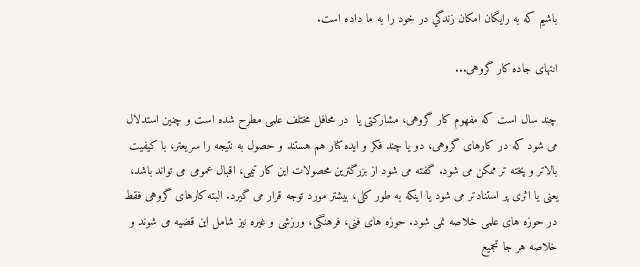باشيم که به رايگان امکان زندگي در خود را به ما داده است.

انتهای جاده کار گروهی...

چند سال است که مفهوم کار گروهی، مشارکتی یا  در محافل مختلف علمی مطرح شده است و چنین استدلال می شود که در کارهای گروهی، دو یا چند فکر و ایده کنار هم هستند و حصول به نتیجه را سریعتر، با کیفیت بالاتر و پخته تر ممکن می شود. گفته می شود از بزرگترین محصولات این کار تیمی، اقبال عمومی می تواند باشد، یعنی یا اثری پر استنادتر می شود یا اینکه به طور کلی، بیشتر مورد توجه قرار می گیرد. البته کارهای گروهی فقط در حوزه های علمی خلاصه نمی شود. حوزه های فنی، فرهنگی، ورزشی و غیره نیز شامل این قضیه می شوند و خلاصه هر جا تجمیع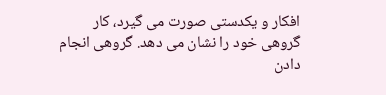افکار و یکدستی صورت می گیرد، کار گروهی خود را نشان می دهد. گروهی انجام دادن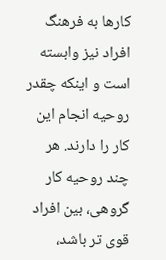کارها به فرهنگ افراد نیز وابسته است و اینکه چقدر روحیه انجام این کار را دارند. هر چند روحیه کار گروهی، بین افراد قوی تر باشد،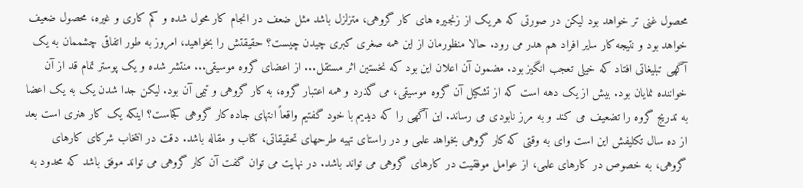محصول غنی تر خواهد بود لیکن در صورتی که هریک از زنجیره های کار گروهی، متزلزل باشد مثل ضعف در انجام کار محول شده و کم کاری و غیره، محصول ضعیف خواهد بود و نتیجه کار سایر افراد هم هدر می رود. حالا منظورمان از این همه صغری کبری چیدن چیست؟ حقیقتش را بخواهید، امروز به طور اتفاقی چشممان به یک آگهی تبلیغاتی افتاد که خیلی تعجب انگیز بود. مضمون آن اعلان این بود که نخستین اثر مستقل... از اعضای گروه موسیقی... منتشر شده و یک پوستر تمام قد از آن خواننده نمایان بود. بیش از یک دهه است که از تشکیل آن گروه موسیقی، می گذرد و همه اعتبار گروه، به کار گروهی و تیمی آن بود. لیکن جدا شدن یک به یک اعضا به تدریج گروه را تضعیف می کند و به مرز نابودی می رساند. این آگهی را که دیدیم با خود گفتیم واقعاً انتهای جاده کار گروهی کجاست؟ اینکه یک کار هنری است بعد از ده سال تکلیفش این است وای به وقتی که کار گروهی بخواهد علمی و در راستای تهیه طرحهای تحقیقاتی، کتاب و مقاله باشد. دقت در انتخاب شرکای کارهای گروهی، به خصوص در کارهای علمی، از عوامل موفقیت در کارهای گروهی می تواند باشد. در نهایت می توان گفت آن کار گروهی می تواند موفق باشد که محدود به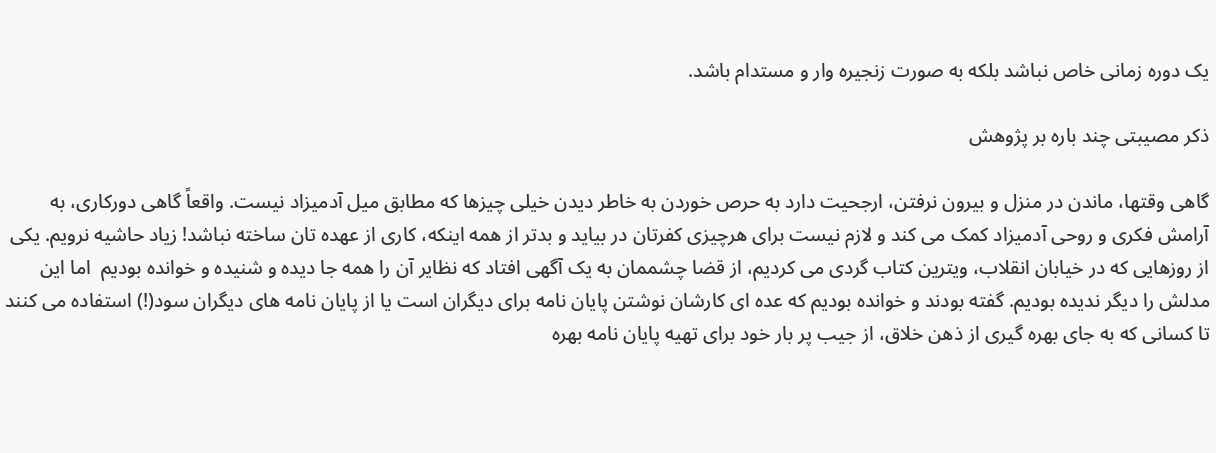یک دوره زمانی خاص نباشد بلکه به صورت زنجیره وار و مستدام باشد.

ذکر مصیبتی چند باره بر پژوهش

گاهی وقتها، ماندن در منزل و بیرون نرفتن، ارجحیت دارد به حرص خوردن به خاطر دیدن خیلی چیزها که مطابق میل آدمیزاد نیست. واقعاً گاهی دورکاری، به آرامش فکری و روحی آدمیزاد کمک می کند و لازم نیست برای هرچیزی کفرتان در بیاید و بدتر از همه اینکه، کاری از عهده تان ساخته نباشد! زیاد حاشیه نرویم. یکی از روزهایی که در خیابان انقلاب، ویترین کتاب گردی می کردیم، از قضا چشممان به یک آگهی افتاد که نظایر آن را همه جا دیده و شنیده و خوانده بودیم  اما این مدلش را دیگر ندیده بودیم. گفته بودند و خوانده بودیم که عده ای کارشان نوشتن پایان نامه برای دیگران است یا از پایان نامه های دیگران سود(!) استفاده می کنند تا کسانی که به جای بهره گیری از ذهن خلاق، از جیب پر بار خود برای تهیه پایان نامه بهره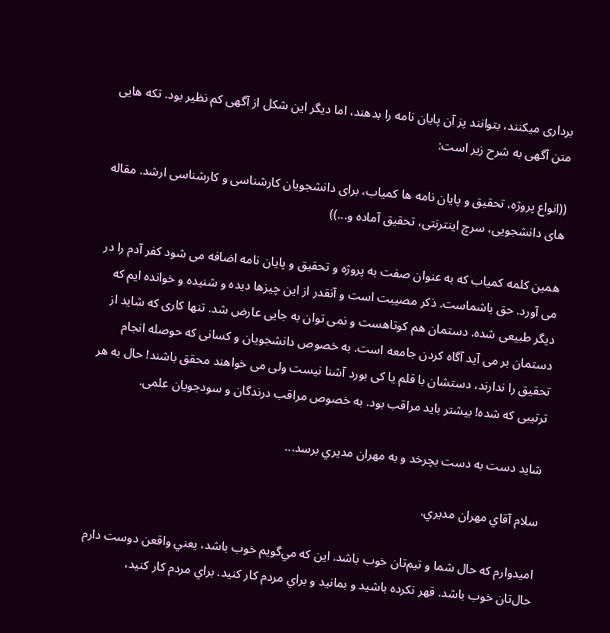برداری میکنند، بتوانند پز آن پایان نامه را بدهند، اما دیگر این شکل از آگهی کم نظیر بود. تکه هایی متن آگهی به شرح زیر است:

((انواع پروژه، تحقیق و پایان نامه ها کمیاب، برای دانشجویان کارشناسی و کارشناسی ارشد. مقاله های دانشجویی، سرچ اینترنتی، تحقیق آماده و...))

همین کلمه کمیاب که به عنوان صفت به پروژه و تحقیق و پایان نامه اضافه می شود کفر آدم را در می آورد. حق باشماست. ذکر مصیبت است و آنقدر از این چیزها دیده و شنیده و خوانده ایم که دیگر طبیعی شده. دستمان هم کوتاهست و نمی توان به جایی عارض شد. تنها کاری که شاید از دستمان بر می آید آگاه کردن جامعه است. به خصوص دانشجویان و کسانی که حوصله انجام تحقیق را ندارند، دستشان با قلم یا کی بورد آشنا نیست ولی می خواهند محقق باشند! حال به هر ترتیبی که شده! بیشتر باید مراقب بود. به خصوص مراقب درندگان و سودجویان علمی.

شايد دست به دست بچرخد و به مهران مديري برسد...

سلام آقاي مهران مديري.

اميدوارم كه حال شما و تيم‌تان خوب باشد. اين كه مي‌گويم خوب باشد، يعني واقعن دوست دارم حال‌تان خوب باشد. قهر نكرده باشيد و بمانيد و براي مردم كار كنيد. براي مردم كار كنيد،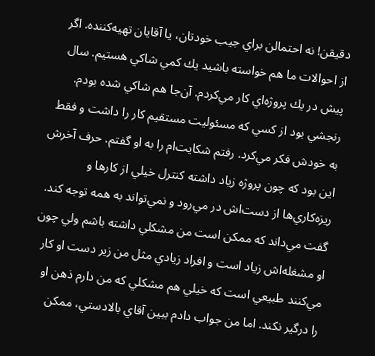دقيقن! نه احتمالن براي جيب خودتان، يا آقايان تهيه‌كننده. اگر از احوالات ما هم خواسته باشيد يك كمي شاكي هستيم. سال پيش در يك پروژه‌اي كار مي‌كردم. آن‌جا هم شاكي شده بودم. رنجشي بود از كسي كه مسئوليت مستقيم كار را داشت و فقط به خودش فكر مي‌كرد. رفتم شكايت‌ام را به او گفتم. حرف آخرش اين بود كه چون پروژه زياد داشته كنترل خيلي از كارها و ريزه‌كاري‌ها از دست‌اش در مي‌رود و نمي‌تواند به همه توجه كند. گفت مي‌داند كه ممكن است من مشكلي داشته باشم ولي چون او مشغله‌اش زياد است و افراد زيادي مثل من زير دست او كار مي‌كنند طبيعي است كه خيلي هم مشكلي كه من دارم ذهن او را درگير نكند. اما من جواب دادم ببين آقاي بالادستي، ممكن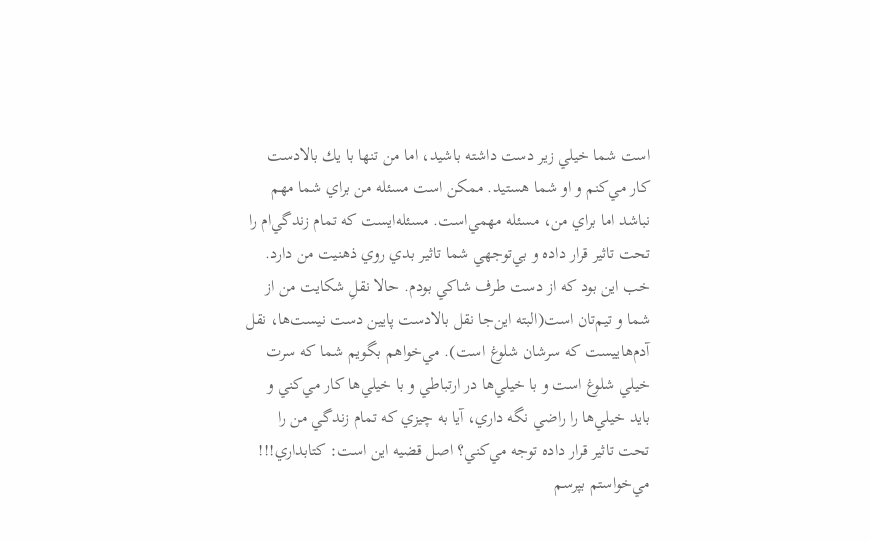است شما خيلي زير دست داشته باشيد، اما من تنها با يك بالادست كار مي‌كنم و او شما هستيد. ممكن است مسئله من براي شما مهم نباشد اما براي من، مسئله مهمي‌است. مسئله‌ايست كه تمام زندگي‌ام را تحت تاثير قرار داده و بي‌توجهي شما تاثير بدي روي ذهنيت من دارد. خب اين بود كه از دست طرف شاكي بودم. حالا نقلِ شكايت من از شما و تيم‌تان است(البته اين‌جا نقل بالادست پايين دست نيست‌ها، نقل آدم‌هاييست كه سرشان شلوغ است). مي‌خواهم بگويم شما كه سرت خيلي شلوغ است و با خيلي‌ها در ارتباطي و با خيلي‌ها كار مي‌كني و بايد خيلي‌ها را راضي نگه داري، آيا به چيزي كه تمام زندگي من را تحت تاثير قرار داده توجه مي‌كني؟ اصل قضيه اين است: كتابداري!!! مي‌خواستم بپرسم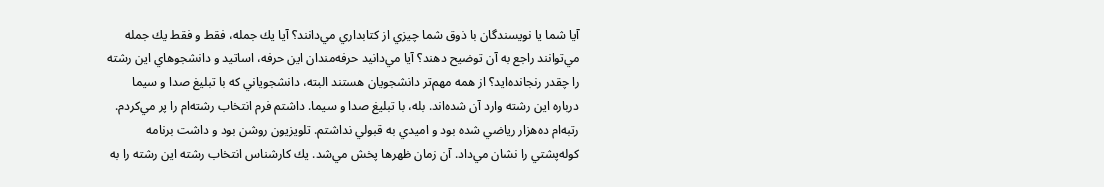آيا شما يا نويسندگان با ذوق شما چيزي از كتابداري مي‌دانند؟ آيا يك جمله، فقط و فقط يك جمله مي‌توانند راجع به آن توضيح دهند؟ آيا مي‌دانيد حرفه‌مندان اين حرفه، اساتيد و دانشجوهاي اين رشته را چقدر رنجانده‌ايد؟ از همه مهم‌تر دانشجويان هستند البته، دانشجوياني كه با تبليغ صدا و سيما درباره اين رشته وارد آن شده‌اند. بله، با تبليغ صدا و سيما. داشتم فرم انتخاب رشته‌ام را پر مي‌كردم. رتبه‌ام ده‌هزار رياضي شده بود و اميدي به قبولي نداشتم. تلويزيون روشن بود و داشت برنامه كوله‌پشتي را نشان مي‌داد. آن زمان ظهرها پخش مي‌شد. يك كارشناس انتخاب رشته اين رشته را به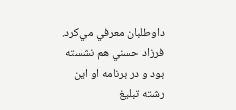داوطلبان معرفي مي‌كرد. فرزاد حسني هم نشسته بود و در برنامه او اين رشته تبليغ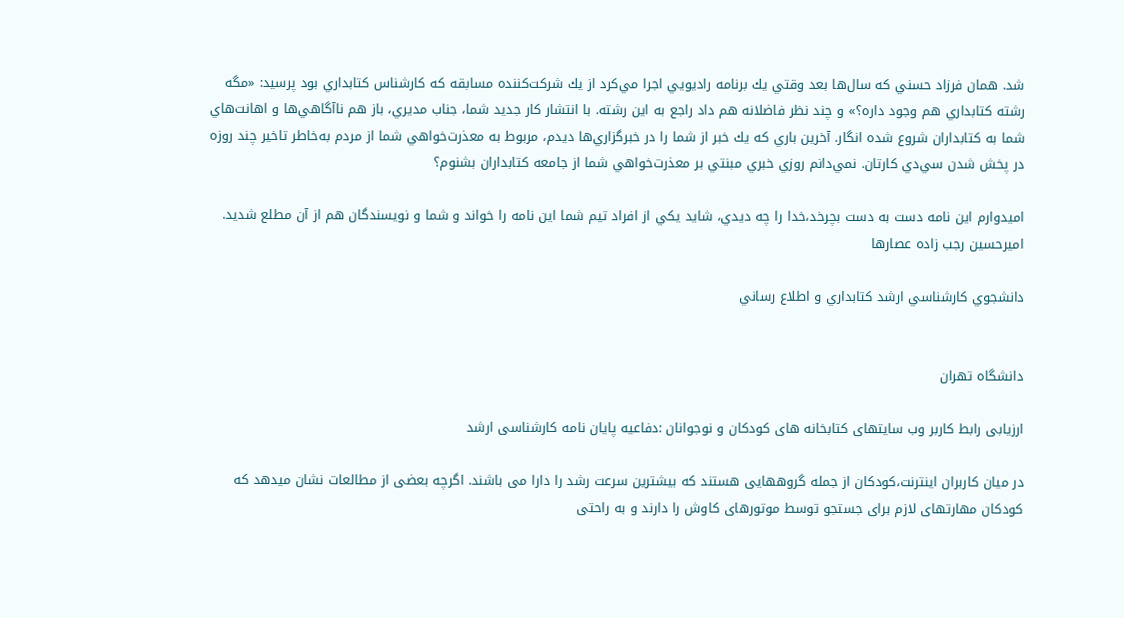شد. همان فرزاد حسني كه سال‌ها بعد وقتي يك برنامه راديويي اجرا مي‌كرد از يك شركت‌كننده مسابقه كه كارشناس كتابداري بود پرسيد: «مگه رشته كتابداري هم وجود داره؟» و چند نظر فاضلانه هم داد راجع به اين رشته. با انتشار كار جديد شما، جناب مديري، باز هم نا‌آگاهي‌ها و اهانت‌هاي شما به كتابداران شروع شده انگار. آخرين باري كه يك خبر از شما را در خبرگزاري‌ها ديدم، مربوط به معذرت‌خواهي شما از مردم به‌خاطر تاخير چند روزه در پخش شدن سي‌دي كارتان. نمي‌دانم روزي خبري مبنتي بر معذرت‌خواهي شما از جامعه كتابداران بشنوم؟

اميدوارم اين نامه دست به دست بچرخد،‌خدا را چه ديدي، شايد يكي از افراد تيم شما اين نامه را خواند و شما و نويسندگان هم از آن مطلع شديد.
اميرحسين رجب زاده عصارها

دانشجوي كارشناسي ارشد كتابداري و اطلاع رساني


دانشگاه تهران

ارزیابی رابط‌ كاربر وب سایتهای کتابخانه های كودكان و نوجوانان :دفاعیه پایان نامه کارشناسی ارشد

در میان کاربران اینترنت،کودکان از جمله گروههایی هستند که بیشترین سرعت رشد را دارا می باشند. اگرچه بعضی از مطالعات نشان میدهد که کودکان مهارتهای لازم برای جستجو توسط موتورهای کاوش را دارند و به راحتی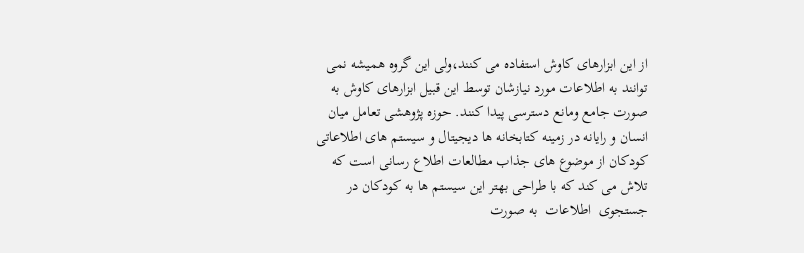از این ابزارهای کاوش استفاده می کنند،ولی این گروه همیشه نمی توانند به اطلاعات مورد نیازشان توسط این قبیل ابزارهای کاوش به صورت جامع ومانع دسترسی پیدا کنند. حوزه پژوهشی تعامل میان انسان و رایانه در زمینه کتابخانه ها دیجیتال و سیستم های اطلاعاتی کودکان از موضوع های جذاب مطالعات اطلاع رسانی است که تلاش می کند که با طراحی بهتر این سیستم ها به کودکان در جستجوی  اطلاعات  به صورت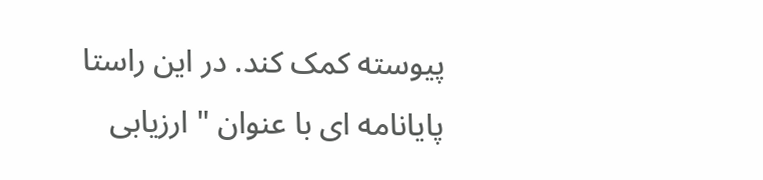پیوسته کمک کند. در این راستا پایانامه ای با عنوان " ارزیابی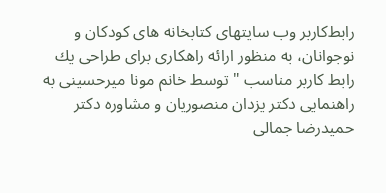رابط‌كاربر وب سایتهای کتابخانه های كودكان و نوجوانان، به منظور ارائه راهكاری برای طراحی یك رابط‌ كاربر مناسب " توسط خانم مونا میرحسینی به راهنمایی دکتر یزدان منصوریان و مشاوره دکتر حمیدرضا جمالی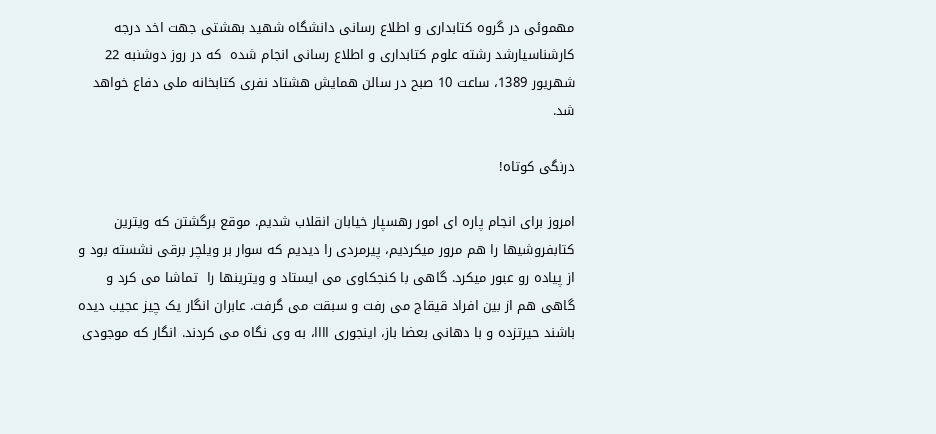مهموئی در گروه کتابداری و اطلاع رسانی دانشگاه شهید بهشتی جهت اخد درجه کارشناسیارشد رشته علوم کتابداری و اطلاع رسانی انجام شده  که در روز دوشنبه 22 شهریور 1389، ساعت 10 صبح در سالن همایش هشتاد نفری کتابخانه ملی دفاع خواهد شد.

درنگی کوتاه!

امروز برای انجام پاره ای امور رهسپار خیابان انقلاب شدیم. موقع برگشتن که ویترین کتابفروشیها را هم مرور میکردیم، پیرمردی را دیدیم که سوار بر ویلچر برقی نشسته بود و از پیاده رو عبور میکرد. گاهی با کنجکاوی می ایستاد و ویترینها را  تماشا می کرد و گاهی هم از بین افراد قیقاج می رفت و سبقت می گرفت. عابران انگار یک چیز عجیب دیده باشند حیرتزده و با دهانی بعضا باز، اینجوری اااا، به وی نگاه می کردند. انگار که موجودی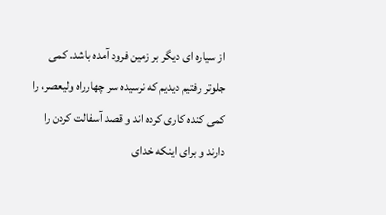از سیاره ای دیگر بر زمین فرود آمده باشد. کمی جلوتر رفتیم دیدیم که نرسیده سر چهارراه ولیعصر، را کمی کنده کاری کرده اند و قصد آسفالت کردن را دارند و برای اینکه خدای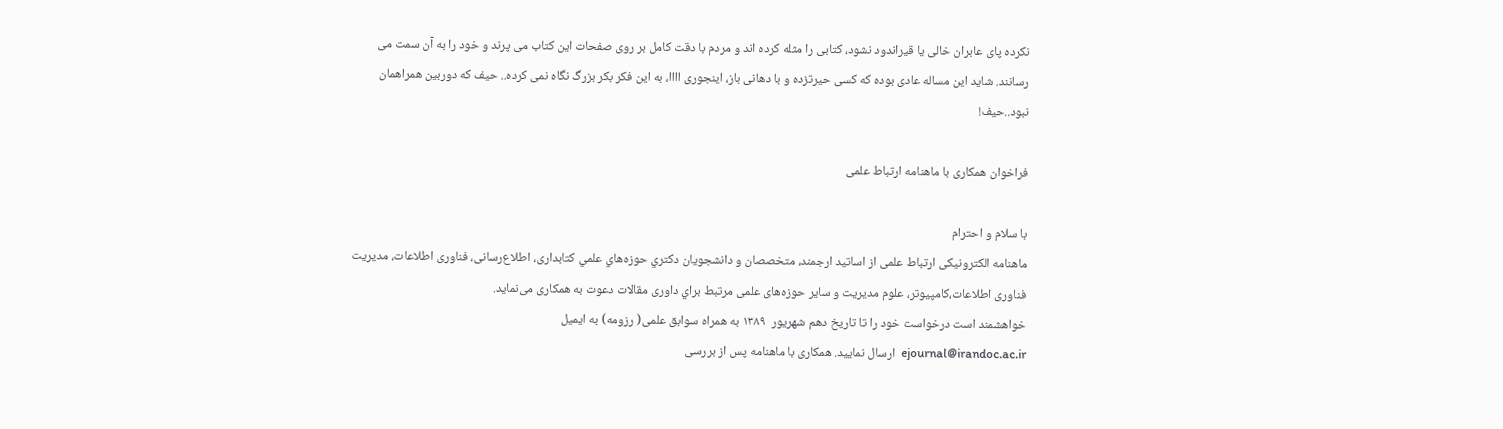نکرده پای عابران خالی یا قیراندود نشود، کتابی را مثله کرده اند و مردم با دقت کامل بر روی صفحات این کتاب می پرند و خود را به آن سمت می رسانند. شاید این مساله عادی بوده که کسی حیرتزده و با دهانی باز، اینجوری اااا، به این فکر بکر بزرگ نگاه نمی کرده.. حیف که دوربین همراهمان نبود..حیف!

فراخوان همکاری با ماهنامه ارتباط علمی

با سلام و احترام
ماهنامه الکترونیکی ارتباط علمی از اساتید ارجمند، متخصصان و دانشجويان دكتري حوزه‌هاي علمي کتابداری، اطلاع‌رسانی، فناوری اطلاعات، مدیریت فناوری اطلاعات،کامپیوتر، علوم مدیریت و سایر حوزه‌های علمی مرتبط براي داوری مقالات دعوت به همکاری می‌نماید.
خواهشمند است درخواست خود را تا تاریخ دهم شهریور  ۱۳۸۹ به همراه سوابق علمی( رزومه) به ایمیل
ejournal@irandoc.ac.ir  ارسال نمایید. همکاری با ماهنامه پس از بررسی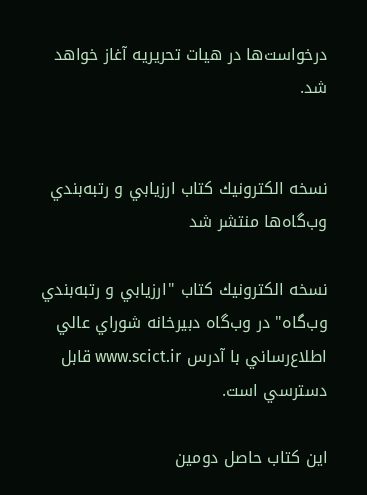درخواست‌ها در هیات تحریریه آغاز خواهد شد.


نسخه الكترونيك كتاب ارزيابي و رتبه‌بندي وب‌گاه‌ها منتشر شد

نسخه الكترونيك كتاب "ارزيابي و رتبه‌بندي وب‌گاه‌" در وب‌گاه دبيرخانه شوراي عالي اطلاع‌رساني با آدرس www.scict.ir قابل دسترسي است.

اين كتاب حاصل دومين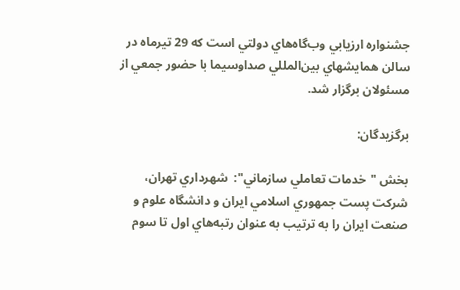جشنواره ارزيابي وب‌گاه‌هاي دولتي است كه 29 تيرماه در سالن همايشهاي بين‌المللي صداوسيما با حضور جمعي از مسئولان برگزار شد.

برگزيدگان:

بخش "خدمات تعاملي سازماني":  شهرداري تهران، شركت پست جمهوري اسلامي ايران و دانشگاه علوم و صنعت ايران را به ترتيب به عنوان رتبه‌هاي اول تا سوم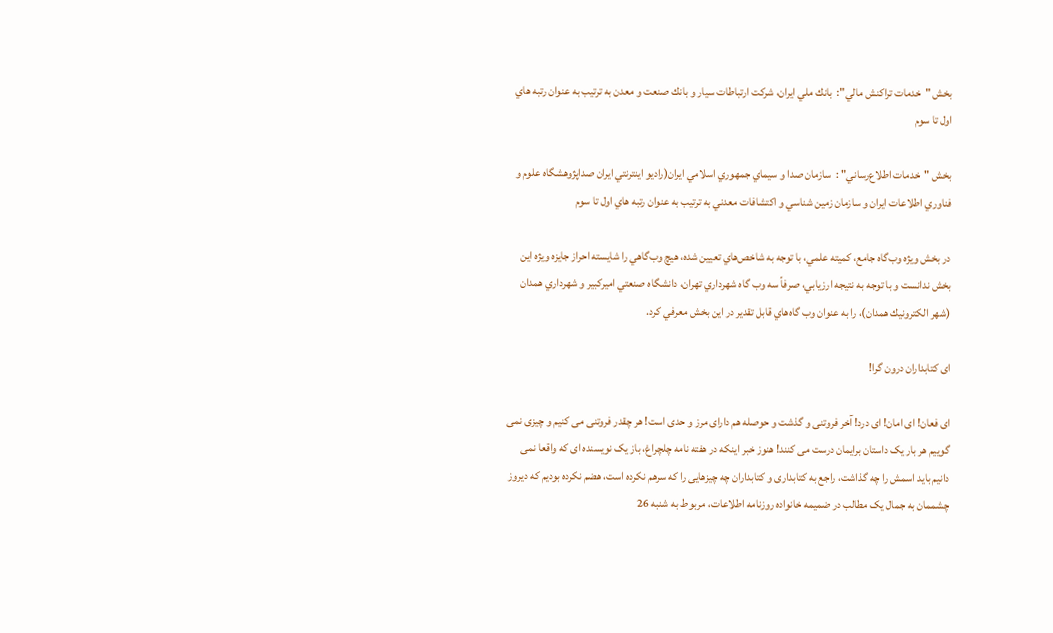بخش "خدمات تراكنش مالي":  بانك ملي ايران، شركت ارتباطات سيار و بانك صنعت و معدن به ترتيب به عنوان رتبه هاي اول تا سوم

بخش "خدمات اطلاع‌رساني" :  سازمان صدا و سيماي جمهوري اسلامي ايران(راديو اينترنتي ايران صداپژوهشگاه علوم و فناوري اطلاعات ايران و سازمان زمين شناسي و اكتشافات معدني به ترتيب به عنوان رتبه هاي اول تا سوم

در بخش ويژه وب‌گاه جامع، كميته علمي، با توجه به شاخص‌هاي تعيين شده، هيچ وب‌گاهي را شايسته احراز جايزه ويژه اين بخش ندانست و با توجه به نتيجه ارزيابي، صرفاً سه وب گاه شهرداري تهران، دانشگاه صنعتي اميركبير و شهرداري همدان (شهر الكترونيك همدان)، را به عنوان وب گاه‌هاي قابل تقدير در اين بخش معرفي كرد.

ای کتابداران درون گرا!

ای فعان! ای امان! ای درد! آخر فروتنی و گذشت و حوصله هم دارای مرز و حدی است! هر چقدر فروتنی می کنیم و چیزی نمی گوییم هر بار یک داستان برایمان درست می کنند! هنوز خبر اینکه در هفته نامه چلچراغ، باز یک نویسنده ای که واقعا نمی دانیم باید اسمش را چه گذاشت، راجع به کتابداری و کتابداران چه چیزهایی را که سرهم نکرده است، هضم نکرده بودیم که دیروز چشممان به جمال یک مطالب در ضمیمه خانواده روزنامه اطلاعات، مربوط به شنبه 26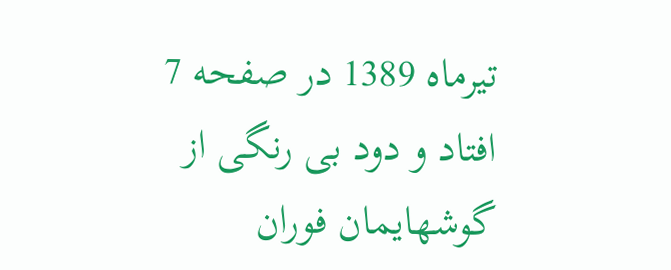تیرماه 1389 در صفحه 7 افتاد و دود بی رنگی از گوشهایمان فوران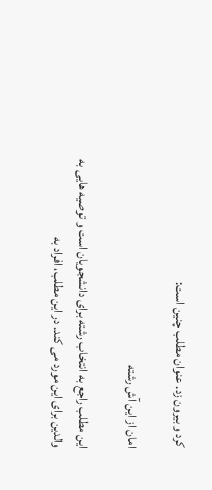کرد و بیرون زد. عنوان مطلب چنین است:

امان از این آش رشته

این مطلب راجع به انتخاب رشته برای دانشجویان است و توصیه هایی به والدین برای این مورد می کند. در این مطلب، افراد به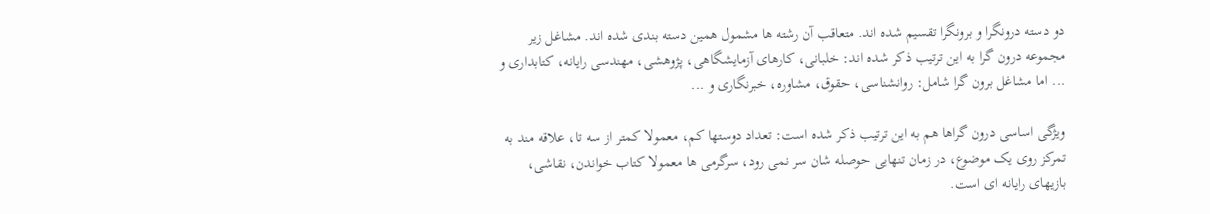دو دسته درونگرا و برونگرا تقسیم شده اند. متعاقب آن رشته ها مشمول همین دسته بندی شده اند. مشاغل زیر مجموعه درون گرا به این ترتیب ذکر شده اند: خلبانی، کارهای آزمایشگاهی، پژوهشی، مهندسی رایانه، کتابداری و ... اما مشاغل برون گرا شامل: روانشناسی، حقوق، مشاوره، خبرنگاری و ...

ویژگی اساسی درون گراها هم به این ترتیب ذکر شده است: تعداد دوستها کم، معمولا کمتر از سه تا، علاقه مند به تمرکز روی یک موضوع، در زمان تنهایی حوصله شان سر نمی رود، سرگرمی ها معمولا کتاب خواندن، نقاشی، بازیهای رایانه ای است.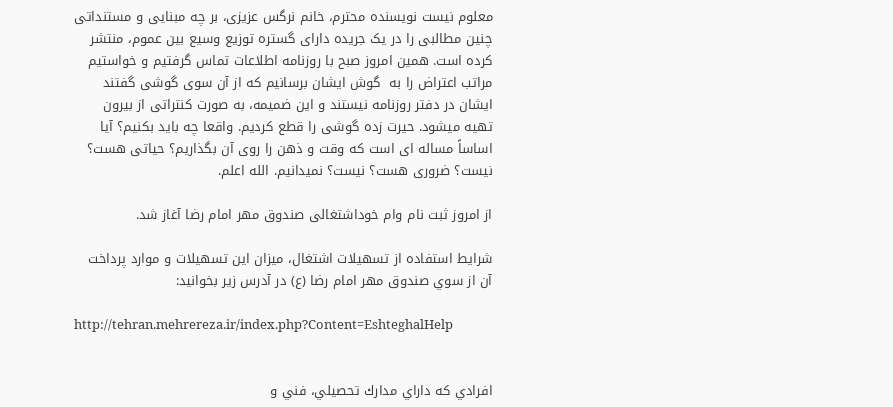معلوم نیست نویسنده محترم، خانم نرگس عزیزی، بر چه مبنایی و مستنداتی چنین مطالبی را در یک جریده دارای گستره توزیع وسیع بین عموم، منتشر کرده است. همین امروز صبح با روزنامه اطلاعات تماس گرفتیم و خواستیم مراتب اعتراض را به  گوش ایشان برسانیم که از آن سوی گوشی گفتند ایشان در دفتر روزنامه نیستند و این ضمیمه، به صورت کنتراتی از بیرون تهیه میشود. حیرت زده گوشی را قطع کردیم. واقعا چه باید بکنیم؟ آیا اساساً مساله ای است که وقت و ذهن را روی آن بگذاریم؟ حیاتی هست؟ نیست؟ ضروری هست؟ نیست؟ نمیدانیم. الله اعلم.

از امروز ثبت نام وام خوداشتغالی صندوق مهر امام رضا آغاز شد.

شرايط استفاده از تسهيلات اشتغال، ميزان اين تسهيلات و موارد پرداخت آن از سوي صندوق مهر امام رضا (ع) در آدرس زیر بخوانید:

http://tehran.mehrereza.ir/index.php?Content=EshteghalHelp


افرادي كه داراي مدارك تحصيلي، فني و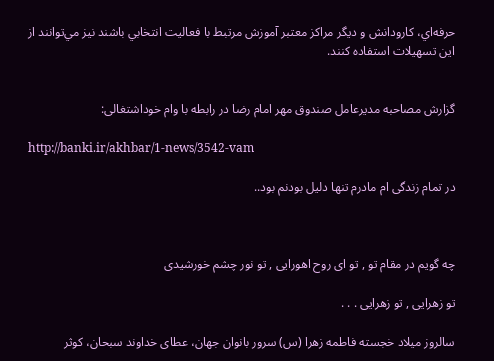حرفه‌اي، كارودانش و ديگر مراكز معتبر آموزش مرتبط با فعاليت انتخابي باشند نيز مي‌توانند از اين تسهيلات استفاده كنند.


گزارش مصاحبه مدیرعامل صندوق مهر امام رضا در رابطه با وام خوداشتغالی:

http://banki.ir/akhbar/1-news/3542-vam

در تمام زندگی ام مادرم تنها دلیل بودنم بود..



چه گویم در مقام تو , تو ای روح اهورایی , تو نور چشم خورشیدی

تو زهرایی , تو زهرایی . . .

سالروز میلاد خجسته فاطمه زهرا (س) سرور بانوان جهان، عطای خداوند سبحان، کوثر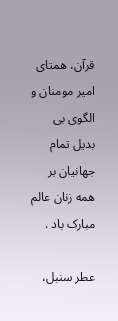قرآن، همتای امیر مومنان و الگوی بی بدیل تمام جهانیان بر همه زنان عالم مبارک باد .

عطر سنبل،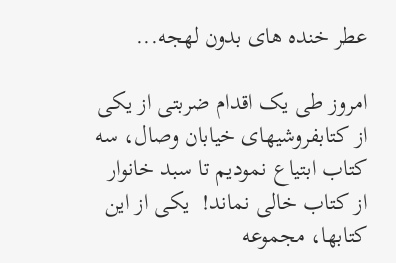عطر خنده های بدون لهجه...

امروز طی یک اقدام ضربتی از یکی از کتابفروشیهای خیابان وصال، سه کتاب ابتیاع نمودیم تا سبد خانوار از کتاب خالی نماند!  یکی از این کتابها، مجموعه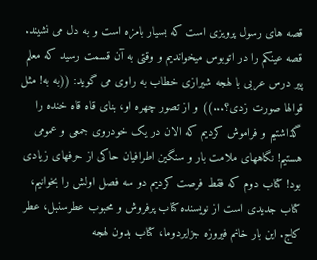قصه های رسول پرویزی است که بسیار بامزه است و به دل می نشیند. قصه عینکم را در اتوبوس میخواندیم و وقتی به آن قسمت رسید که معلم پیر درس عربی با لهجه شیرازی خطاب به راوی می گوید: ((به به! مثل قوالها صورت زدی؟...)) و از تصور چهره او، بنای قاه قاه خنده را گذاشتیم و فراموش کردیم که الان در یک خودروی جمعی و عمومی هستیم! نگاههای ملامت بار و سنگین اطرافیان حاکی از حرفهای زیادی بود! کتاب دوم که فقط فرصت کردیم دو سه فصل اولش را بخوانیم، کتاب جدیدی است از نویسنده کتاب پرفروش و محبوب عطرسنبل، عطر کاج. این بار خانم فیروزه جزایردوما، کتاب بدون لهجه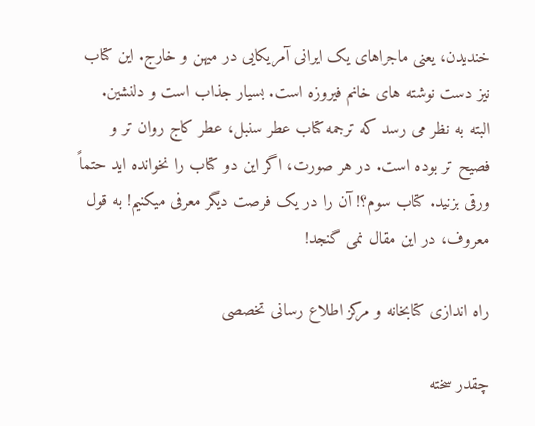خندیدن، یعنی ماجراهای یک ایرانی آمریکایی در میهن و خارج. این کتاب نیز دست نوشته های خانم فیروزه است. بسیار جذاب است و دلنشین. البته به نظر می رسد که ترجمه کتاب عطر سنبل، عطر کاج روان تر و فصیح تر بوده است. در هر صورت، اگر این دو کتاب را نخوانده اید حتماً ورقی بزنید. کتاب سوم؟! آن را در یک فرصت دیگر معرفی میکنیم! به قول معروف، در این مقال نمی گنجد!

راه اندازی کتابخانه و مرکز اطلاع رسانی تخصصی

چقدر سخته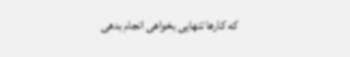که کارها تنهایی بخواهی انجام بدهی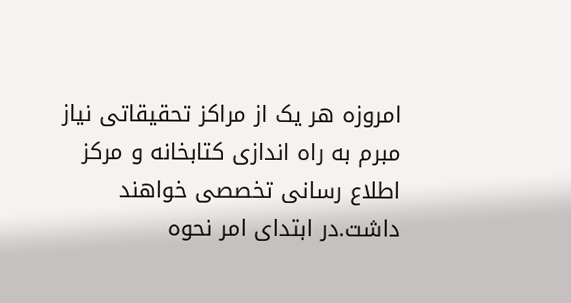امروزه هر یک از مراکز تحقیقاتی نیاز مبرم به راه اندازی کتابخانه و مرکز اطلاع رسانی تخصصی خواهند داشت.در ابتدای امر نحوه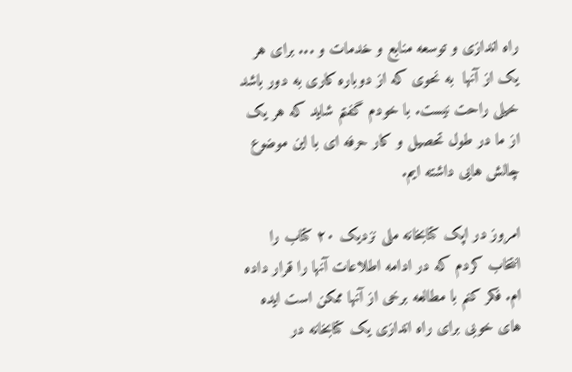راه اندازی و توسعه منابع و خدمات و ... برای هر یک از آنها  به نحوی که از دوباره کاری به دور باشد خیلی راحت نیست. با خودم گفتم شاید که هر یک از ما در طول تحصیل و کار حرفه ای با این موضوع  چالش هایی داشته ایم.

امروز در اپک کتابخانه ملی نزدیک ۲۰ کتاب را انتخاب کردم که در ادامه اطلاعات آنها را قرار داده ام. فکر کنم با مطالعه برخی از آنها ممکن است ایده های خوبی برای راه اندازی یک کتابخانه در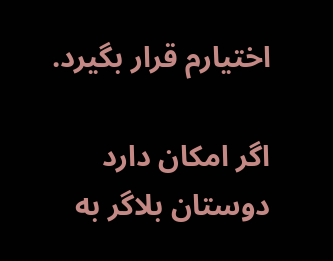اختیارم قرار بگیرد.

اگر امکان دارد دوستان بلاگر به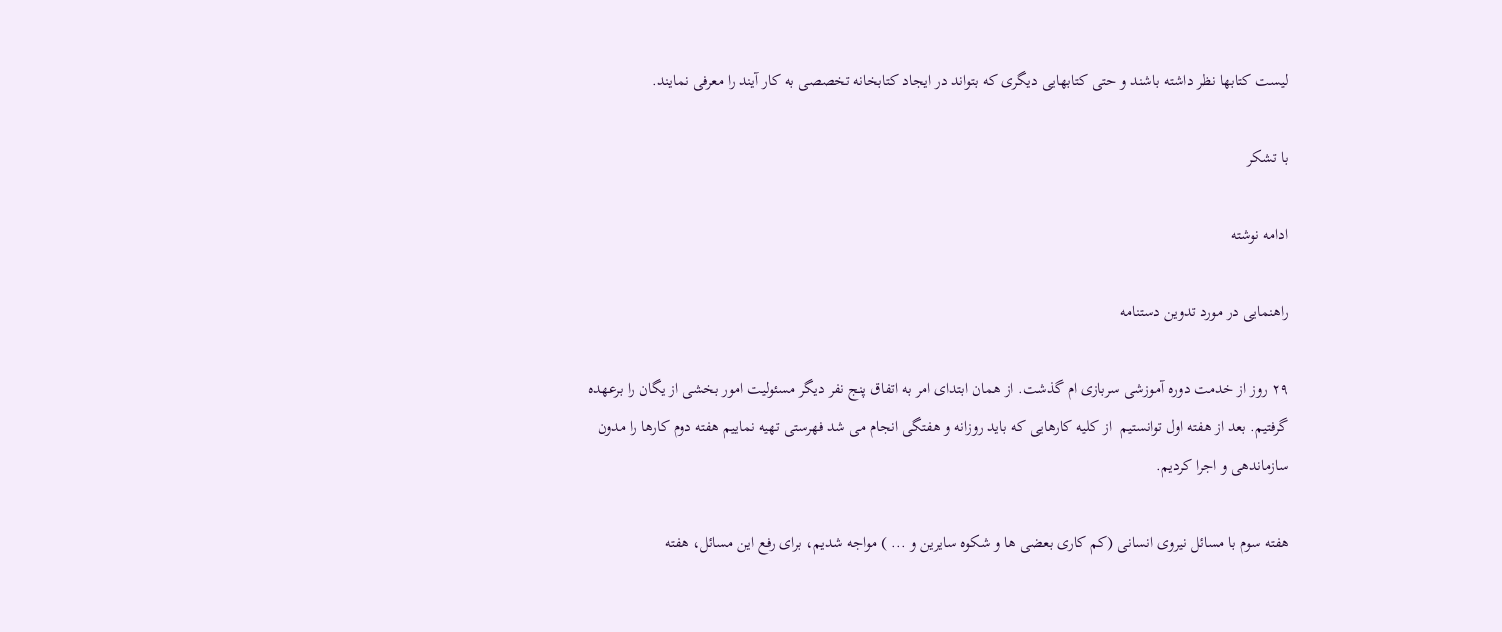لیست کتابها نظر داشته باشند و حتی کتابهایی دیگری که بتواند در ایجاد کتابخانه تخصصی به کار آیند را معرفی نمایند.

با تشکر

ادامه نوشته

راهنمایی در مورد تدوین دستنامه

۲۹ روز از خدمت دوره آموزشی سربازی ام گذشت. از همان ابتدای امر به اتفاق پنج نفر دیگر مسئولیت امور بخشی از یگان را برعهده گرفتیم. بعد از هفته اول توانستیم  از کلیه کارهایی که باید روزانه و هفتگی انجام می شد فهرستی تهیه نماییم هفته دوم کارها را مدون سازماندهی و اجرا کردیم.

هفته سوم با مسائل نیروی انسانی (کم کاری بعضی ها و شکوه سایرین و ... ) مواجه شدیم، برای رفع این مسائل، هفته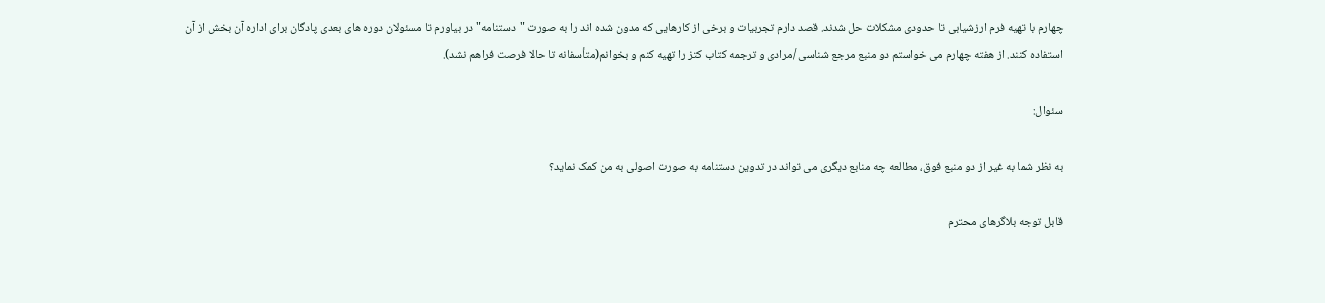چهارم با تهیه فرم ارزشیابی تا حدودی مشکلات حل شدند. قصد دارم تجربیات و برخی از کارهایی که مدون شده اند را به صورت "دستنامه" در بیاورم تا مسئولان دوره های بعدی پادگان برای اداره آن بخش از آن استفاده کنند. از هفته چهارم می خواستم دو منبع مرجع شناسی /مرادی و ترجمه کتاب کتز را تهیه کنم و بخوانم(متأسفانه تا حالا فرصت فراهم نشد).

سئوال:

به نظر شما به غیر از دو منبع فوق، مطالعه چه منابع دیگری می تواند در تدوین دستنامه به صورت اصولی به من کمک نماید؟

قابل توجه بلاگرهای محترم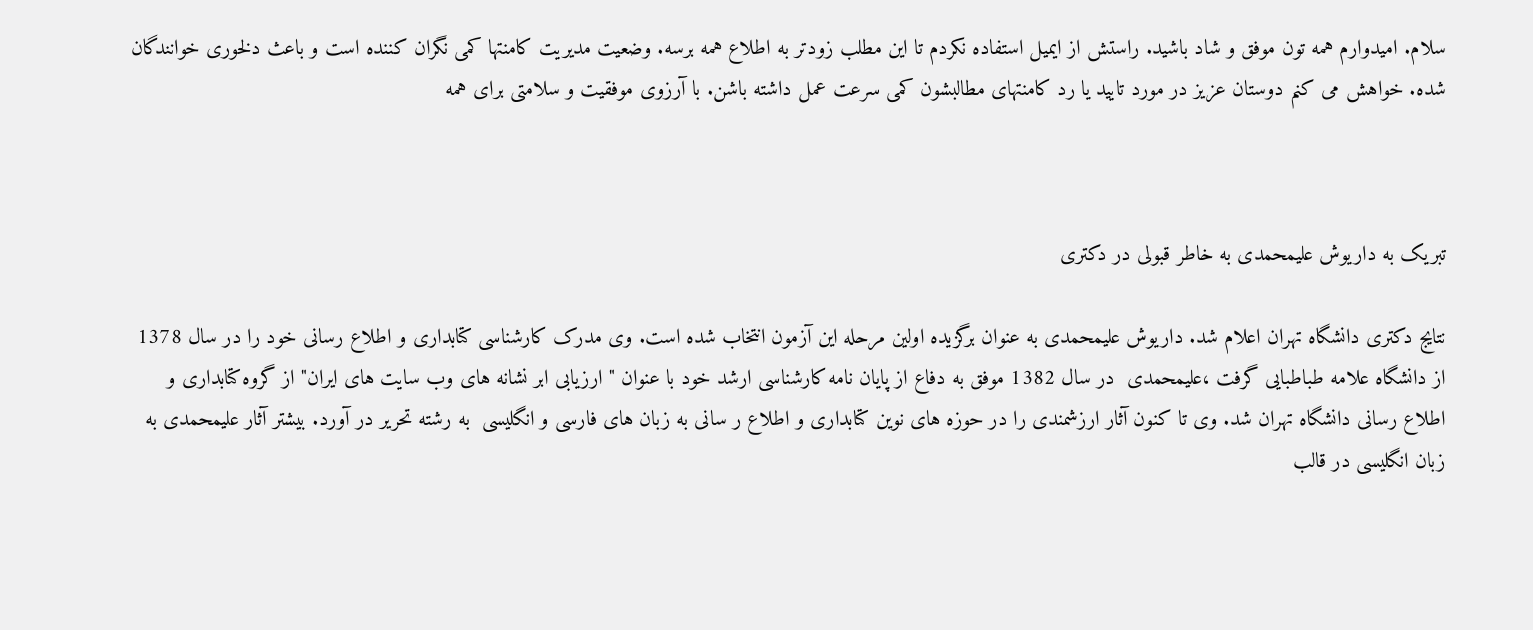سلام. امیدوارم همه تون موفق و شاد باشید. راستش از ایمیل استفاده نکردم تا این مطلب زودتر به اطلاع همه برسه. وضعیت مدیریت کامنتها کمی نگران کننده است و باعث دلخوری خوانندگان شده. خواهش می کنم دوستان عزیز در مورد تایید یا رد کامنتهای مطالبشون کمی سرعت عمل داشته باشن. با آرزوی موفقیت و سلامتی برای همه



تبریک به داریوش علیمحمدی به خاطر قبولی در دکتری

نتایج دکتری دانشگاه تهران اعلام شد. داریوش علیمحمدی به عنوان برگزیده اولین مرحله این آزمون انتخاب شده است. وی مدرک کارشناسی کتابداری و اطلاع رسانی خود را در سال 1378 از دانشگاه علامه طباطبایی گرفت ،علیمحمدی  در سال 1382 موفق به دفاع از پایان نامه کارشناسی ارشد خود با عنوان "ارزیابی ابر نشانه های وب سایت های ایران" از گروه کتابداری و اطلاع رسانی دانشگاه تهران شد. وی تا کنون آثار ارزشمندی را در حوزه های نوین کتابداری و اطلاع ر سانی به زبان های فارسی و انگلیسی  به رشته تحریر در آورد. بیشتر آثار علیمحمدی به زبان انگلیسی در قالب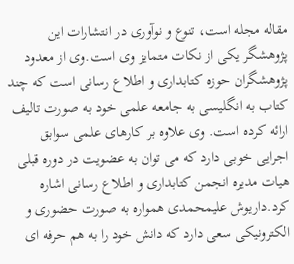مقاله مجله است، تنوع و نوآوری در انتشارات این پژوهشگر یکی از نکات متمایز وی است.وی از معدود پژوهشگران حوزه کتابداری و اطلاع رسانی است که چند کتاب به انگلیسی به جامعه علمی خود به صورت تالیف ارائه کرده است. وی علاوه بر کارهای علمی سوابق اجرایی خوبی دارد که می توان به عضویت در دوره قبلی هیات مدیره انجمن کتابداری و اطلاع رسانی اشاره کرد.داریوش علیمحمدی همواره به صورت حضوری و الکترونیکی سعی دارد که دانش خود را به هم حرفه ای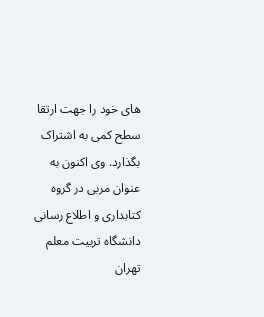های خود را جهت ارتقا سطح کمی به اشتراک بگذارد. وی اکنون به عنوان مربی در گروه کتابداری و اطلاع رسانی دانشگاه تربیت معلم تهران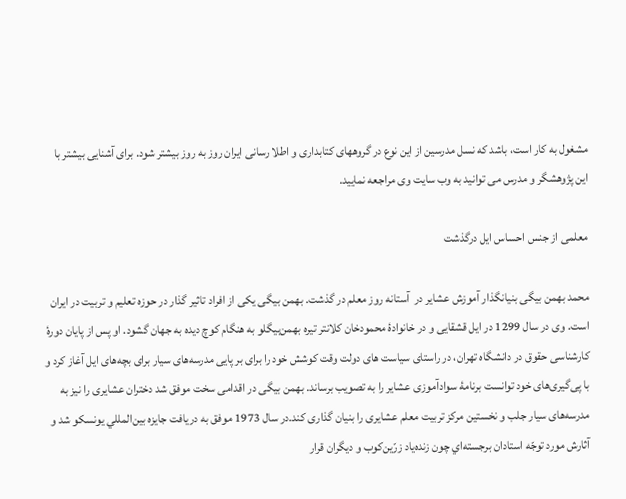مشغول به کار است، باشد که نسل مدرسین از این نوع در گروههای کتابداری و اطلا رسانی ایران روز به روز بیشتر شود. برای آشنایی بیشتر با این پژوهشگر و مدرس می توانید به وب سایت وی مراجعه نمایید.

معلمی از جنس احساس ایل درگذشت

محمد بهمن بیگی بنیانگذار آموزش عشایر در  آستانه روز معلم در گذشت. بهمن بیگی یکی از افراد تاثیر گذار در حوزه تعلیم و تربیت در ایران است. وی در سال 1299 در ایل قشقایی و در خانوادهٔ محمودخان كلانتر تیره بهمن‌بیگلو به هنگام كوچ دیده به جهان گشود. او پس از پایان دورهٔ كارشناسی حقوق در دانشگاه تهران، در راستای سیاست های دولت وقت كوشش خود را برای بر پایی مدرسه‌های سیار برای بچه‌های ایل آغاز كرد و با پی‌گیری‌های خود توانست برنامهٔ سوادآموزی عشایر را به تصویب برساند. بهمن بیگی در اقدامی سخت موفق شد دختران عشایری را نیز به مدرسه‌های سیار جلب و نخستین مركز تربیت معلم عشایری را بنیان گذاری کند.در سال 1973 موفق به دريافت جايزه بين‌المللي يونسكو شد و آثارش مورد توجّه استادان برجسته‌اي چون زنده‌ياد زرّين‌كوب و ديگران قرار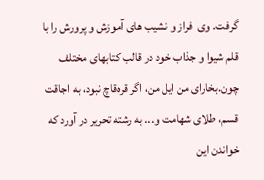گرفت. وی  فراز و نشیب های آموزش و پرورش را با قلم شیوا و جذاب خود در قالب کتابهای مختلف چون.بخارای من ايل من، اگر قره‌قاچ نبود، به اجاقت قسم، طلای شهامت و... به رشته تحریر در آورد که خواندن این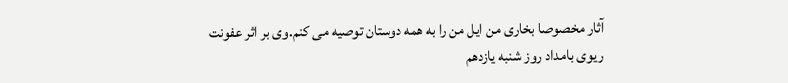آثار مخصوصا بخاری من ایل من را به همه دوستان توصیه می کنم.وی بر اثر عفونت ریوی بامداد روز شنبه یازدهم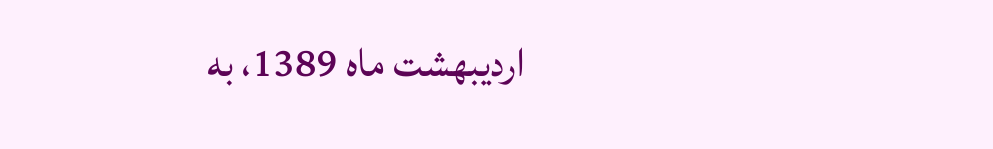اردیبهشت ماه 1389، به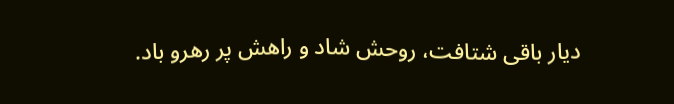دیار باقی شتافت، روحش شاد و راهش پر رهرو باد.